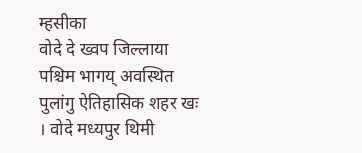म्हसीका
वोदे दे ख्वप जिल्लाया पश्चिम भागय् अवस्थित पुलांगु ऐतिहासिक शहर खः । वोदे मध्यपुर थिमी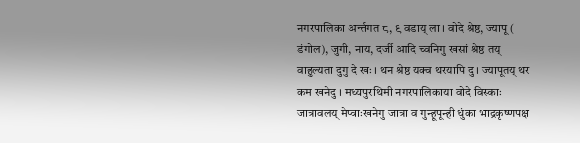नगरपालिका अर्न्तगत ८, ९ वडाय् ला । वोदे श्रेष्ठ, ज्यापू ( डंगोल), जुगी, नाय, दर्जी आदि च्वनिगु खसां श्रेष्ठ तय् वाहुल्यता दुगु दे खः । थन श्रेष्ठ यक्व थरयापि दु । ज्यापूतय् थर कम खनेदु । मध्यपुरथिमी नगरपालिकाया वोदे विस्काः जात्रावलय् मेप्वाःखनेगु जात्रा व गुन्हूपून्ही धुंका भाद्रकृष्णपक्ष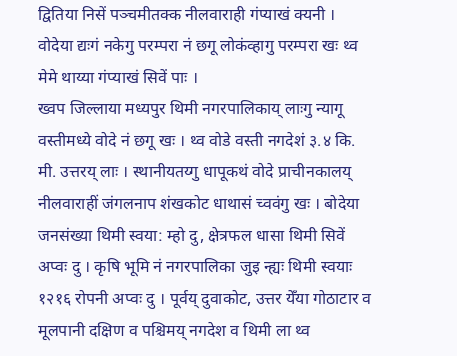द्वितिया निसें पञ्चमीतक्क नीलवाराही गंप्याखं क्यनी । वोदेया द्यःगं नकेगु परम्परा नं छगू लोकंव्हागु परम्परा खः थ्व मेमे थाय्या गंप्याखं सिवें पाः ।
ख्वप जिल्लाया मध्यपुर थिमी नगरपालिकाय् लाःगु न्यागू वस्तीमध्ये वोदे नं छगू खः । थ्व वोडे वस्ती नगदेशं ३.४ कि. मी. उत्तरय् लाः । स्थानीयतय्गु धापूकथं वोदे प्राचीनकालय् नीलवाराहीं जंगलनाप शंखकोट धाथासं च्ववंगु खः । बोदेया जनसंख्या थिमी स्वया: म्हो दु, क्षेत्रफल धासा थिमी सिवें अप्वः दु । कृषि भूमि नं नगरपालिका जुइ न्ह्यः थिमी स्वयाः १२१६ रोपनी अप्वः दु । पूर्वय् दुवाकोट, उत्तर येँया गोठाटार व मूलपानी दक्षिण व पश्चिमय् नगदेश व थिमी ला थ्व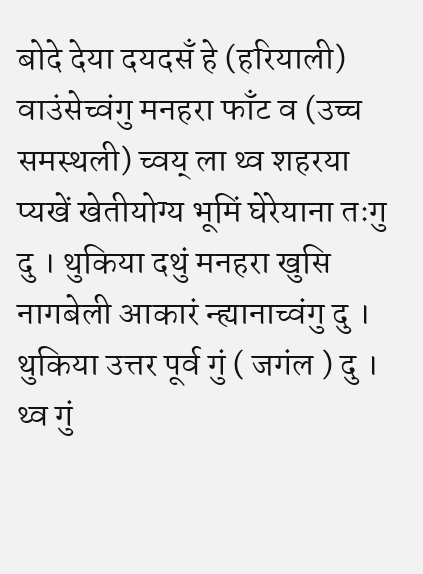बोदे देया दयदसँ हे (हरियाली) वाउंसेच्वंगु मनहरा फाँट व (उच्च समस्थली) च्वय् ला थ्व शहरया प्यखें खेतीयोग्य भूमिं घेरेयाना तःगु दु । थुकिया दथुं मनहरा खुसि नागबेली आकारं न्ह्यानाच्वंगु दु । थुकिया उत्तर पूर्व गुं ( जगंल ) दु । थ्व गुं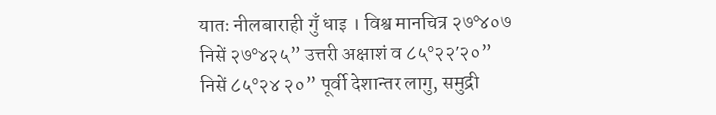यातः नीलबाराही गुँ धाइ । विश्व मानचित्र २७°४०७ निसें २७°४२५” उत्तरी अक्षाशं व ८५°२२′२०” निसें ८५°२४ २०” पूर्वी देशान्तर लागु, समुद्री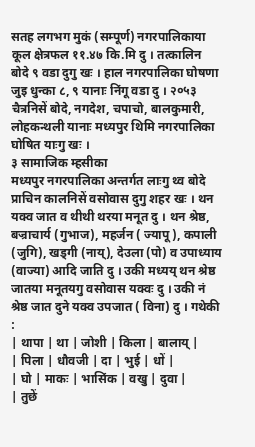सतह लगभग मुकं (सम्पूर्ण) नगरपालिकाया कूल क्षेत्रफल ११.४७ कि.मि दु । तत्कालिन बोदे ९ वडा दुगु खः । हाल नगरपालिका घोषणा जुइ धुन्का ८, ९ यानाः निंगू वडा दु । २०५३ चैत्रनिसें बोदे, नगदेश, चपाचो, बालकुमारी, लोहकन्थली यानाः मध्यपुर थिमि नगरपालिका घोषित याःगु खः ।
३ सामाजिक म्हसीका
मध्यपुर नगरपालिका अन्तर्गत लाःगु थ्व बोदे प्राचिन कालनिसें वसोवास दुगु शहर खः । थन यक्व जात व थीथी थरया मनूत दु । थन श्रेष्ठ, बज्राचार्य (गुभाज), महर्जन ( ज्यापू ), कपाली (जुगि), खड्गी (नाय्), देउला (पो) व उपाध्याय (वाज्या) आदि जाति दु । उकी मध्यय् थन श्रेष्ठ जातया मनूतयगु वसोवास यक्वः दु । उकी नं श्रेष्ठ जात दुने यक्व उपजात ( विना) दु । गथेकी :
| थापा | था | जोशी | किला | बालाय् |
| पिला | धौवजी | दा | भुई | धों |
| घो | माकः | भासिंक | वखु | दुवा |
| तुछें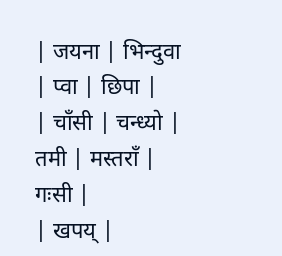| जयना | भिन्दुवा | प्वा | छिपा |
| चाँसी | चन्ध्यो | तमी | मस्तराँ | गःसी |
| खपय् |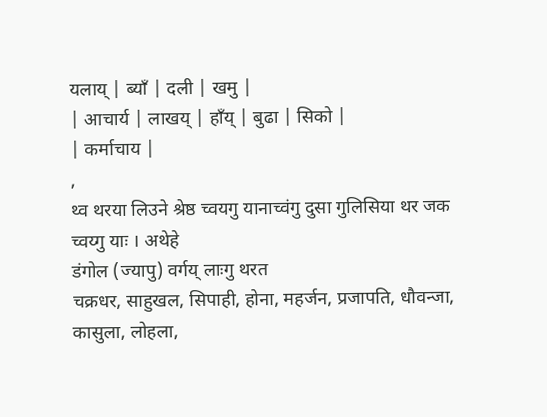यलाय् | ब्याँ | दली | खमु |
| आचार्य | लाखय् | हाँय् | बुढा | सिको |
| कर्माचाय |
,
थ्व थरया लिउने श्रेष्ठ च्वयगु यानाच्वंगु दुसा गुलिसिया थर जक च्वय्गु याः । अथेहे
डंगोल (ज्यापु) वर्गय् लाःगु थरत
चक्रधर, साहुखल, सिपाही, होना, महर्जन, प्रजापति, धौवन्जा,
कासुला, लोहला,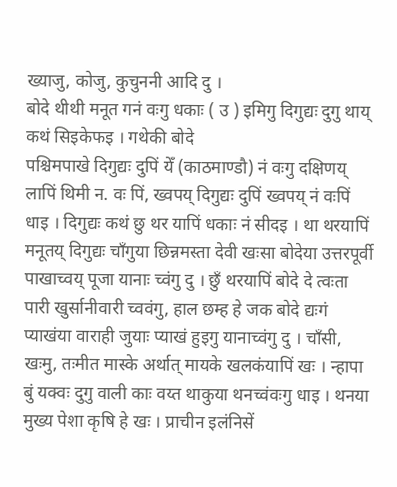ख्याजु, कोजु, कुचुननी आदि दु ।
बोदे थीथी मनूत गनं वःगु धकाः ( उ ) इमिगु दिगुद्यः दुगु थाय् कथं सिइकेफइ । गथेकी बोदे
पश्चिमपाखे दिगुद्यः दुपिं येँ (काठमाण्डौ) नं वःगु दक्षिणय् लापिं थिमी न. वः पिं, ख्वपय् दिगुद्यः दुपिं ख्वपय् नं वःपिं धाइ । दिगुद्यः कथं छु थर यापिं धकाः नं सीदइ । था थरयापिं मनूतय् दिगुद्यः चाँगुया छिन्नमस्ता देवी खःसा बोदेया उत्तरपूर्वी पाखाच्वय् पूजा यानाः च्वंगु दु । छुँ थरयापिं बोदे दे त्वःता पारी खुर्सानीवारी च्ववंगु, हाल छम्ह हे जक बोदे द्यःगं प्याखंया वाराही जुयाः प्याखं हुइगु यानाच्वंगु दु । चाँसी, खःमु, तःमीत मास्के अर्थात् मायके खलकंयापिं खः । न्हापा बुं यक्वः दुगु वाली काः वय्त थाकुया थनच्वंवःगु धाइ । थनया मुख्य पेशा कृषि हे खः । प्राचीन इलंनिसें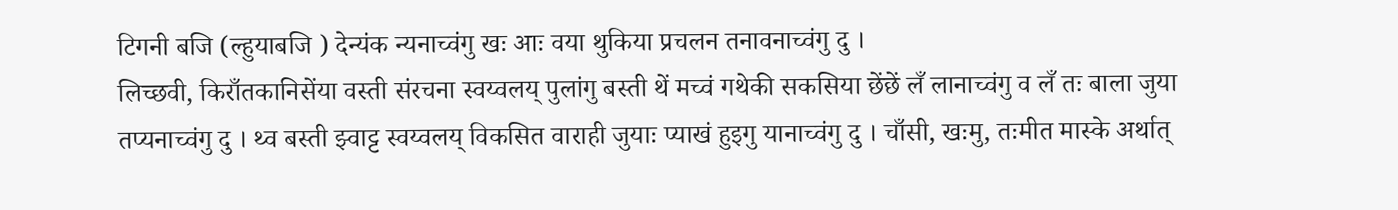टिगनी बजि (ल्हुयाबजि ) देन्यंक न्यनाच्वंगु खः आः वया थुकिया प्रचलन तनावनाच्वंगु दु ।
लिच्छवी, किराँतकानिसेंया वस्ती संरचना स्वय्वलय् पुलांगु बस्ती थें मच्वं गथेकी सकसिया छेंछें लँ लानाच्वंगु व लँ तः बाला जुया तप्यनाच्वंगु दु । थ्व बस्ती झ्वाट्ट स्वय्वलय् विकसित वाराही जुयाः प्याखं हुइगु यानाच्वंगु दु । चाँसी, खःमु, तःमीत मास्के अर्थात्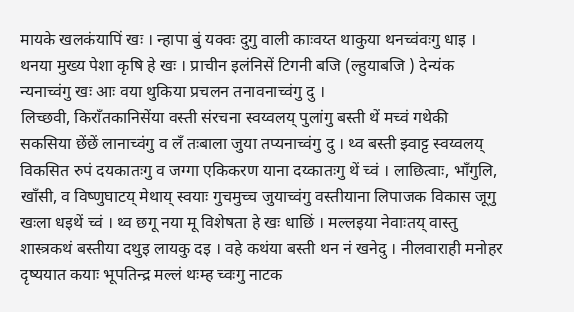मायके खलकंयापिं खः । न्हापा बुं यक्वः दुगु वाली काःवय्त थाकुया थनच्वंवःगु धाइ । थनया मुख्य पेशा कृषि हे खः । प्राचीन इलंनिसें टिगनी बजि (ल्हुयाबजि ) देन्यंक न्यनाच्वंगु खः आः वया थुकिया प्रचलन तनावनाच्वंगु दु ।
लिच्छवी, किराँतकानिसेंया वस्ती संरचना स्वय्वलय् पुलांगु बस्ती थें मच्वं गथेकी सकसिया छेंछें लानाच्वंगु व लँ तःबाला जुया तप्यनाच्वंगु दु । थ्व बस्ती झ्वाट्ट स्वय्वलय् विकसित रुपं दयकातःगु व जग्गा एकिकरण याना दय्कातःगु थें च्वं । लाछित्वाः, भाँगुलि, खाँसी, व विष्णुघाटय् मेथाय् स्वयाः गुचमुच्च जुयाच्वंगु वस्तीयाना लिपाजक विकास जूगु खःला धइथें च्वं । थ्व छगू नया मू विशेषता हे खः धाछिं । मल्लइया नेवाःतय् वास्तु शास्त्रकथं बस्तीया दथुइ लायकु दइ । वहे कथंया बस्ती थन नं खनेदु । नीलवाराही मनोहर दृष्ययात कयाः भूपतिन्द्र मल्लं थःम्ह च्वःगु नाटक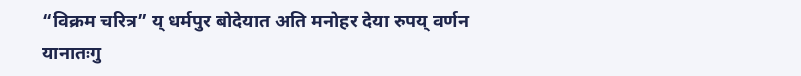“विक्रम चरित्र” य् धर्मपुर बोदेयात अति मनोहर देया रुपय् वर्णन यानातःगु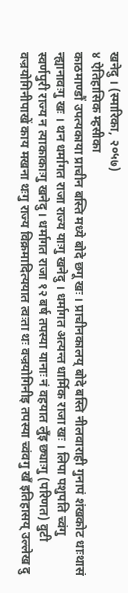खनेदु । (स्मारिका, २०५७)
४ ऐतिहासिक म्हसीका
काठमाण्डौं उपत्यकाया प्राचीन बस्ति मध्ये बोदे छगू खः । प्राचीनकालय् बोदे बस्ति नीलवाराही गुनापं शंखकोट धाःथासं न्ह्यानावःगु खः । थन धर्मागत राजा राज्य याःगु खनेदु । धर्मागत अत्यन्त धार्मिक राजा खः । लिपा पशुपति च्वंगु स्वर्णपुरी राज्य न त्याकाकाःगु खनेदु । धर्मागत राजा १२ बर्ष तपस्या यानाः नं वहयात लुँइ छ्याःगु (परिणत) वुटी वज्रयोगिनीपाखें काय मखना थःगु राज्य विक्रमादित्ययात त्वःता थः वज्रयोगिनीइ तपस्या च्वंवगु खँ इतिहासय् उल्लेख दु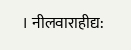। नीलवाराहीद्य: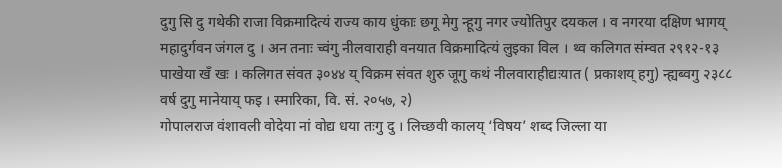दुगु सि दु गथेकी राजा विक्रमादित्यं राज्य काय धुंकाः छगू मेगु न्हूगु नगर ज्योतिपुर दयकल । व नगरया दक्षिण भागय् महादुर्गवन जंगल दु । अन तनाः च्वंगु नीलवाराही वनयात विक्रमादित्यं लुइका विल । थ्व कलिगत संम्वत २९१२-१३ पाखेया खँ खः । कलिगत संवत ३०४४ य् विक्रम संवत शुरु जूगु कथं नीलवाराहीद्यःयात ( प्रकाशय् हगु) न्ह्यब्वगु २३८८ वर्ष दुगु मानेयाय् फइ । स्मारिका, वि. सं. २०५७, २)
गोपालराज वंशावली वोदेया नां वोद्य धया तःगु दु । लिच्छवी कालय् ‘विषय’ शब्द जिल्ला या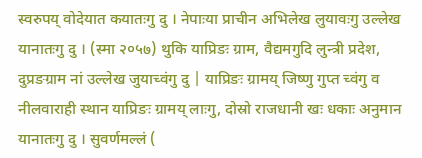स्वरुपय् वोदेयात कयातःगु दु । नेपाःया प्राचीन अभिलेख लुयावःगु उल्लेख यानातःगु दु । (स्मा २०५७) थुकि याप्रिङः ग्राम, वैद्यमगुदि लुन्त्री प्रदेश, दुप्रङग्राम नां उल्लेख जुयाच्वंगु दु | याप्रिङः ग्रामय् जिष्णु गुप्त च्वंगु व नीलवाराही स्थान याप्रिङः ग्रामय् लाःगु, दोस्रो राजधानी खः धकाः अनुमान यानातःगु दु । सुवर्णमल्लं (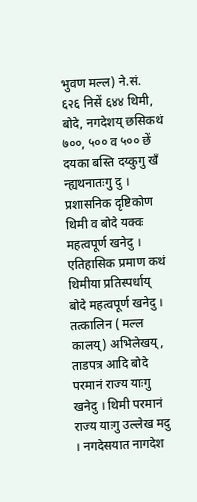भुवण मल्ल) ने.सं. ६२६ निसें ६४४ थिमी, बोदे, नगदेशय् छसिकथं ७००, ५०० व ५०० छें दयका बस्ति दय्कुगु खँ न्ह्यथनातःगु दु । प्रशासनिक दृष्टिकोण थिमी व बोदे यक्वः महत्वपूर्ण खनेदु । एतिहासिक प्रमाण कथं थिमीया प्रतिस्पर्धाय् बोदे महत्वपूर्ण खनेदु । तत्कालिन ( मल्ल कालय्) अभिलेखय्, ताडपत्र आदि बोदे परमानं राज्य याःगु खनेदु । थिमी परमानं राज्य याःगु उल्लेख मदु । नगदेसयात नागदेश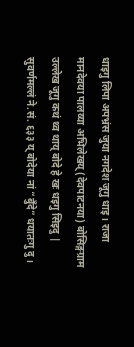धाइगु लिपा अपभ्रंस जुया नगदेश जूगु धाइ । राजा मानदेवया पालय्या अभिलेखय् (देवपाटनया) बोसिङ्गग्राम उल्लेख जूगु कथं थ्व थाय् बोदे हे खः धइगु सिइदु | सुवर्णमल्लं ने.सं. ६३३ य् बोदेया नां “बुँदे” धयातःगु दु ।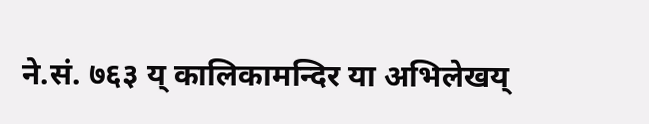ने.सं. ७६३ य् कालिकामन्दिर या अभिलेखय्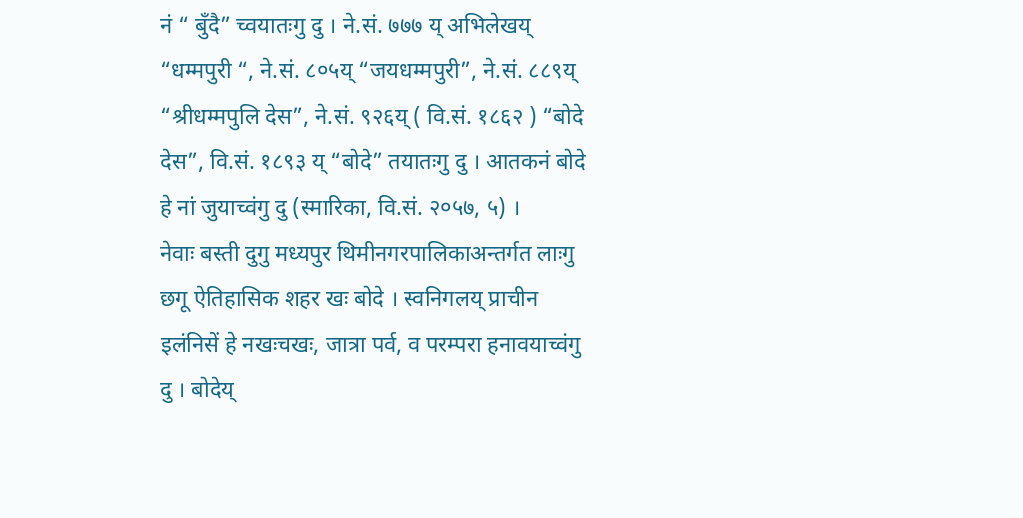नं “ बुँदै” च्वयातःगु दु । ने.सं. ७७७ य् अभिलेखय् “धम्मपुरी “, ने.सं. ८०५य् “जयधम्मपुरी”, ने.सं. ८८९य् “श्रीधम्मपुलि देस”, ने.सं. ९२६य् ( वि.सं. १८६२ ) “बोदे देस”, वि.सं. १८९३ य् “बोदे” तयातःगु दु । आतकनं बोदे हे नां जुयाच्वंगु दु (स्मारिका, वि.सं. २०५७, ५) ।
नेवाः बस्ती दुगु मध्यपुर थिमीनगरपालिकाअन्तर्गत लाःगु छगू ऐतिहासिक शहर खः बोदे । स्वनिगलय् प्राचीन इलंनिसें हे नखःचखः, जात्रा पर्व, व परम्परा हनावयाच्वंगु दु । बोदेय्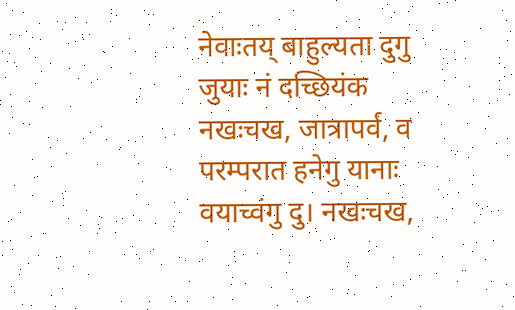नेवाःतय् बाहुल्यता दुगु जुयाः नं दच्छियंक नखःचख, जात्रापर्व, व परम्परात हनेगु यानाः वयाच्वंगु दु। नखःचख,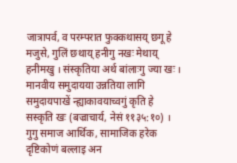जात्रापर्व, व परम्परात फुक्कथासय् छगू हे मजुसे, गुलिं छथाय् हनीगु नखः मेथाय् हनीमखु । संस्कृतिया अर्थ बांलाःगु ज्या खः । मानवीय समुदायया उन्नतिया लागि समुदायपाखें न्ह्याकावयाच्वगुं कृति हे सस्कृति खः (बज्राचार्य, नेसं ११३५:१०) । गुगु समाज आर्थिक, सामाजिक हरेक दृष्टिकोणं बल्लाइ अन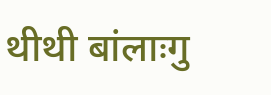थीथी बांलाःगु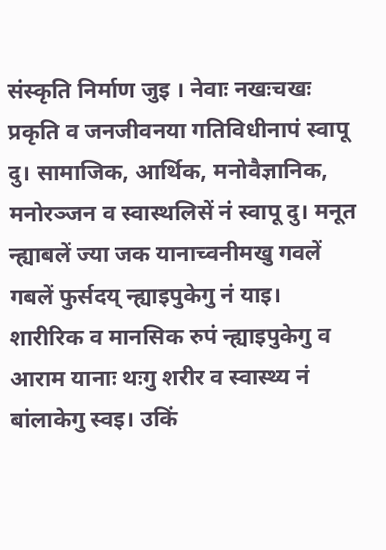संस्कृति निर्माण जुइ । नेवाः नखःचखः प्रकृति व जनजीवनया गतिविधीनापं स्वापू दु। सामाजिक, आर्थिक, मनोवैज्ञानिक, मनोरञ्जन व स्वास्थलिसें नं स्वापू दु। मनूत न्ह्याबलें ज्या जक यानाच्वनीमखु गवलें गबलें फुर्सदय् न्ह्याइपुकेगु नं याइ। शारीरिक व मानसिक रुपं न्ह्याइपुकेगु व आराम यानाः थःगु शरीर व स्वास्थ्य नं बांलाकेगु स्वइ। उकिं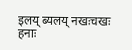इलय् ब्यलय् नखःचखः हनाः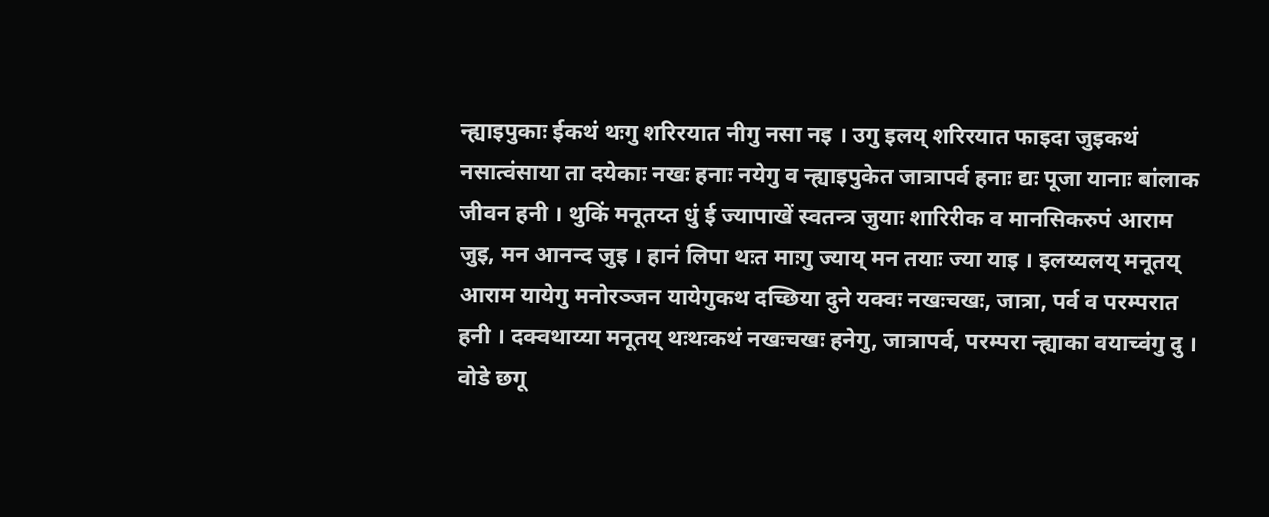न्ह्याइपुकाः ईकथं थःगु शरिरयात नीगु नसा नइ । उगु इलय् शरिरयात फाइदा जुइकथं नसात्वंसाया ता दयेकाः नखः हनाः नयेगु व न्ह्याइपुकेत जात्रापर्व हनाः द्यः पूजा यानाः बांलाक जीवन हनी । थुकिं मनूतय्त धुं ई ज्यापाखें स्वतन्त्र जुयाः शारिरीक व मानसिकरुपं आराम जुइ, मन आनन्द जुइ । हानं लिपा थःत माःगु ज्याय् मन तयाः ज्या याइ । इलय्यलय् मनूतय् आराम यायेगु मनोरञ्जन यायेगुकथ दच्छिया दुने यक्वः नखःचखः, जात्रा, पर्व व परम्परात हनी । दक्वथाय्या मनूतय् थःथःकथं नखःचखः हनेगु, जात्रापर्व, परम्परा न्ह्याका वयाच्वंगु दु । वोडे छगू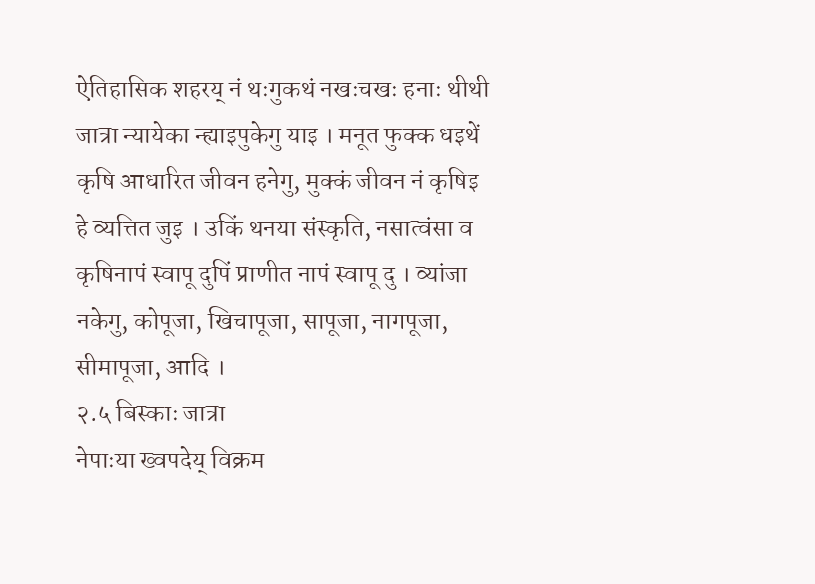ऐतिहासिक शहरय् नं थःगुकथं नखःचखः हनाः थीथी जात्रा न्यायेका न्ह्याइपुकेगु याइ । मनूत फुक्क धइथें कृषि आधारित जीवन हनेगु, मुक्कं जीवन नं कृषिइ हे व्यत्तित जुइ । उकिं थनया संस्कृति, नसात्वंसा व कृषिनापं स्वापू दुपिं प्राणीत नापं स्वापू दु । व्यांजा नकेगु, कोपूजा, खिचापूजा, सापूजा, नागपूजा, सीमापूजा, आदि ।
२.५ बिस्काः जात्रा
नेपाःया ख्वपदेय् विक्रम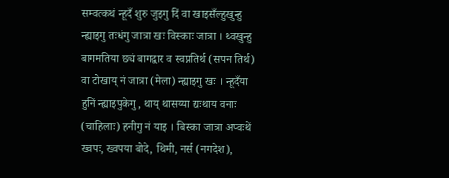सम्वत्कथं न्हूदँ शुरु जुइगु दिं वा खाइसँल्हुखुन्हु न्ह्याइगु तःधंगु जात्रा खः विस्काः जात्रा । थ्वखुन्हु बागमतिया छ्यं बागद्वार व स्वप्नतिर्थ (सपन तिर्थ) वा टोखाय् नं जात्रा (मेला) न्ह्याइगु खः । न्हूदँया हुनिं न्ह्याइपुकेगु, थाय् थासय्या द्यःथाय वनाः (चाहिलाः) हनीगु नं याइ । बिस्का जात्रा अप्वःथें ख्वपः, ख्वपया बोदे, थिमी, नर्स (नगदेश),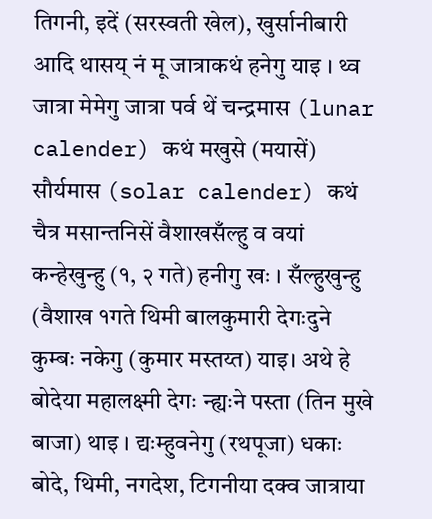तिगनी, इदें (सरस्वती खेल), खुर्सानीबारी आदि थासय् नं मू जात्राकथं हनेगु याइ । थ्व जात्रा मेमेगु जात्रा पर्व थें चन्द्रमास (lunar calender) कथं मखुसे (मयासें) सौर्यमास (solar calender) कथं चैत्र मसान्तनिसें वैशाखसँल्हु व वयां कन्हेखुन्हु (१, २ गते) हनीगु खः । सँल्हुखुन्हु (वैशाख १गते थिमी बालकुमारी देगःदुने कुम्बः नकेगु (कुमार मस्तय्त) याइ। अथे हे बोदेया महालक्ष्मी देगः न्ह्यःने पस्ता (तिन मुखे बाजा) थाइ । द्यःम्हुवनेगु (रथपूजा) धकाः बोदे, थिमी, नगदेश, टिगनीया दक्व जात्राया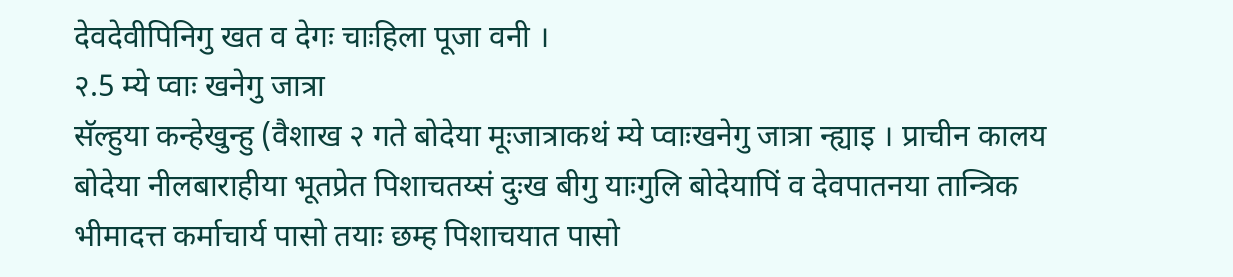देवदेवीपिनिगु खत व देगः चाःहिला पूजा वनी ।
२.5 म्ये प्वाः खनेगु जात्रा
सॅल्हुया कन्हेखुन्हु (वैशाख २ गते बोदेया मूःजात्राकथं म्ये प्वाःखनेगु जात्रा न्ह्याइ । प्राचीन कालय बोदेया नीलबाराहीया भूतप्रेत पिशाचतय्सं दुःख बीगु याःगुलि बोदेयापिं व देवपातनया तान्त्रिक भीमादत्त कर्माचार्य पासो तयाः छम्ह पिशाचयात पासो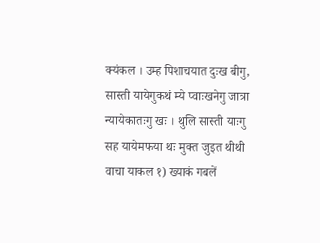क्यंकल । उम्ह पिशाचयात दुःख बीगु, सास्ती यायेगुकथं म्ये प्वाःखनेगु जात्रा न्यायेकातःगु खः । थुलि सास्ती याःगु सह यायेमफया थः मुक्त जुइत थीथी वाचा याकल १) ख्याकं गबलें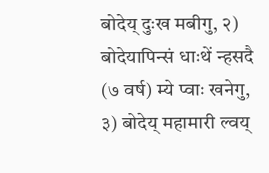बोदेय् दुःख मबीगु, २) बोदेयापिन्सं धाःथें न्हसदै (७ वर्ष) म्ये प्वाः खनेगु, ३) बोदेय् महामारी ल्वय्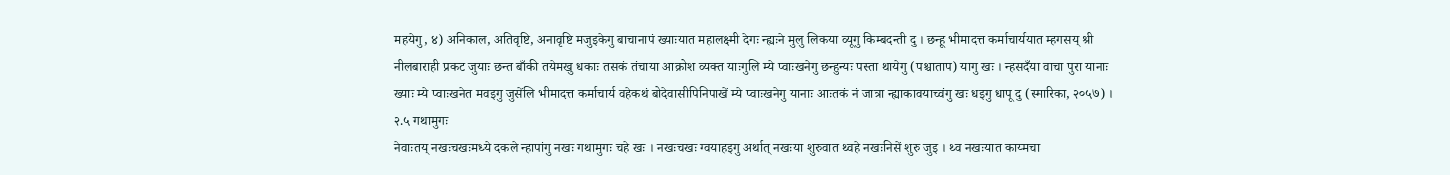महयेगु, ४) अनिकाल, अतिवृष्टि, अनावृष्टि मजुइकेगु बाचानापं ख्याःयात महालक्ष्मी देगः न्ह्यःने मुलु लिकया व्यूगु किम्बदन्ती दु । छन्हू भीमादत्त कर्माचार्ययात म्हगसय् श्री नीलबाराही प्रकट जुयाः छन्त बाँकी तयेमखु धकाः तसकं तंचाया आक्रोश व्यक्त याःगुलि म्ये प्वाःखनेगु छन्हुन्यः पस्ता थायेगु (पश्चाताप) यागु खः । न्हसदँया वाचा पुरा यानाः ख्याः म्ये प्वाःखनेत मवइगु जुसेंलि भीमादत्त कर्माचार्य वहेकथं बोदेवासीपिनिपाखें म्ये प्वाःखनेगु यानाः आःतकं नं जात्रा न्ह्याकावयाच्वंगु खः धइगु धापू दु (स्मारिका, २०५७) ।
२.५ गथामुगः
नेवाःतय् नखःचखःमध्ये दकले न्हापांगु नखः गथामुगः चहे खः । नखःचखः ग्वयाहइगु अर्थात् नखःया शुरुवात थ्वहे नखःनिसें शुरु जुइ । थ्व नखःयात काय्मचा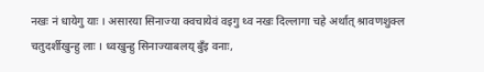नखः नं धायेगु याः । असारया सिनाज्या क्वचायेवं वइगु थ्व नखः दिल्लागा चहे अर्थात् श्रावणशुक्ल चतुदर्शीखुन्हु लाः । ध्वखुन्हु सिनाज्याबलय् बुँइ वनाः,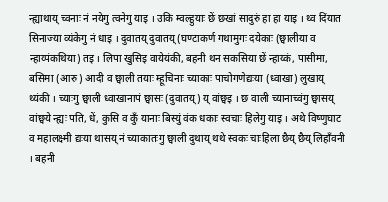न्ह्याथाय् च्वनाः नं नयेगु त्वनेगु याइ । उकि म्वल्हुयाः छें छखां सादुरुं हा हा याइ । थ्व दिंयात सिनाज्या व्यंकेगु नं धाइ । दुवातय् दुवातय् (घण्टाकर्ण गथामुगः दयेकाः (छ्वालीया व न्हाय्पंकथिया) तइ । लिपा खुसिइ वायेयंकी, बहनी थन सकसिया छें न्हाय्कं, पासीमा, बसिमा (आरु) आदी व छ्वाली तयाः म्हूचिनाः च्याकाः पाचोगणेद्यःया (ध्वाखा) लुखाय् थ्यंकी । च्याःगु छ्वाली ध्वाखानापं छ्वासः (दुवातय्) य् वांछ्वइ । छ वाली च्यानाच्वंगु छ्वासय् वांछ्वये न्ह्यः पति, धें, कुसि व कुँ यानाः बिस्युं वंक धकाः स्वचाः हिलेगु याइ । अथे विष्णुघाट व महालक्ष्मी द्यःया थासय् नं च्याकातःगु छ्वाली दुथाय् थथे स्वकः चाःहिला छैय् छैय् लिहाँवनी । बहनी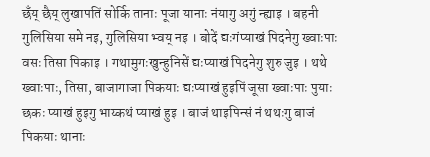छँय् छैय् लुखापतिं सोर्कि तानाः पूजा यानाः नंयागु अगुं न्ह्याइ । बहनी गुलिसिया समे नइ, गुलिसिया भ्वय् नइ । बोदें द्यःगंप्याखं पिदनेगु ख्वाःपाः वसः तिसा पिकाइ । गथामुगःखुन्हुनिसें द्यःप्याखं पिदनेगु शुरु जुइ । थथे ख्वाःपाः, तिसा, बाजागाजा पिकयाः द्यःप्याखं हुइपिं जूसा ख्वाःपाः पुयाः छकः प्याखं हुइगु भाय्कथं प्याखं हुइ । बाजं थाइपिन्सं नं थथःगु बाजं पिकयाः थानाः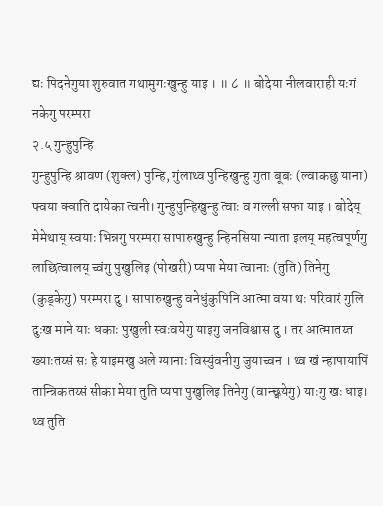द्यः पिदनेगुया शुरुवात गथामुगःखुन्हु याइ । ॥ ८ ॥ बोदेया नीलवाराही यःगं नकेगु परम्परा
२.५ गुन्हुपुन्हि
गुन्हुपुन्हि श्रावण (शुक्ल) पुन्हि, गुंलाथ्व पुन्हिखुन्हु गुता बूबः (ल्वाकछु याना) फ्वया क्वाति दायेका त्वनी। गुन्हुपुन्हिखुन्हु त्वाः व गल्ली सफा याइ । बोदेय् मेमेथाय् स्वयाः भिन्नगु परम्परा सापारुखुन्हु न्हिनसिया न्याता इलय् महत्वपूर्णगु लाछित्वालय् च्वंगु पुखुलिइ (पोखरी) प्यपा मेया त्वानाः (तुति) तिनेगु (कुड्केगु) परम्परा दु । सापारुखुन्हु वनेधुंकुपिनि आत्मा वया थः परिवारं गुलि दुःख माने याः धकाः पुखुली स्वःवयेगु याइगु जनविश्वास दु । तर आत्मातय्त ख्याःतय्सं सः हे याइमखु अले ग्यानाः विस्युंवनीगु जुयाच्वन । थ्व खं न्हापायापिं तान्त्रिकतय्सं सीका मेया तुति प्यपा पुखुलिइ तिनेगु (वान्छ्वयेगु) याःगु खः धाइ। थ्व तुति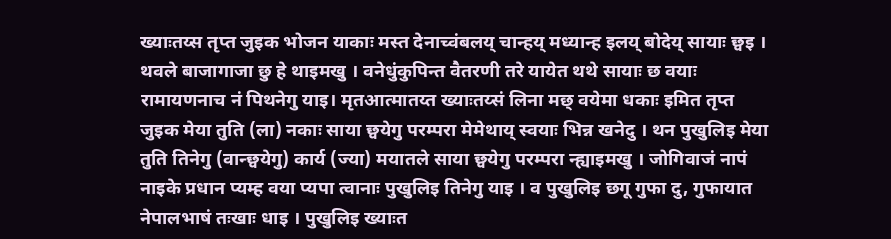ख्याःतय्स तृप्त जुइक भोजन याकाः मस्त देनाच्वंबलय् चान्हय् मध्यान्ह इलय् बोदेय् सायाः छ्वइ । थवले बाजागाजा छु हे थाइमखु । वनेधुंकुपिन्त वैतरणी तरे यायेत थथे सायाः छ वयाः रामायणनाच नं पिथनेगु याइ। मृतआत्मातय्त ख्याःतय्सं लिना मछ् वयेमा धकाः इमित तृप्त जुइक मेया तुति (ला) नकाः साया छ्वयेगु परम्परा मेमेथाय् स्वयाः भिन्न खनेदु । थन पुखुलिइ मेया तुति तिनेगु (वान्छ्वयेगु) कार्य (ज्या) मयातले साया छ्वयेगु परम्परा न्ह्याइमखु । जोगिवाजं नापं नाइके प्रधान प्यम्ह वया प्यपा त्वानाः पुखुलिइ तिनेगु याइ । व पुखुलिइ छगू गुफा दु, गुफायात नेपालभाषं तःखाः धाइ । पुखुलिइ ख्याःत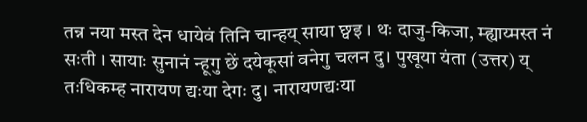तन्न नया मस्त देन धायेवं तिनि चान्हय् साया छ्वइ । थः दाजु-किजा, म्ह्याय्मस्त नं सःती । सायाः सुनानं न्हूगु छें दयेकूसां वनेगु चलन दु। पुखूया यंता (उत्तर) य् तःधिकम्ह नारायण द्यःया देगः दु। नारायणद्यःया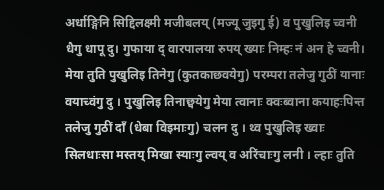अर्धाङ्गिनि सिद्दिलक्ष्मी मजीबलय् (मज्यू जुइगु ई) व पुखुलिइ च्वनी धैगु धापू दु। गुफाया द् वारपालया रुपय् ख्याः निम्हः नं अन हे च्वनी। मेया तुति पुखुलिइ तिनेगु (कुतकाछवयेगु) परम्परा तलेजु गुठीं यानाः वयाच्वंगु दु । पुखुलिइ तिनाछ्वयेगु मेया त्वानाः क्वःब्वाना कयाहःपिन्त तलेजु गुठीं दाँ (धेबा विइमाःगु) चलन दु । थ्व पुखुलिइ ख्वाः सिलधाःसा मस्तय् मिखा स्याःगु ल्वय् व अरिंचाःगु लनी । ल्हाः तुति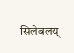सिलेबलय्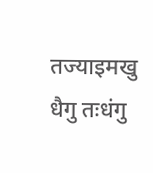तज्याइमखु धैगु तःधंगु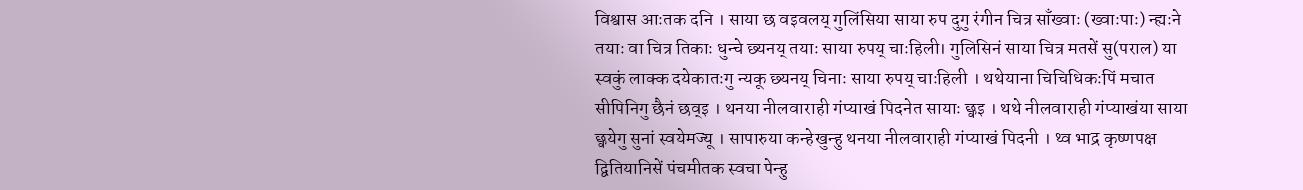विश्वास आःतक दनि । साया छ वइवलय् गुलिंसिया साया रुप दुगु रंगीन चित्र साँख्वाः (ख्वाःपाः) न्ह्यःने तयाः वा चित्र तिकाः धुन्चे छ्यनय् तयाः साया रुपय् चाःहिली। गुलिसिनं साया चित्र मतसें सु(पराल) या स्वकुं लाक्क दयेकातःगु न्यकू छ्यनय् चिनाः साया रुपय् चाःहिली । थथेयाना चिचिधिकःपिं मचात सीपिनिगु छैनं छव्इ । थनया नीलवाराही गंप्याखं पिदनेत सायाः छ्वइ । थथे नीलवाराही गंप्याखंया साया छ्वयेगु सुनां स्वयेमज्यू । सापारुया कन्हेखुन्हु थनया नीलवाराही गंप्याखं पिदनी । थ्व भाद्र कृष्णपक्ष द्वितियानिसें पंचमीतक स्वचा पेन्हु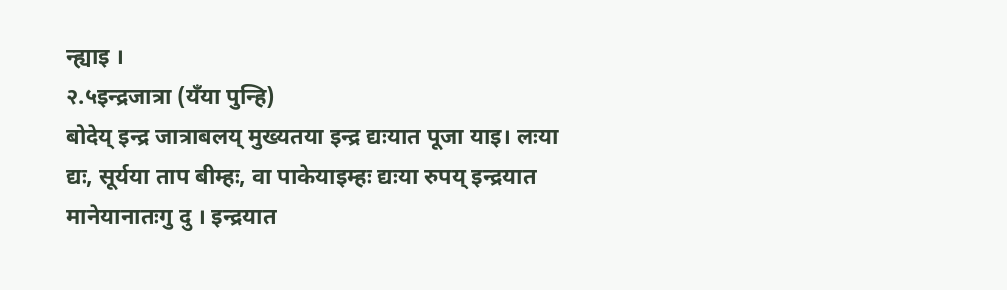न्ह्याइ ।
२.५इन्द्रजात्रा (यँया पुन्हि)
बोदेय् इन्द्र जात्राबलय् मुख्यतया इन्द्र द्यःयात पूजा याइ। लःया द्यः, सूर्यया ताप बीम्हः, वा पाकेयाइम्हः द्यःया रुपय् इन्द्रयात मानेयानातःगु दु । इन्द्रयात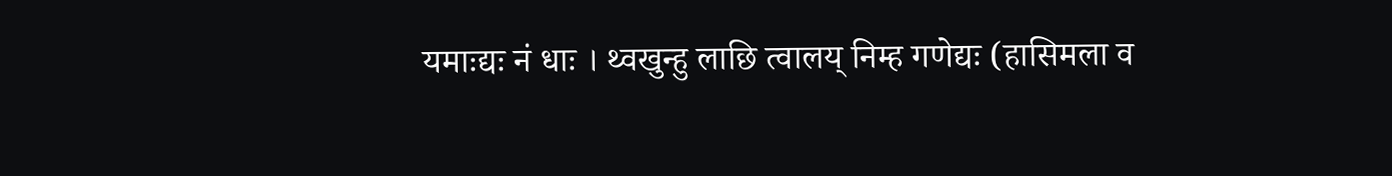यमाःद्यः नं धाः । थ्वखुन्हु लाछि त्वालय् निम्ह गणेद्यः (हासिमला व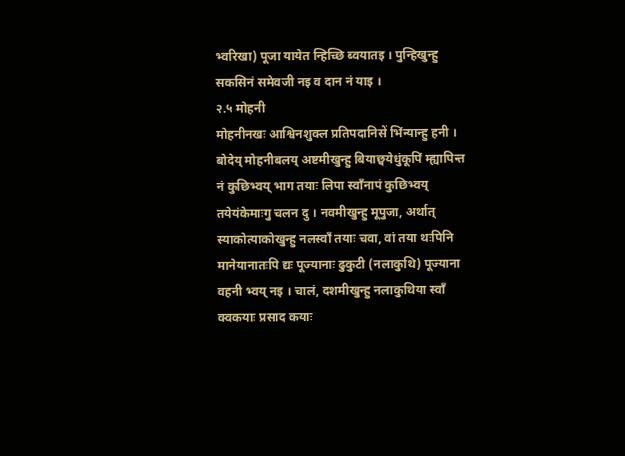भ्वरिखा) पूजा यायेत न्हिच्छि ब्वयातइ । पुन्हिखुन्हु सकसिनं समेवजी नइ व दान नं याइ ।
२.५ मोहनी
मोहनीनखः आश्विनशुक्ल प्रतिपदानिसें भिंन्यान्हु हनी । बोदेय् मोहनीबलय् अष्टमीखुन्हु बियाछ्वयेधुंकूपिं म्ह्यापिन्त नं कुछिभ्वय् भाग तयाः लिपा स्वाँनापं कुछिभ्वय् तयेयंकेमाःगु चलन दु । नवमीखुन्हु मूपुजा, अर्थात् स्याकोत्याकोखुन्हु नलस्वाँ तयाः चवा, वां तया थःपिनि मानेयानातःपि द्यः पूज्यानाः ढुकुटी (नलाकुथि) पूज्याना वहनी भ्वय् नइ । चालं, दशमीखुन्हु नलाकुथिया स्वाँ क्वकयाः प्रसाद कयाः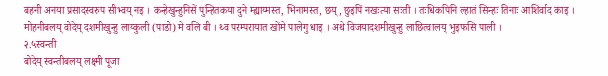बहनी अनया प्रसादस्वरुप सीभ्वय् नइ । कन्हेखुन्हुनिसें पुन्हितकया दुने म्ह्याय्मस्त, भिनामस्त, छय्, छुइपिं नखःत्या सःती । तःधिकपिनि ल्हातं सिन्हः तिनाः आशिर्वाद काइ । मोहनीबलय् वोदेय् दशमीखुन्हु लाय्कुली (पाडो) मे वलि बी । थ्व परम्परायात खोंमे पालेगु धाइ । अथे विजयादशमीखुन्हु लाछित्वालय् भुइफसि पाली ।
२.५स्वन्ती
बोदेय् स्वन्तीबलय् लक्ष्मी पूजा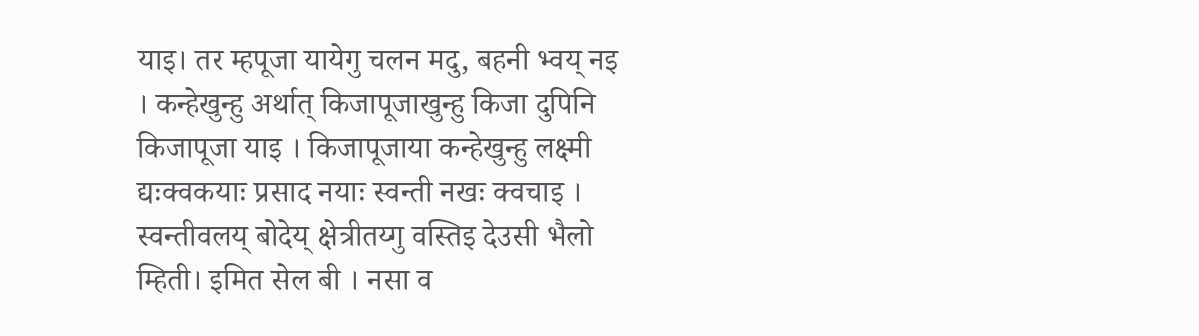याइ। तर म्हपूजा यायेगु चलन मदु, बहनी भ्वय् नइ । कन्हेखुन्हु अर्थात् किजापूजाखुन्हु किजा दुपिनि किजापूजा याइ । किजापूजाया कन्हेखुन्हु लक्ष्मी द्यःक्वकयाः प्रसाद नयाः स्वन्ती नखः क्वचाइ । स्वन्तीवलय् बोदेय् क्षेत्रीतय्गु वस्तिइ देउसी भैलो म्हिती। इमित सेल बी । नसा व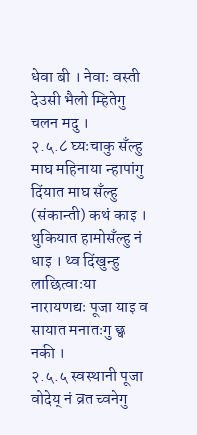धेवा बी । नेवाः वस्ती देउसी भैलो म्हितेगु चलन मदु ।
२.५.८ घ्यःचाकु सँल्हु
माघ महिनाया न्हापांगु दिंयात माघ सँल्हु (संकान्ती) कथं काइ । थुकियात हामोसँल्हु नं धाइ । थ्व दिंखुन्हु लाछित्वाःया नारायणद्यः पूजा याइ व सायात मनातःगु छ्व नकी ।
२.५.५ स्वस्थानी पूजा
वोदेय् नं व्रत च्वनेगु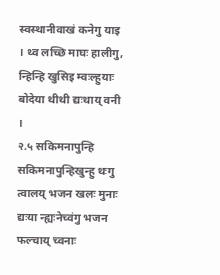स्वस्थानीवाखं कनेगु याइ । थ्व लच्छि माघः हालीगु, न्हिन्हि खुसिइ म्वःल्हुयाः बोदेया थीथी द्यःथाय् वनी ।
२.५ सकिमनापुन्हि
सकिमनापुन्हिखुन्हु थःगु त्वालय् भजन खलः मुनाः द्यःया न्ह्यःनेच्वंगु भजन फल्चाय् च्वनाः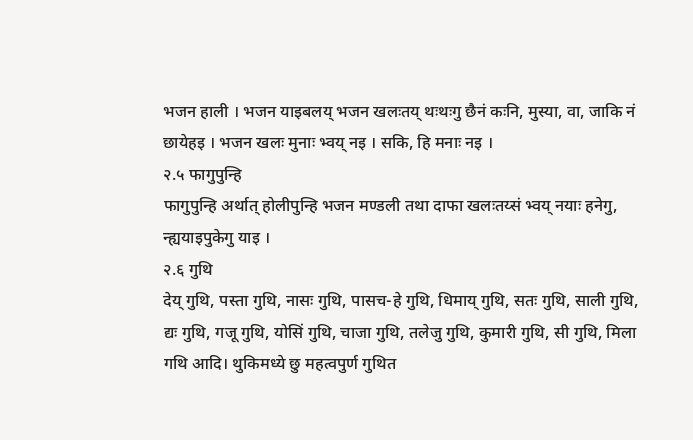भजन हाली । भजन याइबलय् भजन खलःतय् थःथःगु छैनं कःनि, मुस्या, वा, जाकि नं छायेहइ । भजन खलः मुनाः भ्वय् नइ । सकि, हि मनाः नइ ।
२.५ फागुपुन्हि
फागुपुन्हि अर्थात् होलीपुन्हि भजन मण्डली तथा दाफा खलःतय्सं भ्वय् नयाः हनेगु, न्ह्ययाइपुकेगु याइ ।
२.६ गुथि
देय् गुथि, पस्ता गुथि, नासः गुथि, पासच-हे गुथि, धिमाय् गुथि, सतः गुथि, साली गुथि, द्यः गुथि, गजू गुथि, योसिं गुथि, चाजा गुथि, तलेजु गुथि, कुमारी गुथि, सी गुथि, मिला गथि आदि। थुकिमध्ये छु महत्वपुर्ण गुथित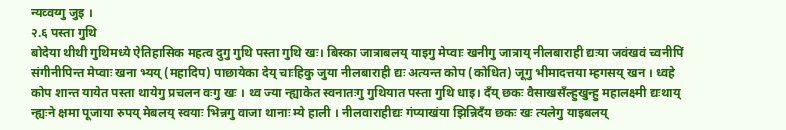न्यव्वय्गु जुइ ।
२.६ पस्ता गुथि
बोदेया थीथी गुथिमध्ये ऐतिहासिक महत्व दुगु गुथि पस्ता गुथि खः। बिस्का जात्राबलय् याइगु मेप्वाः खनीगु जात्राय् नीलबाराही द्यःया जवंखवं च्वनीपिं संगीनीपिन्त मेप्वाः खना भ्यय् (महादिप) पाछायेका देय् चाःहिकु जुया नीलबाराही द्यः अत्यन्त कोप (कोधित) जूगु भीमादत्तया म्हगसय् खन । ध्वहे कोप शान्त यायेत पस्ता थायेगु प्रचलन वःगु खः । थ्व ज्या न्ह्याकेत स्वनातःगु गुथियात पस्ता गुथि धाइ। दँय् छकः वैसाखसँल्हुखुन्हु महालक्ष्मी द्यःथाय् न्ह्यःने क्षमा पूजाया रुपय् मेबलय् स्वयाः भिन्नगु वाजा थानाः म्ये हाली । नीलवाराहीद्यः गंप्याखंया झिन्निदँय छकः खः त्यलेगु याइबलय्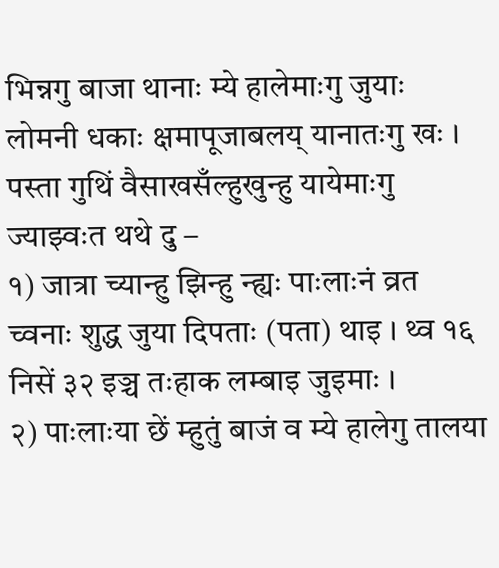भिन्नगु बाजा थानाः म्ये हालेमाःगु जुयाः लोमनी धकाः क्षमापूजाबलय् यानातःगु खः । पस्ता गुथिं वैसाखसँल्हुखुन्हु यायेमाःगु ज्याझ्वःत थथे दु –
१) जात्रा च्यान्हु झिन्हु न्ह्यः पाःलाःनं व्रत च्वनाः शुद्ध जुया दिपताः (पता) थाइ । थ्व १६ निसें ३२ इञ्च तःहाक लम्बाइ जुइमाः ।
२) पाःलाःया छें म्हुतुं बाजं व म्ये हालेगु तालया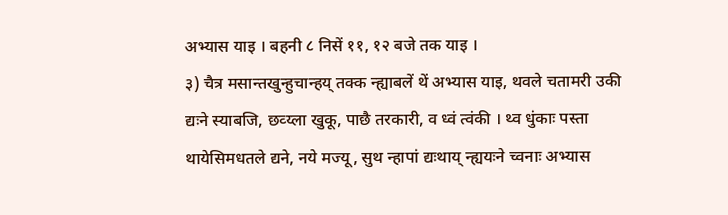अभ्यास याइ । बहनी ८ निसें ११, १२ बजे तक याइ ।
३) चैत्र मसान्तखुन्हुचान्हय् तक्क न्ह्याबलें थें अभ्यास याइ, थवले चतामरी उकी द्यःने स्याबजि, छव्य्ला खुकू, पाछै तरकारी, व ध्वं त्वंकी । थ्व धुंकाः पस्ता थायेसिमधतले द्यने, नये मज्यू, सुथ न्हापां द्यःथाय् न्ह्ययःने च्वनाः अभ्यास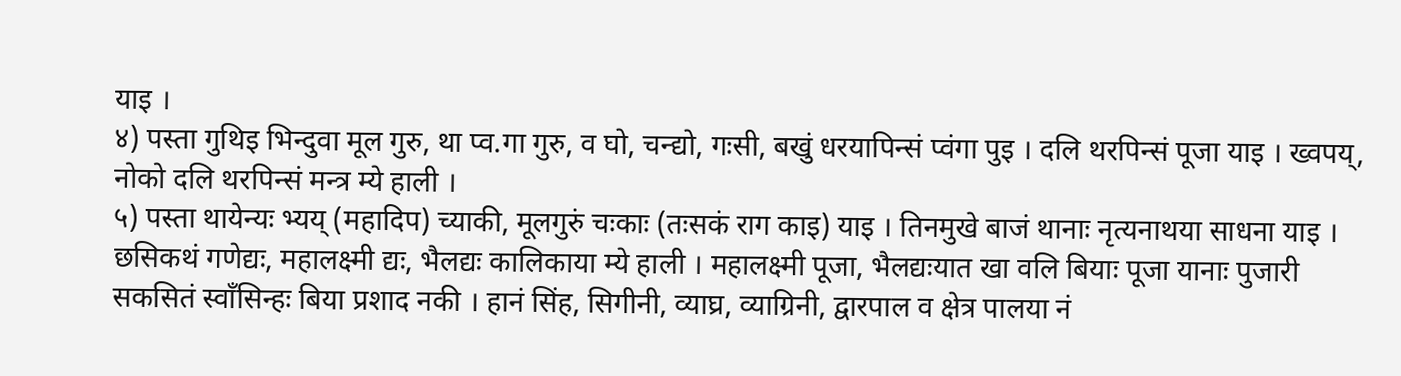याइ ।
४) पस्ता गुथिइ भिन्दुवा मूल गुरु, था प्व.गा गुरु, व घो, चन्द्यो, गःसी, बखुं धरयापिन्सं प्वंगा पुइ । दलि थरपिन्सं पूजा याइ । ख्वपय्, नोको दलि थरपिन्सं मन्त्र म्ये हाली ।
५) पस्ता थायेन्यः भ्यय् (महादिप) च्याकी, मूलगुरुं चःकाः (तःसकं राग काइ) याइ । तिनमुखे बाजं थानाः नृत्यनाथया साधना याइ । छसिकथं गणेद्यः, महालक्ष्मी द्यः, भैलद्यः कालिकाया म्ये हाली । महालक्ष्मी पूजा, भैलद्यःयात खा वलि बियाः पूजा यानाः पुजारी सकसितं स्वाँसिन्हः बिया प्रशाद नकी । हानं सिंह, सिगीनी, व्याघ्र, व्याग्रिनी, द्वारपाल व क्षेत्र पालया नं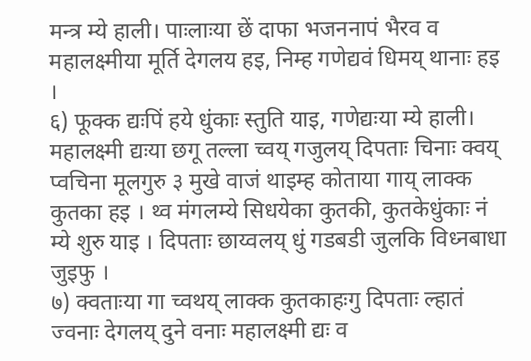मन्त्र म्ये हाली। पाःलाःया छें दाफा भजननापं भैरव व महालक्ष्मीया मूर्ति देगलय हइ, निम्ह गणेद्यवं धिमय् थानाः हइ ।
६) फूक्क द्यःपिं हये धुंकाः स्तुति याइ, गणेद्यःया म्ये हाली। महालक्ष्मी द्यःया छगू तल्ला च्वय् गजुलय् दिपताः चिनाः क्वय् प्वचिना मूलगुरु ३ मुखे वाजं थाइम्ह कोताया गाय् लाक्क कुतका हइ । थ्व मंगलम्ये सिधयेका कुतकी, कुतकेधुंकाः नं म्ये शुरु याइ । दिपताः छाय्वलय् धुं गडबडी जुलकि विध्नबाधा जुइफु ।
७) क्वताःया गा च्वथय् लाक्क कुतकाहःगु दिपताः ल्हातं ज्वनाः देगलय् दुने वनाः महालक्ष्मी द्यः व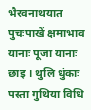भैरवनाथयात पुचःपाखें क्षमाभाव यानाः पूजा यानाः छाइ । थुलि धुंकाः पस्ता गुथिया विधि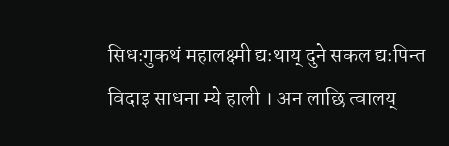सिधःगुकथं महालक्ष्मी द्यःथाय् दुने सकल द्यःपिन्त विदाइ साधना म्ये हाली । अन लाछि त्वालय्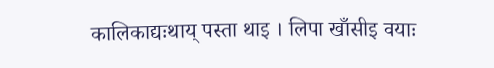कालिकाद्यःथाय् पस्ता थाइ । लिपा खाँसीइ वयाः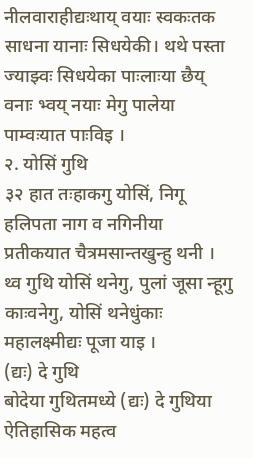नीलवाराहीद्यःथाय् वयाः स्वकःतक साधना यानाः सिधयेकी। थथे पस्ता ज्याझ्वः सिधयेका पाःलाःया छैय् वनाः भ्वय् नयाः मेगु पालेया पाम्वःयात पाःविइ ।
२. योसिं गुथि
३२ हात तःहाकगु योसिं, निगू हलिपता नाग व नगिनीया प्रतीकयात चैत्रमसान्तखुन्हु थनी । थ्व गुथि योसिं थनेगु, पुलां जूसा न्हूगु काःवनेगु, योसिं थनेधुंकाः महालक्ष्मीद्यः पूजा याइ ।
(द्यः) दे गुथि
बोदेया गुथितमध्ये (द्यः) दे गुथिया ऐतिहासिक महत्व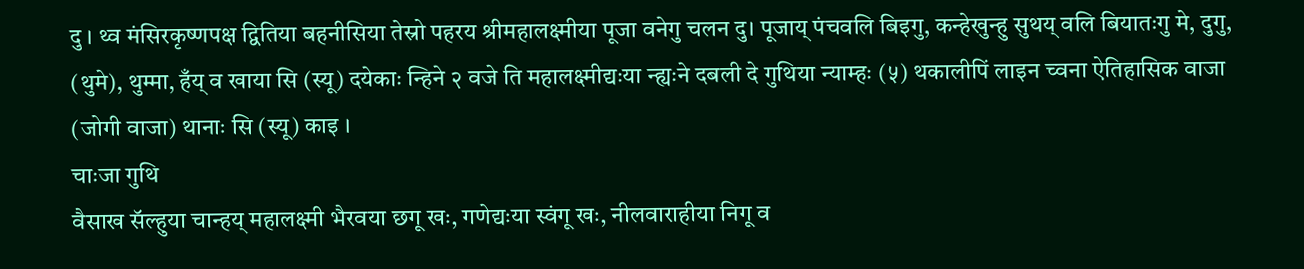दु । थ्व मंसिरकृष्णपक्ष द्वितिया बहनीसिया तेस्रो पहरय श्रीमहालक्ष्मीया पूजा वनेगु चलन दु। पूजाय् पंचवलि बिइगु, कन्हेखुन्हु सुथय् वलि बियातःगु मे, दुगु, (थुमे), थुम्मा, हँय् व खाया सि (स्यू) दयेकाः न्हिने २ वजे ति महालक्ष्मीद्यःया न्ह्यःने दबली दे गुथिया न्याम्हः (५) थकालीपिं लाइन च्वना ऐतिहासिक वाजा (जोगी वाजा) थानाः सि (स्यू) काइ ।
चाःजा गुथि
वैसाख सॅल्हुया चान्हय् महालक्ष्मी भैरवया छगू खः, गणेद्यःया स्वंगू खः, नीलवाराहीया निगू व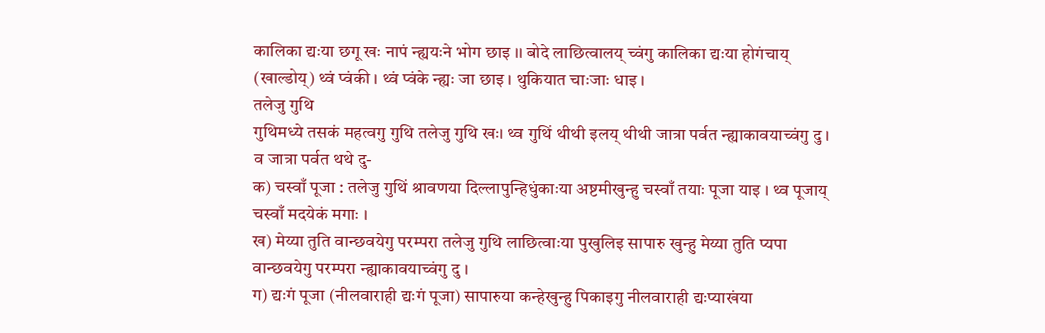कालिका द्यःया छगू खः नापं न्ह्ययःने भोग छाइ ।। बोदे लाछित्वालय् च्वंगु कालिका द्यःया होगंचाय् (खाल्डोय्) थ्वं प्वंकी । थ्वं प्वंके न्ह्यः जा छाइ । थुकियात चाःजाः धाइ ।
तलेजु गुथि
गुथिमध्ये तसकं महत्वगु गुथि तलेजु गुथि खः। थ्व गुथिं थीथी इलय् थीथी जात्रा पर्वत न्ह्याकावयाच्वंगु दु । व जात्रा पर्वत थथे दु-
क) चस्वाँ पूजा : तलेजु गुथिं श्रावणया दिल्लापुन्हिधुंकाःया अष्टमीखुन्हु चस्वाँ तयाः पूजा याइ । थ्व पूजाय् चस्वाँ मदयेकं मगाः ।
ख) मेय्या तुति वान्छवयेगु परम्परा तलेजु गुथि लाछित्वाःया पुखुलिइ सापारु खुन्हु मेय्या तुति प्यपा वान्छवयेगु परम्परा न्ह्याकावयाच्वंगु दु ।
ग) द्यःगं पूजा (नीलवाराही द्यःगं पूजा) सापारुया कन्हेखुन्हु पिकाइगु नीलवाराही द्यःप्याखंया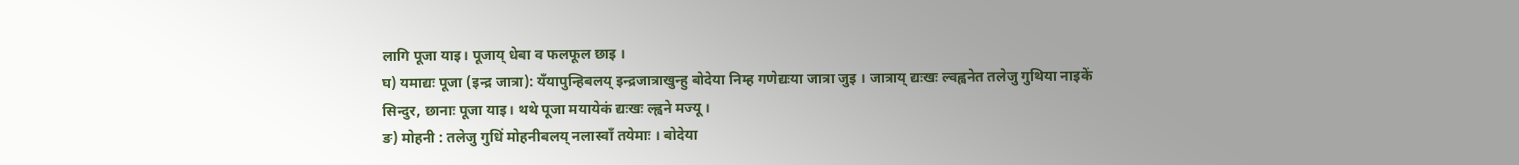लागि पूजा याइ। पूजाय् धेबा व फलफूल छाइ ।
घ) यमाद्यः पूजा (इन्द्र जात्रा): यँयापुन्हिबलय् इन्द्रजात्राखुन्हु बोदेया निम्ह गणेद्यःया जात्रा जुइ । जात्राय् द्यःखः ल्वह्वनेत तलेजु गुथिया नाइकें सिन्दुर, छानाः पूजा याइ। थथे पूजा मयायेकं द्यःखः ल्ह्वने मज्यू ।
ङ) मोहनी : तलेजु गुधिं मोहनीबलय् नलास्वाँ तयेमाः । बोदेया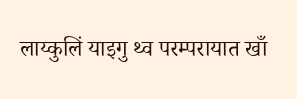लाय्कुलिं याइगु थ्व परम्परायात खाँ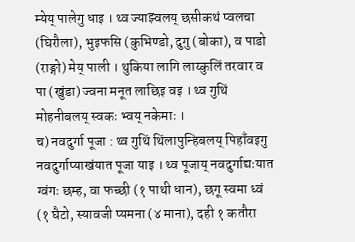म्येय् पालेगु धाइ । थ्व ज्याझ्वलय् छसीकथं प्वलचा (घिरौला), भुइफसि (कुभिण्डो, दुगु (बोका), व पाडो (राङ्गो) मेय् पाली । थुकिया लागि लाय्कुलिं तरवार व पा (खुंडा) ज्वना मनूत लाछिइ वइ । थ्व गुथिं मोहनीबलय् स्वकः भ्वय् नकेमाः ।
च) नवदुर्गा पूजा : थ्व गुथिं थिंलापुन्हिबलय् पिहाँवइगु नवदुर्गाप्याखंयात पूजा याइ । थ्व पूजाय् नवदुर्गाद्यःयात ग्वंगः छम्ह, वा फच्छी (१ पाथी धान), छगू स्वमा ध्वं (१ घैटो, स्यावजी प्यमना (४ माना), दही १ कतौरा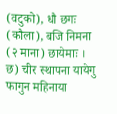(वटुको), धौ छगः (कौला), बजि निमना (२ माना) छायेमाः ।
छ) चीर स्थापना यायेगु फागुन महिनाया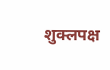शुक्लपक्ष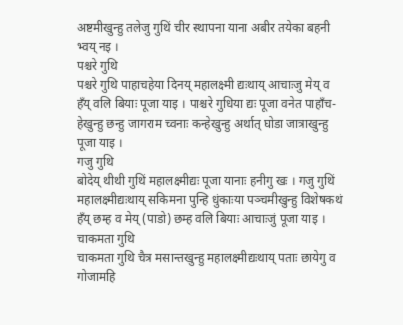अष्टमीखुन्हु तलेजु गुथिं चीर स्थापना याना अबीर तयेका बहनी भ्वय् नइ ।
पश्चरे गुथि
पश्चरे गुथि पाहाचहेया दिनय् महालक्ष्मी द्यःथाय् आचाःजु मेय् व हँय् वलि बियाः पूजा याइ । पाश्चरे गुधिया द्यः पूजा वनेत पाहाँच-हेखुन्हु छन्हु जागराम च्वनाः कन्हेखुन्हु अर्थात् घोडा जात्राखुन्हु पूजा याइ ।
गजु गुथि
बोदेय् थीथी गुथिं महालक्ष्मीद्यः पूजा यानाः हनीगु खः । गजु गुथिं महालक्ष्मीद्यःथाय् सकिमना पुन्हि धुंकाःया पञ्चमीखुन्हु विशेषकथं हँय् छम्ह व मेय् (पाडो) छम्ह वलि बियाः आचाःजुं पूजा याइ ।
चाकमता गुथि
चाकमता गुथि चैत्र मसान्तखुन्हु महालक्ष्मीद्यःथाय् पताः छायेगु व गोजामहि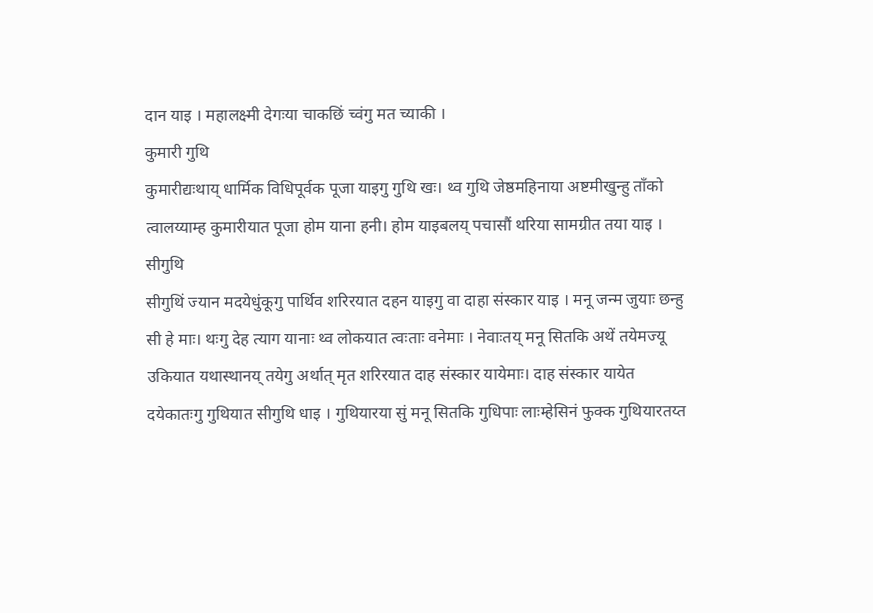दान याइ । महालक्ष्मी देगःया चाकछिं च्वंगु मत च्याकी ।
कुमारी गुथि
कुमारीद्यःथाय् धार्मिक विधिपूर्वक पूजा याइगु गुथि खः। थ्व गुथि जेष्ठमहिनाया अष्टमीखुन्हु ताँको त्वालय्याम्ह कुमारीयात पूजा होम याना हनी। होम याइबलय् पचासौं थरिया सामग्रीत तया याइ ।
सीगुथि
सीगुथिं ज्यान मदयेधुंकूगु पार्थिव शरिरयात दहन याइगु वा दाहा संस्कार याइ । मनू जन्म जुयाः छन्हु सी हे माः। थःगु देह त्याग यानाः थ्व लोकयात त्वःताः वनेमाः । नेवाःतय् मनू सितकि अथें तयेमज्यू उकियात यथास्थानय् तयेगु अर्थात् मृत शरिरयात दाह संस्कार यायेमाः। दाह संस्कार यायेत दयेकातःगु गुथियात सीगुथि धाइ । गुथियारया सुं मनू सितकि गुधिपाः लाःम्हेसिनं फुक्क गुथियारतय्त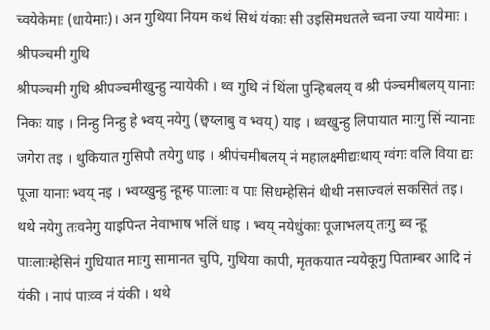च्वयेकेमाः (धायेमाः)। अन गुथिया नियम कथं सिथं यंकाः सी उइसिमधतले च्वना ज्या यायेमाः ।
श्रीपञ्चमी गुथि
श्रीपञ्चमी गुथि श्रीपञ्चमीखुन्हु न्यायेकी । थ्व गुथि नं थिंला पुन्हिबलय् व श्री पंञ्चमीबलय् यानाः निकः याइ । निन्हु निन्हु हे भ्वय् नयेगु (छ्वय्लाबु व भ्वय्) याइ । थ्वखुन्हु लिपायात माःगु सिं न्यानाः जगेरा तइ । थुकियात गुसिपौ तयेगु धाइ । श्रीपंचमीबलय् नं महालक्ष्मीद्यःथाय् ग्वंगः वलि विया द्यः पूजा यानाः भ्वय् नइ । भ्वय्खुन्हु न्हूम्ह पाःलाः व पाः सिधम्हेसिनं थीथी नसाज्वलं सकसितं तइ। थथे नयेगु तःवनेगु याइपिन्त नेवाभाष भलिं धाइ । भ्वय् नयेधुंकाः पूजाभलय् तःगु ब्व न्हू पाःलाःम्हेसिनं गुधियात माःगु सामानत चुपि, गुथिया कापी, मृतकयात न्ययेकूगु पिताम्बर आदि नं यंकी । नापं पाःव्व नं यंकी । थथे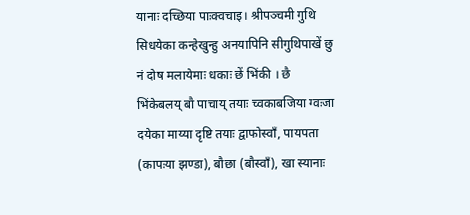यानाः दच्छिया पाःक्वचाइ। श्रीपञ्चमी गुथि सिधयेका कन्हेखुन्हु अनयापिनि सीगुथिपाखें छु नं दोष मलायेमाः धकाः छें भिंकी । छै भिंकेबलय् बौ पाचाय् तयाः च्वकाबजिया ग्वःजा दयेका माय्या दृष्टि तयाः द्वाफोस्वाँ, पायपता (कापःया झण्डा), बौछा (बौस्वाँ), खा स्यानाः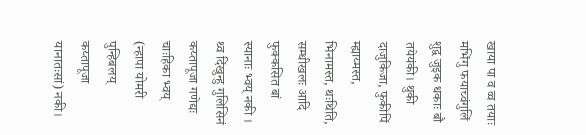खाया पा व व्व तयाः मभिंगु फयाच्वंगुलिं शुद्व जुइक धकाः बौ तयेयंकी। थुकी दाजुकिजा, फुकीपिं म्ह्याय्मस्त, भिनामस्त, थःथिति, सम्धीखलः आदि फुक्कसित बां स्यानाः भ्वय् नकी । थ्व दिंखुन्हु गुलिसिनं कय्तापूजा गणेद्यः चाःहिका भ्वय् (न्हापा योमरी पुन्हिबलय् कय्तापूजा यानातःसां) नकी।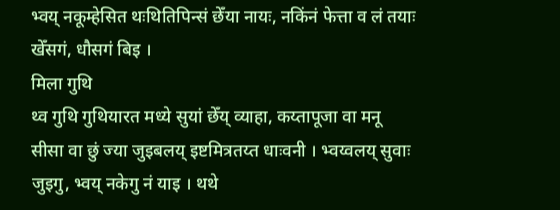भ्वय् नकूम्हेसित थःथितिपिन्सं छेँया नायः, नकिंनं फेत्ता व लं तयाः खेँसगं, धौसगं बिइ ।
मिला गुथि
थ्व गुथि गुथियारत मध्ये सुयां छेँय् व्याहा, कय्तापूजा वा मनू सीसा वा छुं ज्या जुइबलय् इष्टमित्रतय्त धाःवनी । भ्वय्वलय् सुवाः जुइगु, भ्वय् नकेगु नं याइ । थथे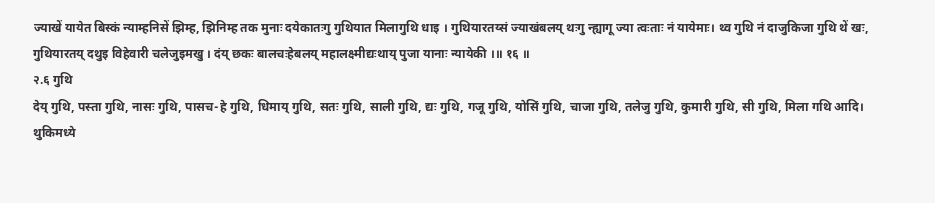ज्याखें यायेत बिस्कं न्याम्हनिसें झिम्ह, झिनिम्ह तक मुनाः दयेकातःगु गुथियात मिलागुथि धाइ । गुथियारतय्सं ज्याखंबलय् थःगु न्ह्यागू ज्या त्वःताः नं यायेमाः। थ्व गुथि नं दाजुकिजा गुथि थें खः, गुथियारतय् दथुइ विहेवारी चलेजुइमखु । दंय् छकः बालचःहेबलय् महालक्ष्मीद्यःथाय् पुजा यानाः न्यायेकी ।॥ १६ ॥
२.६ गुथि
देय् गुथि, पस्ता गुथि, नासः गुथि, पासच-हे गुथि, धिमाय् गुथि, सतः गुथि, साली गुथि, द्यः गुथि, गजू गुथि, योसिं गुथि, चाजा गुथि, तलेजु गुथि, कुमारी गुथि, सी गुथि, मिला गथि आदि। थुकिमध्ये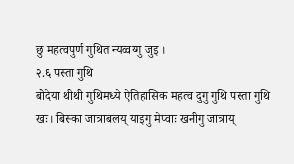छु महत्वपुर्ण गुथित न्यव्वय्गु जुइ ।
२.६ पस्ता गुथि
बोदेया थीथी गुथिमध्ये ऐतिहासिक महत्व दुगु गुथि पस्ता गुथि खः। बिस्का जात्राबलय् याइगु मेप्वाः खनीगु जात्राय्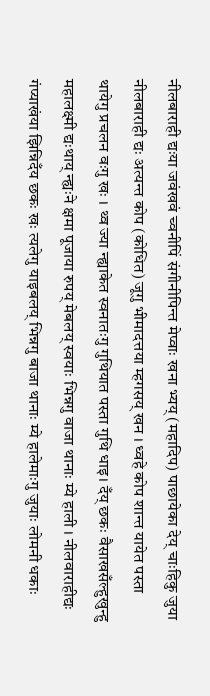नीलबाराही द्यःया जवंखवं च्वनीपिं संगीनीपिन्त मेप्वाः खना भ्यय् (महादिप) पाछायेका देय् चाःहिकु जुया नीलबाराही द्यः अत्यन्त कोप (कोधित) जूगु भीमादत्तया म्हगसय् खन । ध्वहे कोप शान्त यायेत पस्ता थायेगु प्रचलन वःगु खः । थ्व ज्या न्ह्याकेत स्वनातःगु गुथियात पस्ता गुथि धाइ। दँय् छकः वैसाखसँल्हुखुन्हु महालक्ष्मी द्यःथाय् न्ह्यःने क्षमा पूजाया रुपय् मेबलय् स्वयाः भिन्नगु वाजा थानाः म्ये हाली । नीलवाराहीद्यः गंप्याखंया झिन्निदँय छकः खः त्यलेगु याइबलय् भिन्नगु बाजा थानाः म्ये हालेमाःगु जुयाः लोमनी धकाः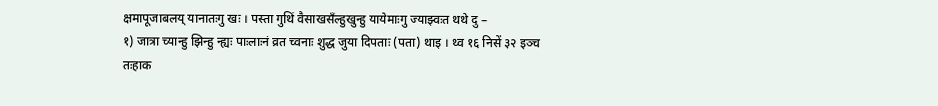क्षमापूजाबलय् यानातःगु खः । पस्ता गुथिं वैसाखसँल्हुखुन्हु यायेमाःगु ज्याझ्वःत थथे दु –
१) जात्रा च्यान्हु झिन्हु न्ह्यः पाःलाःनं व्रत च्वनाः शुद्ध जुया दिपताः (पता) थाइ । थ्व १६ निसें ३२ इञ्च तःहाक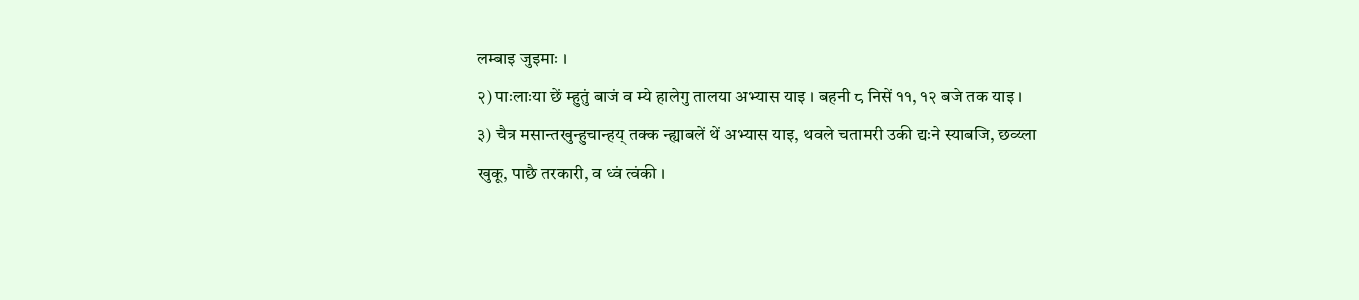लम्बाइ जुइमाः ।
२) पाःलाःया छें म्हुतुं बाजं व म्ये हालेगु तालया अभ्यास याइ । बहनी ८ निसें ११, १२ बजे तक याइ ।
३) चैत्र मसान्तखुन्हुचान्हय् तक्क न्ह्याबलें थें अभ्यास याइ, थवले चतामरी उकी द्यःने स्याबजि, छव्य्ला खुकू, पाछै तरकारी, व ध्वं त्वंकी ।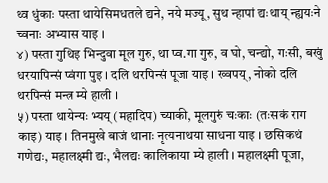थ्व धुंकाः पस्ता थायेसिमधतले द्यने, नये मज्यू, सुथ न्हापां द्यःथाय् न्ह्ययःने च्वनाः अभ्यास याइ ।
४) पस्ता गुथिइ भिन्दुवा मूल गुरु, था प्व.गा गुरु, व घो, चन्द्यो, गःसी, बखुं धरयापिन्सं प्वंगा पुइ । दलि थरपिन्सं पूजा याइ । ख्वपय्, नोको दलि थरपिन्सं मन्त्र म्ये हाली ।
५) पस्ता थायेन्यः भ्यय् (महादिप) च्याकी, मूलगुरुं चःकाः (तःसकं राग काइ) याइ । तिनमुखे बाजं थानाः नृत्यनाथया साधना याइ । छसिकथं गणेद्यः, महालक्ष्मी द्यः, भैलद्यः कालिकाया म्ये हाली । महालक्ष्मी पूजा,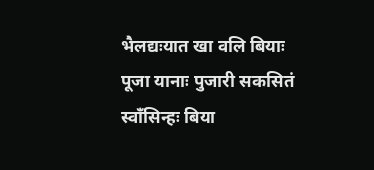भैलद्यःयात खा वलि बियाः पूजा यानाः पुजारी सकसितं स्वाँसिन्हः बिया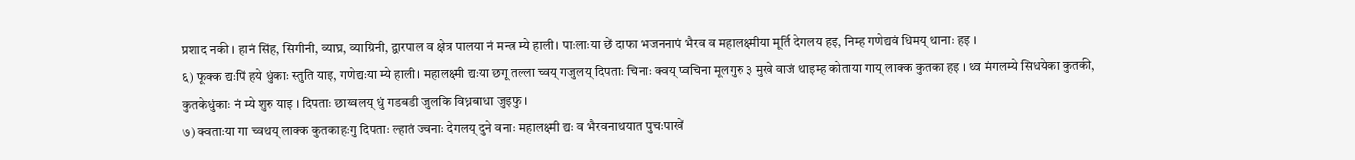प्रशाद नकी । हानं सिंह, सिगीनी, व्याघ्र, व्याग्रिनी, द्वारपाल व क्षेत्र पालया नं मन्त्र म्ये हाली। पाःलाःया छें दाफा भजननापं भैरव व महालक्ष्मीया मूर्ति देगलय हइ, निम्ह गणेद्यवं धिमय् थानाः हइ ।
६) फूक्क द्यःपिं हये धुंकाः स्तुति याइ, गणेद्यःया म्ये हाली। महालक्ष्मी द्यःया छगू तल्ला च्वय् गजुलय् दिपताः चिनाः क्वय् प्वचिना मूलगुरु ३ मुखे वाजं थाइम्ह कोताया गाय् लाक्क कुतका हइ । थ्व मंगलम्ये सिधयेका कुतकी, कुतकेधुंकाः नं म्ये शुरु याइ । दिपताः छाय्वलय् धुं गडबडी जुलकि विध्नबाधा जुइफु ।
७) क्वताःया गा च्वथय् लाक्क कुतकाहःगु दिपताः ल्हातं ज्वनाः देगलय् दुने वनाः महालक्ष्मी द्यः व भैरवनाथयात पुचःपाखें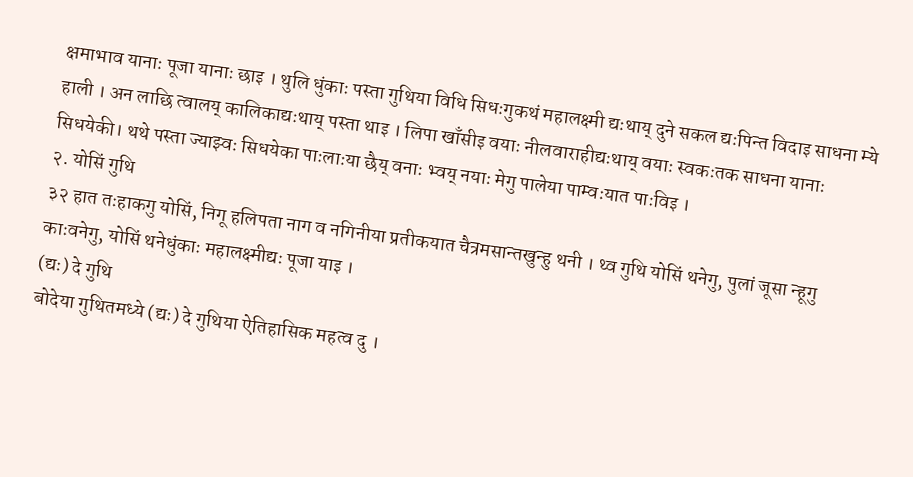क्षमाभाव यानाः पूजा यानाः छाइ । थुलि धुंकाः पस्ता गुथिया विधि सिधःगुकथं महालक्ष्मी द्यःथाय् दुने सकल द्यःपिन्त विदाइ साधना म्ये हाली । अन लाछि त्वालय् कालिकाद्यःथाय् पस्ता थाइ । लिपा खाँसीइ वयाः नीलवाराहीद्यःथाय् वयाः स्वकःतक साधना यानाः सिधयेकी। थथे पस्ता ज्याझ्वः सिधयेका पाःलाःया छैय् वनाः भ्वय् नयाः मेगु पालेया पाम्वःयात पाःविइ ।
२. योसिं गुथि
३२ हात तःहाकगु योसिं, निगू हलिपता नाग व नगिनीया प्रतीकयात चैत्रमसान्तखुन्हु थनी । थ्व गुथि योसिं थनेगु, पुलां जूसा न्हूगु काःवनेगु, योसिं थनेधुंकाः महालक्ष्मीद्यः पूजा याइ ।
(द्यः) दे गुथि
बोदेया गुथितमध्ये (द्यः) दे गुथिया ऐतिहासिक महत्व दु ।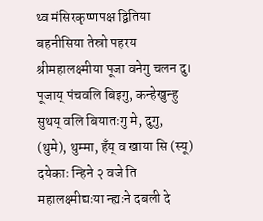थ्व मंसिरकृष्णपक्ष द्वितिया बहनीसिया तेस्रो पहरय श्रीमहालक्ष्मीया पूजा वनेगु चलन दु। पूजाय् पंचवलि बिइगु, कन्हेखुन्हु सुथय् वलि बियातःगु मे, दुगु, (थुमे), थुम्मा, हँय् व खाया सि (स्यू) दयेकाः न्हिने २ वजे ति महालक्ष्मीद्यःया न्ह्यःने दबली दे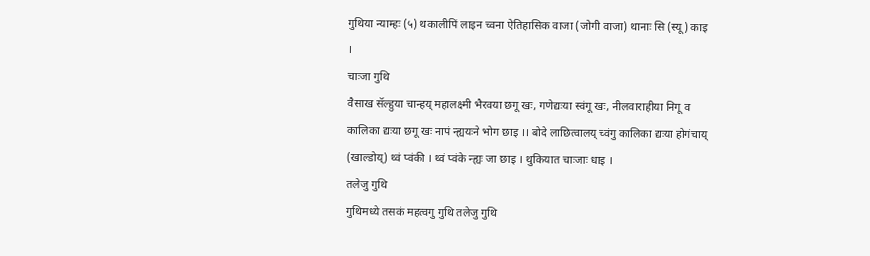गुथिया न्याम्हः (५) थकालीपिं लाइन च्वना ऐतिहासिक वाजा (जोगी वाजा) थानाः सि (स्यू) काइ ।
चाःजा गुथि
वैसाख सॅल्हुया चान्हय् महालक्ष्मी भैरवया छगू खः, गणेद्यःया स्वंगू खः, नीलवाराहीया निगू व कालिका द्यःया छगू खः नापं न्ह्ययःने भोग छाइ ।। बोदे लाछित्वालय् च्वंगु कालिका द्यःया होगंचाय् (खाल्डोय्) थ्वं प्वंकी । थ्वं प्वंके न्ह्यः जा छाइ । थुकियात चाःजाः धाइ ।
तलेजु गुथि
गुथिमध्ये तसकं महत्वगु गुथि तलेजु गुथि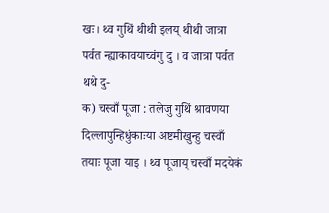खः। थ्व गुथिं थीथी इलय् थीथी जात्रा पर्वत न्ह्याकावयाच्वंगु दु । व जात्रा पर्वत थथे दु-
क) चस्वाँ पूजा : तलेजु गुथिं श्रावणया दिल्लापुन्हिधुंकाःया अष्टमीखुन्हु चस्वाँ तयाः पूजा याइ । थ्व पूजाय् चस्वाँ मदयेकं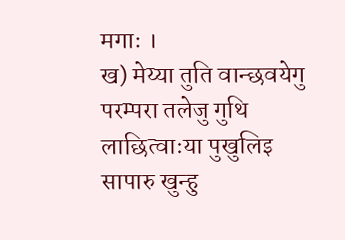मगाः ।
ख) मेय्या तुति वान्छवयेगु परम्परा तलेजु गुथि लाछित्वाःया पुखुलिइ सापारु खुन्हु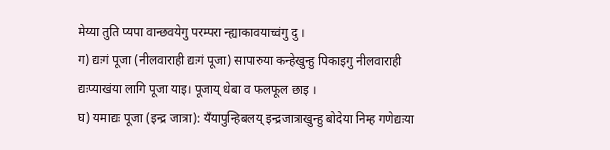मेय्या तुति प्यपा वान्छवयेगु परम्परा न्ह्याकावयाच्वंगु दु ।
ग) द्यःगं पूजा (नीलवाराही द्यःगं पूजा) सापारुया कन्हेखुन्हु पिकाइगु नीलवाराही द्यःप्याखंया लागि पूजा याइ। पूजाय् धेबा व फलफूल छाइ ।
घ) यमाद्यः पूजा (इन्द्र जात्रा): यँयापुन्हिबलय् इन्द्रजात्राखुन्हु बोदेया निम्ह गणेद्यःया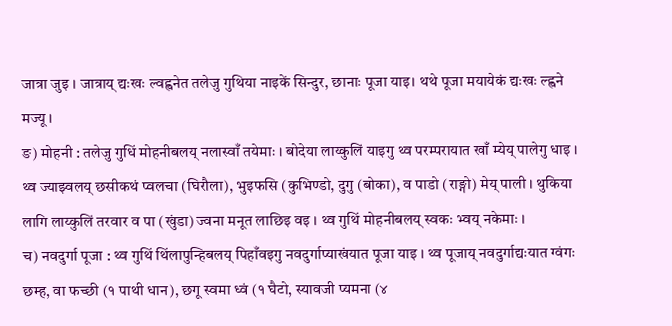जात्रा जुइ । जात्राय् द्यःखः ल्वह्वनेत तलेजु गुथिया नाइकें सिन्दुर, छानाः पूजा याइ। थथे पूजा मयायेकं द्यःखः ल्ह्वने मज्यू ।
ङ) मोहनी : तलेजु गुधिं मोहनीबलय् नलास्वाँ तयेमाः । बोदेया लाय्कुलिं याइगु थ्व परम्परायात खाँ म्येय् पालेगु धाइ । थ्व ज्याझ्वलय् छसीकथं प्वलचा (घिरौला), भुइफसि (कुभिण्डो, दुगु (बोका), व पाडो (राङ्गो) मेय् पाली । थुकिया लागि लाय्कुलिं तरवार व पा (खुंडा) ज्वना मनूत लाछिइ वइ । थ्व गुथिं मोहनीबलय् स्वकः भ्वय् नकेमाः ।
च) नवदुर्गा पूजा : थ्व गुथिं थिंलापुन्हिबलय् पिहाँवइगु नवदुर्गाप्याखंयात पूजा याइ । थ्व पूजाय् नवदुर्गाद्यःयात ग्वंगः छम्ह, वा फच्छी (१ पाथी धान), छगू स्वमा ध्वं (१ घैटो, स्यावजी प्यमना (४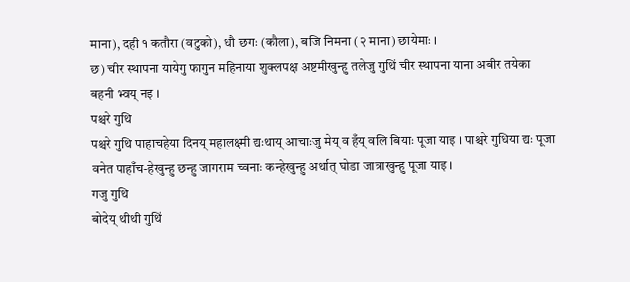माना), दही १ कतौरा (वटुको), धौ छगः (कौला), बजि निमना (२ माना) छायेमाः ।
छ) चीर स्थापना यायेगु फागुन महिनाया शुक्लपक्ष अष्टमीखुन्हु तलेजु गुथिं चीर स्थापना याना अबीर तयेका बहनी भ्वय् नइ ।
पश्चरे गुथि
पश्चरे गुथि पाहाचहेया दिनय् महालक्ष्मी द्यःथाय् आचाःजु मेय् व हँय् वलि बियाः पूजा याइ । पाश्चरे गुधिया द्यः पूजा वनेत पाहाँच-हेखुन्हु छन्हु जागराम च्वनाः कन्हेखुन्हु अर्थात् घोडा जात्राखुन्हु पूजा याइ ।
गजु गुथि
बोदेय् थीथी गुथिं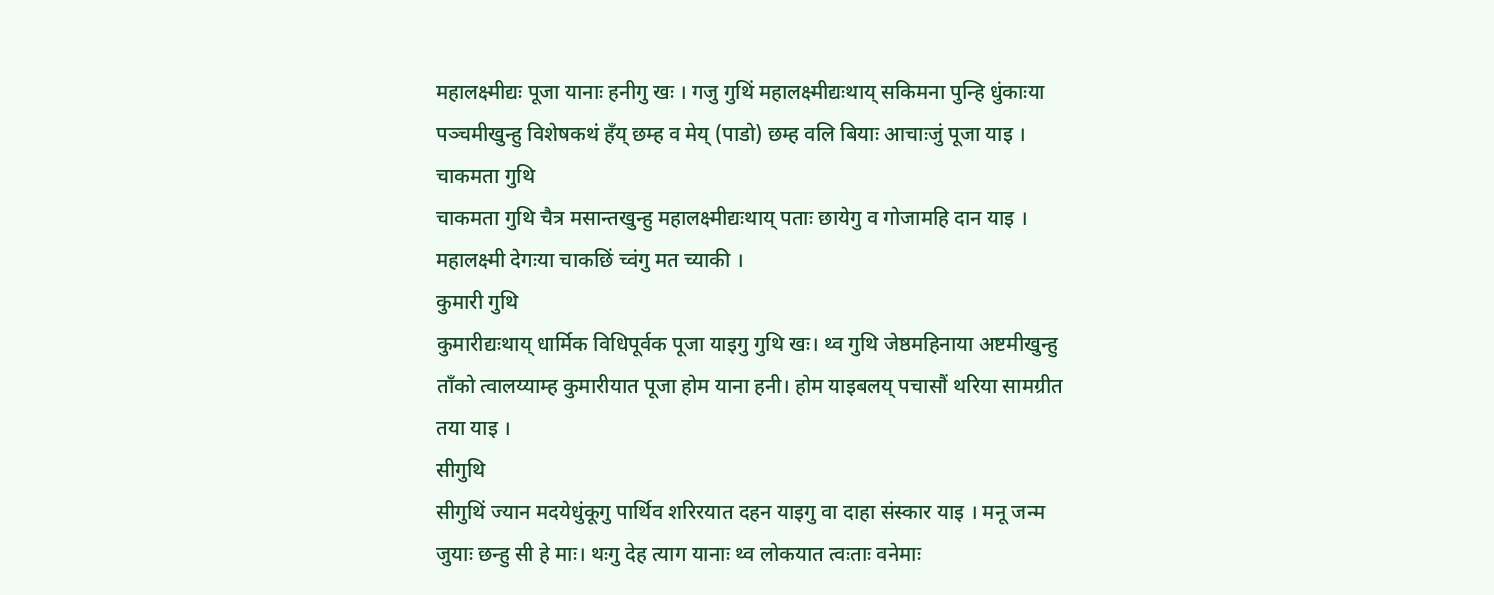महालक्ष्मीद्यः पूजा यानाः हनीगु खः । गजु गुथिं महालक्ष्मीद्यःथाय् सकिमना पुन्हि धुंकाःया पञ्चमीखुन्हु विशेषकथं हँय् छम्ह व मेय् (पाडो) छम्ह वलि बियाः आचाःजुं पूजा याइ ।
चाकमता गुथि
चाकमता गुथि चैत्र मसान्तखुन्हु महालक्ष्मीद्यःथाय् पताः छायेगु व गोजामहि दान याइ । महालक्ष्मी देगःया चाकछिं च्वंगु मत च्याकी ।
कुमारी गुथि
कुमारीद्यःथाय् धार्मिक विधिपूर्वक पूजा याइगु गुथि खः। थ्व गुथि जेष्ठमहिनाया अष्टमीखुन्हु ताँको त्वालय्याम्ह कुमारीयात पूजा होम याना हनी। होम याइबलय् पचासौं थरिया सामग्रीत तया याइ ।
सीगुथि
सीगुथिं ज्यान मदयेधुंकूगु पार्थिव शरिरयात दहन याइगु वा दाहा संस्कार याइ । मनू जन्म जुयाः छन्हु सी हे माः। थःगु देह त्याग यानाः थ्व लोकयात त्वःताः वनेमाः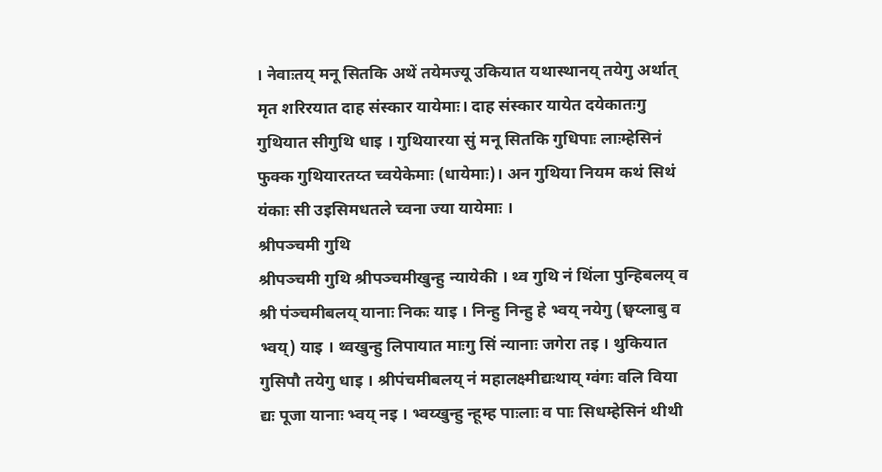। नेवाःतय् मनू सितकि अथें तयेमज्यू उकियात यथास्थानय् तयेगु अर्थात् मृत शरिरयात दाह संस्कार यायेमाः। दाह संस्कार यायेत दयेकातःगु गुथियात सीगुथि धाइ । गुथियारया सुं मनू सितकि गुधिपाः लाःम्हेसिनं फुक्क गुथियारतय्त च्वयेकेमाः (धायेमाः)। अन गुथिया नियम कथं सिथं यंकाः सी उइसिमधतले च्वना ज्या यायेमाः ।
श्रीपञ्चमी गुथि
श्रीपञ्चमी गुथि श्रीपञ्चमीखुन्हु न्यायेकी । थ्व गुथि नं थिंला पुन्हिबलय् व श्री पंञ्चमीबलय् यानाः निकः याइ । निन्हु निन्हु हे भ्वय् नयेगु (छ्वय्लाबु व भ्वय्) याइ । थ्वखुन्हु लिपायात माःगु सिं न्यानाः जगेरा तइ । थुकियात गुसिपौ तयेगु धाइ । श्रीपंचमीबलय् नं महालक्ष्मीद्यःथाय् ग्वंगः वलि विया द्यः पूजा यानाः भ्वय् नइ । भ्वय्खुन्हु न्हूम्ह पाःलाः व पाः सिधम्हेसिनं थीथी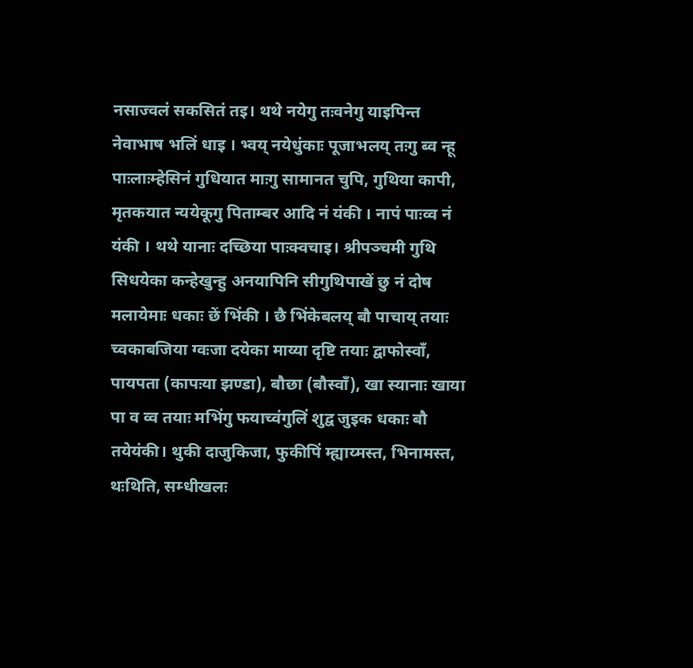नसाज्वलं सकसितं तइ। थथे नयेगु तःवनेगु याइपिन्त नेवाभाष भलिं धाइ । भ्वय् नयेधुंकाः पूजाभलय् तःगु ब्व न्हू पाःलाःम्हेसिनं गुधियात माःगु सामानत चुपि, गुथिया कापी, मृतकयात न्ययेकूगु पिताम्बर आदि नं यंकी । नापं पाःव्व नं यंकी । थथे यानाः दच्छिया पाःक्वचाइ। श्रीपञ्चमी गुथि सिधयेका कन्हेखुन्हु अनयापिनि सीगुथिपाखें छु नं दोष मलायेमाः धकाः छें भिंकी । छै भिंकेबलय् बौ पाचाय् तयाः च्वकाबजिया ग्वःजा दयेका माय्या दृष्टि तयाः द्वाफोस्वाँ, पायपता (कापःया झण्डा), बौछा (बौस्वाँ), खा स्यानाः खाया पा व व्व तयाः मभिंगु फयाच्वंगुलिं शुद्व जुइक धकाः बौ तयेयंकी। थुकी दाजुकिजा, फुकीपिं म्ह्याय्मस्त, भिनामस्त, थःथिति, सम्धीखलः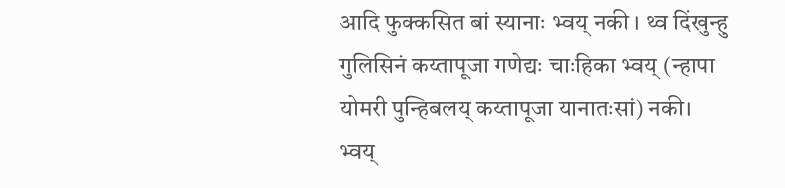आदि फुक्कसित बां स्यानाः भ्वय् नकी । थ्व दिंखुन्हु गुलिसिनं कय्तापूजा गणेद्यः चाःहिका भ्वय् (न्हापा योमरी पुन्हिबलय् कय्तापूजा यानातःसां) नकी। भ्वय्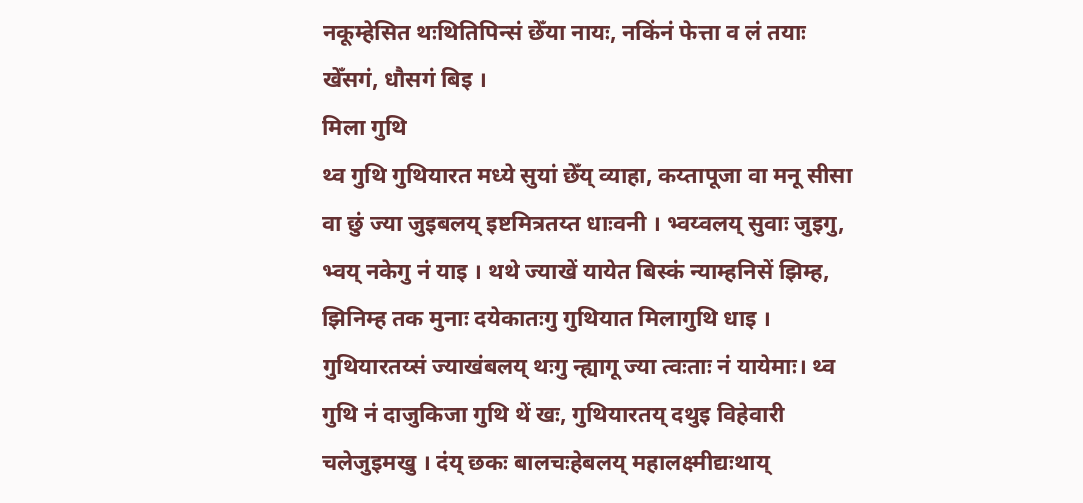नकूम्हेसित थःथितिपिन्सं छेँया नायः, नकिंनं फेत्ता व लं तयाः खेँसगं, धौसगं बिइ ।
मिला गुथि
थ्व गुथि गुथियारत मध्ये सुयां छेँय् व्याहा, कय्तापूजा वा मनू सीसा वा छुं ज्या जुइबलय् इष्टमित्रतय्त धाःवनी । भ्वय्वलय् सुवाः जुइगु, भ्वय् नकेगु नं याइ । थथे ज्याखें यायेत बिस्कं न्याम्हनिसें झिम्ह, झिनिम्ह तक मुनाः दयेकातःगु गुथियात मिलागुथि धाइ । गुथियारतय्सं ज्याखंबलय् थःगु न्ह्यागू ज्या त्वःताः नं यायेमाः। थ्व गुथि नं दाजुकिजा गुथि थें खः, गुथियारतय् दथुइ विहेवारी चलेजुइमखु । दंय् छकः बालचःहेबलय् महालक्ष्मीद्यःथाय्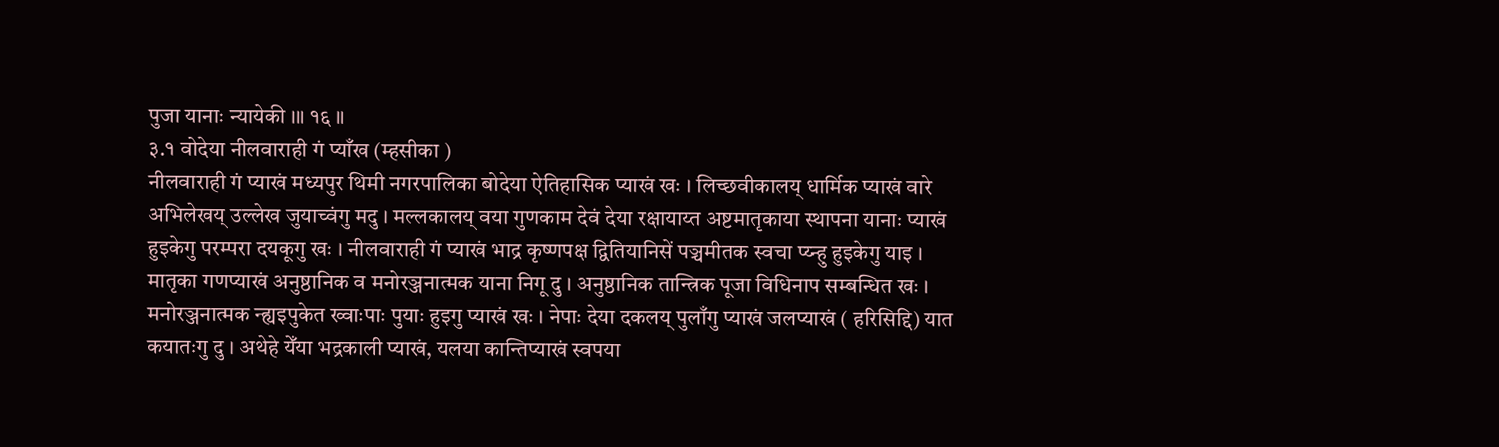पुजा यानाः न्यायेकी ।॥ १६ ॥
३.१ वोदेया नीलवाराही गं प्याँख (म्हसीका )
नीलवाराही गं प्याखं मध्यपुर थिमी नगरपालिका बोदेया ऐतिहासिक प्याखं खः । लिच्छवीकालय् धार्मिक प्याखं वारे अभिलेखय् उल्लेख जुयाच्वंगु मदु । मल्लकालय् वया गुणकाम देवं देया रक्षायाय्त अष्टमातृकाया स्थापना यानाः प्याखं हुइकेगु परम्परा दयकूगु खः । नीलवाराही गं प्याखं भाद्र कृष्णपक्ष द्वितियानिसें पञ्चमीतक स्वचा प्य्न्हु हुइकेगु याइ । मातृका गणप्याखं अनुष्ठानिक व मनोरञ्जनात्मक याना निगू दु । अनुष्ठानिक तान्त्रिक पूजा विधिनाप सम्बन्धित खः । मनोरञ्जनात्मक न्ह्यइपुकेत ख्वाःपाः पुयाः हुइगु प्याखं खः । नेपाः देया दकलय् पुलाँगु प्याखं जलप्याखं ( हरिसिद्दि) यात कयातःगु दु । अथेहे येँया भद्रकाली प्याखं, यलया कान्तिप्याखं स्वपया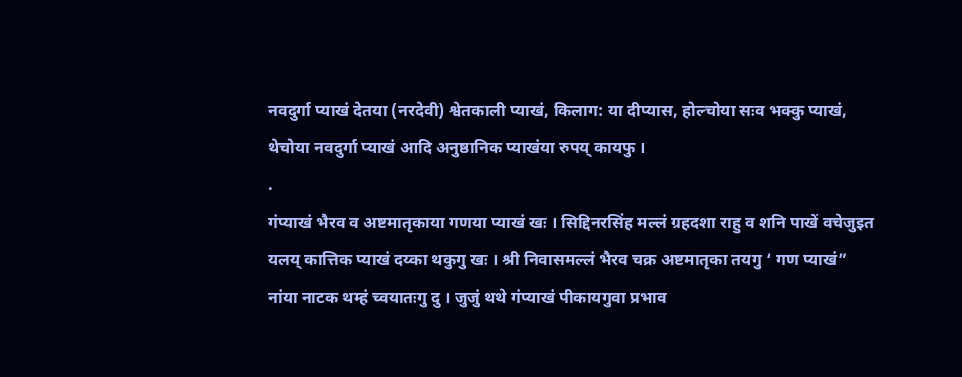नवदुर्गा प्याखं देतया (नरदेवी) श्वेतकाली प्याखं, किलाग: या दीप्यास, होल्चोया सःव भक्कु प्याखं, थेचोया नवदुर्गा प्याखं आदि अनुष्ठानिक प्याखंया रुपय् कायफु ।
.
गंप्याखं भैरव व अष्टमातृकाया गणया प्याखं खः । सिद्दिनरसिंह मल्लं ग्रहदशा राहु व शनि पाखें वचेजुइत यलय् कात्तिक प्याखं दय्का थकुगु खः । श्री निवासमल्लं भैरव चक्र अष्टमातृका तयगु ‘ गण प्याखं” नांया नाटक थम्हं च्वयातःगु दु । जुजुं थथे गंप्याखं पीकायगुवा प्रभाव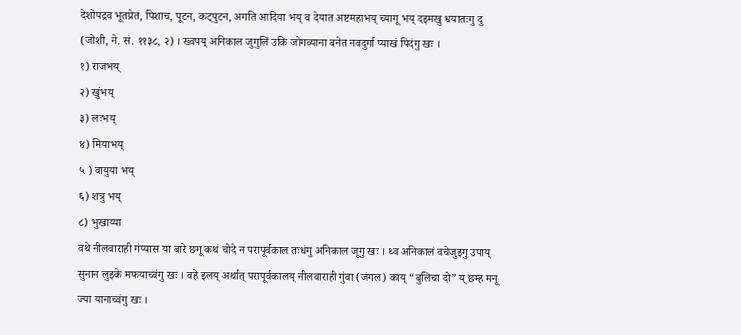देशोपद्रव भूतप्रेत, पिशाच, पूटन, कट्पुटन, अगति आदिया भय् व देयात अष्टमहाभय् च्यागू भय् दइमखु धयातःगु दु (जोशी, ने. सं. ११३८, २) । ख्वपय् अनिकाल जुगुलिं उकि जोगव्याना बनेत नवदुर्गा प्याखं पिदंगु खः ।
१) राजभय्
२) खुंभय्
३) लःभय्
४) मियाभय्
५ ) वायुया भय्
६) शत्रु भय्
८) भुखाय्या
वथे नीलवाराही गंप्यास या बारे छगू कथं चोदे न परापूर्वकाल तःधंगु अनिकाल जूगु खः । थ्व अनिकालं वचेजुइगु उपाय् सुनान लुइके मफयाच्वंगु खः । वहे इलय् अर्थात् परापूर्वकालय् नीलवाराही गुंवा (जंगल) काय् “बुलिचा दो” य् छम्ह मनू ज्या यानाच्वंगु खः ।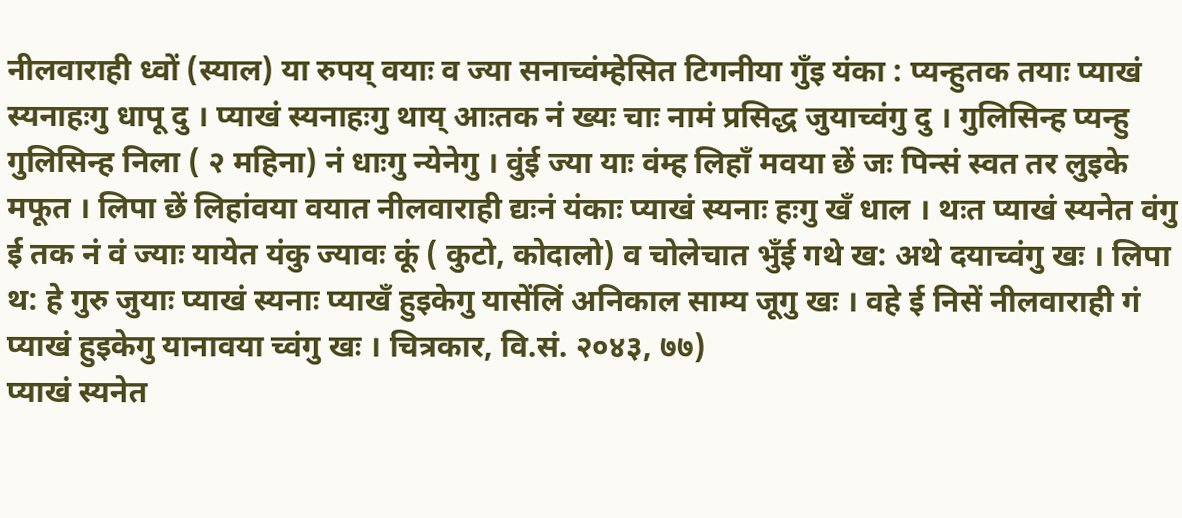नीलवाराही ध्वों (स्याल) या रुपय् वयाः व ज्या सनाच्वंम्हेसित टिगनीया गुँइ यंका : प्यन्हुतक तयाः प्याखं स्यनाहःगु धापू दु । प्याखं स्यनाहःगु थाय् आःतक नं ख्यः चाः नामं प्रसिद्ध जुयाच्वंगु दु । गुलिसिन्ह प्यन्हु गुलिसिन्ह निला ( २ महिना) नं धाःगु न्येनेगु । वुंई ज्या याः वंम्ह लिहाँ मवया छें जः पिन्सं स्वत तर लुइके मफूत । लिपा छें लिहांवया वयात नीलवाराही द्यःनं यंकाः प्याखं स्यनाः हःगु खँ धाल । थःत प्याखं स्यनेत वंगु ई तक नं वं ज्याः यायेत यंकु ज्यावः कूं ( कुटो, कोदालो) व चोलेचात भुँई गथे ख: अथे दयाच्वंगु खः । लिपा थ: हे गुरु जुयाः प्याखं स्यनाः प्याखँ हुइकेगु यासेंलिं अनिकाल साम्य जूगु खः । वहे ई निसें नीलवाराही गं प्याखं हुइकेगु यानावया च्वंगु खः । चित्रकार, वि.सं. २०४३, ७७)
प्याखं स्यनेत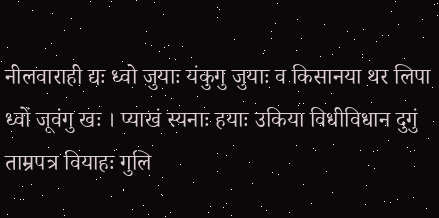नीलवाराही द्यः ध्वो जुयाः यंकुगु जुयाः व किसानया थर लिपा ध्वों जूवंगु खः । प्याखं स्यनाः हयाः उकिया विधीविधान दुगुं ताम्रपत्र वियाहः गुलि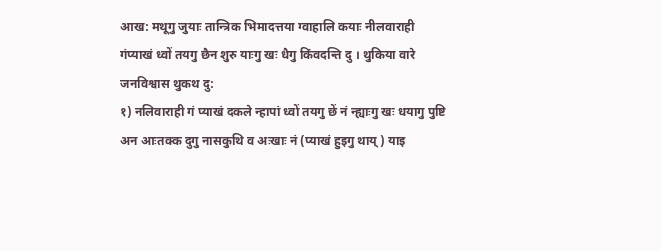आख: मथूगु जुयाः तान्त्रिक भिमादत्तया ग्वाहालि कयाः नीलवाराही गंप्याखं ध्वों तयगु छैन शुरु याःगु खः धैगु किंवदन्ति दु । थुकिया वारे जनविश्वास थुकथ दु:
१) नलिवाराही गं प्याखं दकले न्हापां ध्वों तयगु छें नं न्ह्याःगु खः धयागु पुष्टि अन आःतक्क दुगु नासकुथि व अःखाः नं (प्याखं हुइगु थाय् ) याइ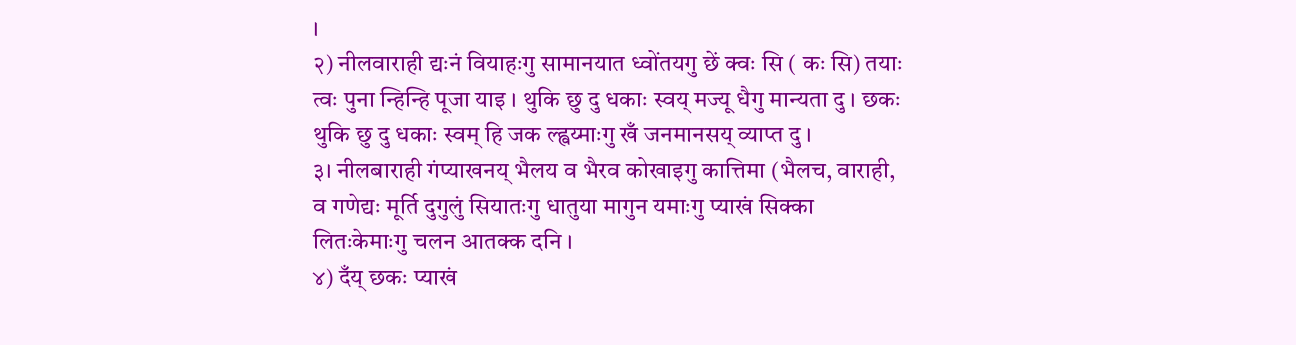।
२) नीलवाराही द्यःनं वियाहःगु सामानयात ध्वोंतयगु छें क्वः सि ( कः सि) तयाः त्वः पुना न्हिन्हि पूजा याइ । थुकि छु दु धकाः स्वय् मज्यू धैगु मान्यता दु । छकः थुकि छु दु धकाः स्वम् हि जक ल्ह्वय्माःगु खँ जनमानसय् व्याप्त दु ।
३। नीलबाराही गंप्याखनय् भैलय व भैरव कोखाइगु कात्तिमा (भैलच, वाराही, व गणेद्यः मूर्ति दुगुलुं सियातःगु धातुया मागुन यमाःगु प्याखं सिक्का लितःकेमाःगु चलन आतक्क दनि ।
४) दँय् छकः प्याखं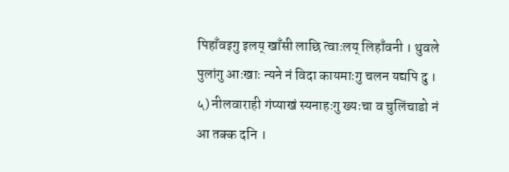पिहाँवइगु इलय् खाँसी लाछि त्वाःलय् लिहाँवनी । थुवले पुलांगु आःखाः न्यने नं विदा कायमाःगु चलन यद्यपि दु ।
५) नीलवाराही गंप्याखं स्यनाहःगु ख्यःचा व चुलिंचाडो नं आ तक्क दनि ।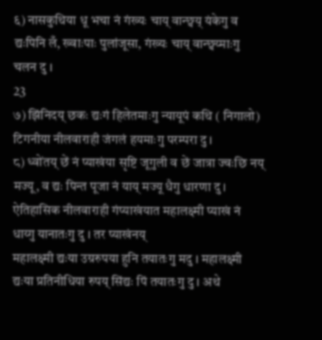६) नासकुथिया धू भचा नं गंख्यः चाय् वान्छ्वय् यंकेगु व द्यःपिनि लँ, ख्वाःपाः पुलांजूसा, गंख्यः चाय् वान्छ्वय्माःगु चलन दु ।
23
७) झिंनिदय् छकः द्यःगं हिलेतमाःगु न्यायूपं कथि ( निगालो) टिगनीया नीलवाराही जंगलं हयमाःगु परम्परा दु ।
८) ध्वोंतय् छें नं प्याखंया सृष्टि जूगुली व छें जात्रा ज्वःछि नय् मज्यू, व द्यः पिन्त पूजा नं याय् मज्यू धैगु धारणा दु ।
ऐतिहासिक नीलवाराही गंप्याखंयात महालक्ष्मी प्याखं नं धाय्गु यानातःगु दु । तर प्याखंनय्
महालक्ष्मी द्यःया उग्ररुपया हुनि तयातःगु मदु । महालक्ष्मी द्यःया प्रतिनीधिया रुपय् सिंद्यः पिं तयातःगु दु । अथे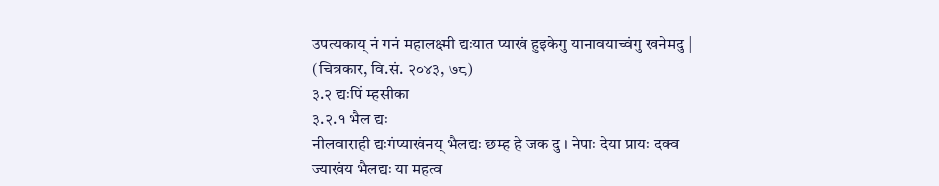उपत्यकाय् नं गनं महालक्ष्मी द्यःयात प्याखं हुइकेगु यानावयाच्वंगु खनेमदु | (चित्रकार, वि.सं. २०४३, ७८)
३.२ द्यःपिं म्हसीका
३.२.१ भैल द्यः
नीलवाराही द्यःगंप्याखंनय् भैलद्यः छम्ह हे जक दु । नेपाः देया प्रायः दक्व ज्याखंय भैलद्यः या महत्व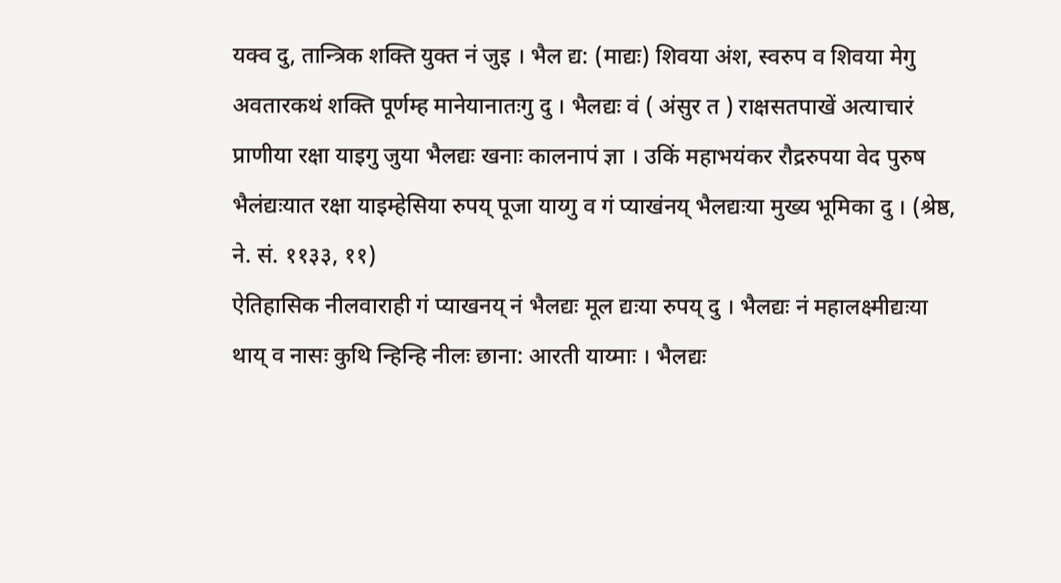यक्व दु, तान्त्रिक शक्ति युक्त नं जुइ । भैल द्य: (माद्यः) शिवया अंश, स्वरुप व शिवया मेगु अवतारकथं शक्ति पूर्णम्ह मानेयानातःगु दु । भैलद्यः वं ( अंसुर त ) राक्षसतपाखें अत्याचारं प्राणीया रक्षा याइगु जुया भैलद्यः खनाः कालनापं ज्ञा । उकिं महाभयंकर रौद्ररुपया वेद पुरुष भैलंद्यःयात रक्षा याइम्हेसिया रुपय् पूजा याय्गु व गं प्याखंनय् भैलद्यःया मुख्य भूमिका दु । (श्रेष्ठ, ने. सं. ११३३, ११)
ऐतिहासिक नीलवाराही गं प्याखनय् नं भैलद्यः मूल द्यःया रुपय् दु । भैलद्यः नं महालक्ष्मीद्यःया थाय् व नासः कुथि न्हिन्हि नीलः छाना: आरती याय्माः । भैलद्यः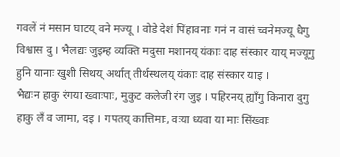गवलें नं मसान घाटय् वने मज्यू । वोडे देशं पिंहावनाः गनं न वासं च्वनेमज्यू धैगु विश्वास दु । भैलद्यः जुइम्ह व्यक्ति मदुसा मशानय् यंकाः दाह संस्कार याय् मज्यूगु हुनि यानाः खुशी सिथय् अर्थात् तीर्थस्थलय् यंकाः दाह संस्कार याइ ।
भैद्यःन हाकु रंगया ख्वाःपाः, मुकुट कलेजी रंग जुइ । पहिरनय् ह्याँगु किनारा दुगु हाकु लँ व जामा, दइ । गपतय् कात्तिमाः, वःया ध्यवा या माः सिंख्वाः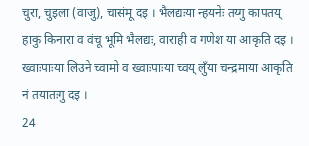चुरा, चुइला (वाजु), चासंमू दइ । भैलद्यःया न्हयनेः तय्गु कापतय् हाकु किनारा व वंचू भूमि भैलद्यः, वाराही व गणेश या आकृति दइ । ख्वाःपाःया लिउने च्वामो व ख्वाःपाःया च्वय् लुँया चन्द्रमाया आकृति नं तयातःगु दइ ।
24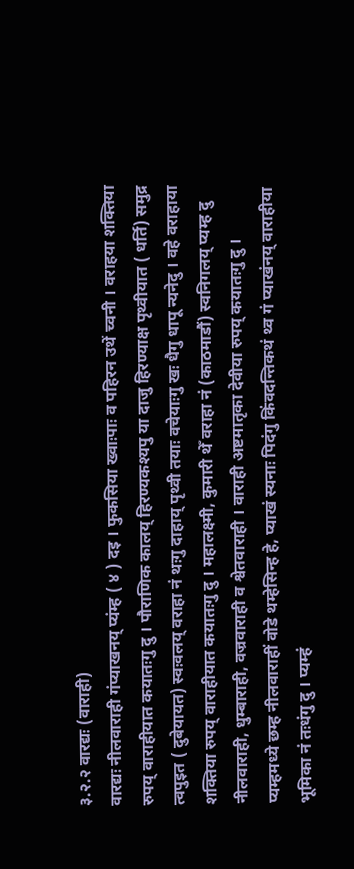३.२.२ वारद्यः (वाराही)
वारद्यः नीलवाराही गंप्याखनय् प्यंम्ह ( ४ ) दइ । फुकसिया ख्वाःपाः व पहिरन उथें च्वनी । वराहया शक्तिया रुपय् वाराहीयात कयातःगु दु । पौराणिक कालय् हिरण्यकश्यपु या दाजु हिरण्याक्ष पृथ्वीयात ( धर्ति) समुद्र त्वपुइत ( दुबेयायत) स्वःवलय् वराहा नं थःगु दाहाय् पृथ्वी तयाः वचेयाःगु खः धैगु धापू न्यनेदु । वहे वराहाया शक्तिया रुपय् वाराहीयात कयातःगु दु । महालक्ष्मी, कुमारी थेँ वराहा नं (काठमाडौं) स्वनिगलय् प्यम्ह दु नीलवाराही, धुम्बाराही, वज्रवाराही व श्वेतवाराही । वाराही अष्टमातृका देवीया रुपय् कयातःगु दु । प्यम्हमध्ये छम्ह नीलवाराहीं वोडे थम्हेसिन्ह हे, प्याखं स्यनाः पिदंगु किंवदन्तिकथं थ्व गं प्याखंनय् वाराहीया भूमिका नं तःधंगु दु । प्यम्हं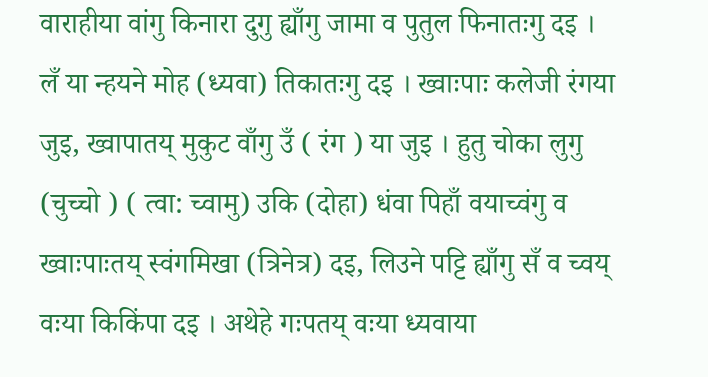वाराहीया वांगु किनारा दुगु ह्याँगु जामा व पुतुल फिनातःगु दइ । लँ या न्हयने मोह (ध्यवा) तिकातःगु दइ । ख्वाःपाः कलेजी रंगया जुइ, ख्वापातय् मुकुट वाँगु उँ ( रंग ) या जुइ । हुतु चोका लुगु (चुच्चो ) ( त्वा: च्वामु) उकि (दोहा) धंवा पिहाँ वयाच्वंगु व ख्वाःपाःतय् स्वंगमिखा (त्रिनेत्र) दइ, लिउने पट्टि ह्याँगु सँ व च्वय् वःया किकिंपा दइ । अथेहे गःपतय् वःया ध्यवाया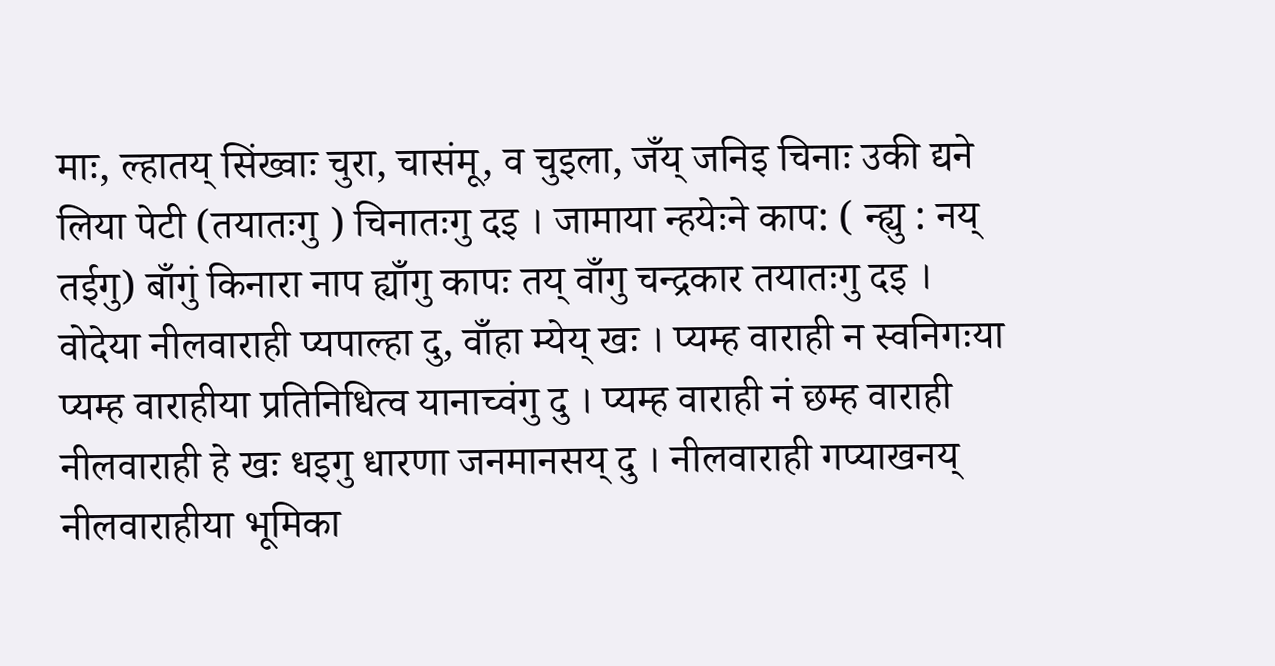माः, ल्हातय् सिंख्वाः चुरा, चासंमू, व चुइला, जँय् जनिइ चिनाः उकी द्यने लिया पेटी (तयातःगु ) चिनातःगु दइ । जामाया न्हयेःने काप: ( न्ह्यु : नय् तईगु) बाँगुं किनारा नाप ह्याँगु कापः तय् वाँगु चन्द्रकार तयातःगु दइ ।
वोदेया नीलवाराही प्यपाल्हा दु, वाँहा म्येय् खः । प्यम्ह वाराही न स्वनिगःया प्यम्ह वाराहीया प्रतिनिधित्व यानाच्वंगु दु । प्यम्ह वाराही नं छम्ह वाराही नीलवाराही हे खः धइगु धारणा जनमानसय् दु । नीलवाराही गप्याखनय् नीलवाराहीया भूमिका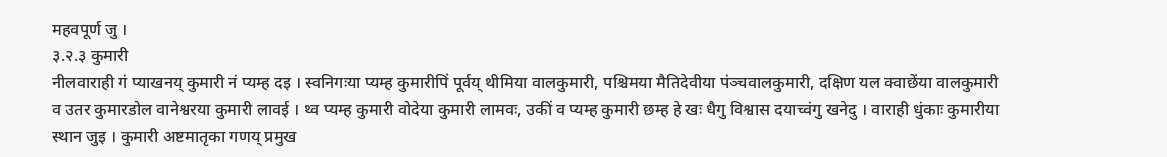महवपूर्ण जु ।
३.२.३ कुमारी
नीलवाराही गं प्याखनय् कुमारी नं प्यम्ह दइ । स्वनिगःया प्यम्ह कुमारीपिं पूर्वय् थीमिया वालकुमारी, पश्चिमया मैतिदेवीया पंञ्चवालकुमारी, दक्षिण यल क्वाछेंया वालकुमारी व उतर कुमारडोल वानेश्वरया कुमारी लावई । थ्व प्यम्ह कुमारी वोदेया कुमारी लामवः, उकीं व प्यम्ह कुमारी छम्ह हे खः धैगु विश्वास दयाच्वंगु खनेदु । वाराही धुंकाः कुमारीया स्थान जुइ । कुमारी अष्टमातृका गणय् प्रमुख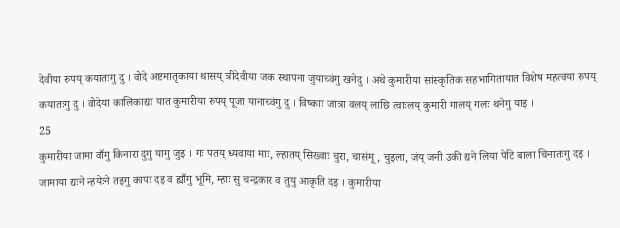देवीया रुपय् कयातःगु दु । वोदे अष्टमातृकाया थासय् त्रीदेवीया जक स्थापना जुयाच्वंगु खनेदु । अथे कुमारीया सांस्कृतिक सहभागितायात विशेष महत्वया रुपय् कयातःगु दु । वोदेया कालिकाद्यः यात कुमारीया रुपय् पूजा यानाच्वंगु दु । विष्काः जात्रा वलय् लाछि त्वाःलय् कुमारी गालय् गलः थनेगु याइ ।
25
कुमारीया जामा वाँगु किनारा दुगु यागु जुइ । गः पतय् ध्यवाया माः, ल्हातय् सिख्वाः चुरा, चासंमू, चुइला, जंय् जनी उकी द्यने लिया पेटि बाला चिनातःगु दइ । जामाया द्यःने न्हयेःने तइगु कापः दइ व ह्याँगु भूमि, म्हाः सु चन्द्रकार व तुयु आकृति दइ । कुमारीया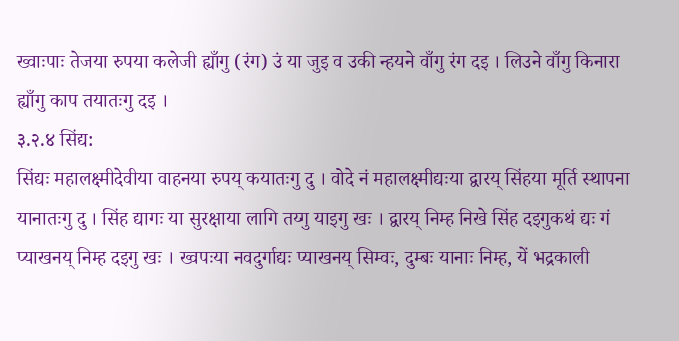ख्वाःपाः तेजया रुपया कलेजी ह्याँगु (रंग) उं या जुइ व उकी न्हयने वाँगु रंग दइ । लिउने वाँगु किनारा ह्याँगु काप तयातःगु दइ ।
३.२.४ सिंद्य:
सिंद्यः महालक्ष्मीदेवीया वाहनया रुपय् कयातःगु दु । वोदे नं महालक्ष्मीद्यःया द्वारय् सिंहया मूर्ति स्थापना यानातःगु दु । सिंह द्यागः या सुरक्षाया लागि तय्गु याइगु खः । द्वारय् निम्ह निखे सिंह दइगुकथं द्यः गं प्याखनय् निम्ह दइगु खः । ख्वपःया नवदुर्गाद्यः प्याखनय् सिम्वः, दुम्बः यानाः निम्ह, यें भद्रकाली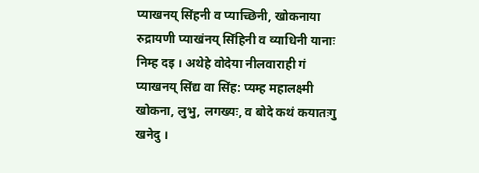प्याखनय् सिंहनी व प्याच्छिनी, खोकनाया रुद्रायणी प्याखंनय् सिंहिनी व व्याधिनी यानाः निम्ह दइ । अथेहे वोदेया नीलवाराही गं प्याखनय् सिंद्य वा सिंह: प्यम्ह महालक्ष्मी खोकना, लुभु, लगख्यः, व बोदे कथं कयातःगु खनेदु ।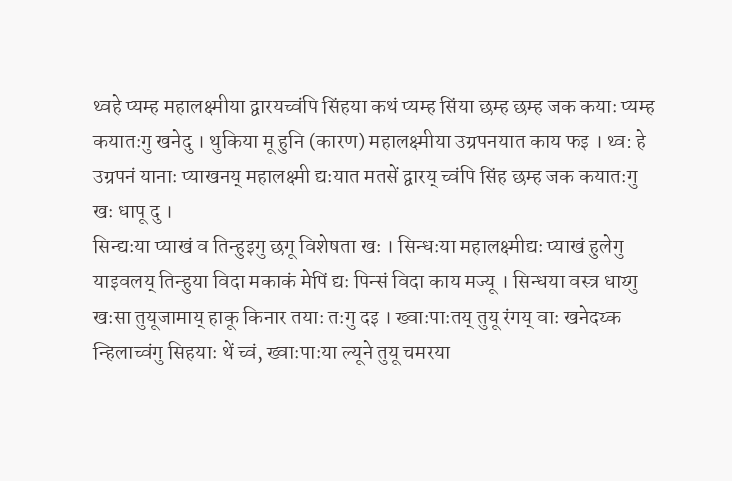थ्वहे प्यम्ह महालक्ष्मीया द्वारयच्वंपि सिंहया कथं प्यम्ह सिंया छम्ह छम्ह जक कयाः प्यम्ह कयातःगु खनेदु । थुकिया मू हुनि (कारण) महालक्ष्मीया उग्रपनयात काय फइ । थ्व: हे उग्रपनं यानाः प्याखनय् महालक्ष्मी द्यःयात मतसें द्वारय् च्वंपि सिंह छम्ह जक कयातःगु खः धापू दु ।
सिन्द्यःया प्याखं व तिन्हुइगु छगू विशेषता खः । सिन्धःया महालक्ष्मीद्यः प्याखं हुलेगु याइवलय् तिन्हुया विदा मकाकं मेपिं द्यः पिन्सं विदा काय मज्यू । सिन्धया वस्त्र धाय्गु खःसा तुयूजामाय् हाकू किनार तयाः तःगु दइ । ख्वाःपाःतय् तुयू रंगय् वाः खनेदय्क न्हिलाच्वंगु सिहयाः थें च्वं, ख्वाःपाःया ल्यूने तुयू चमरया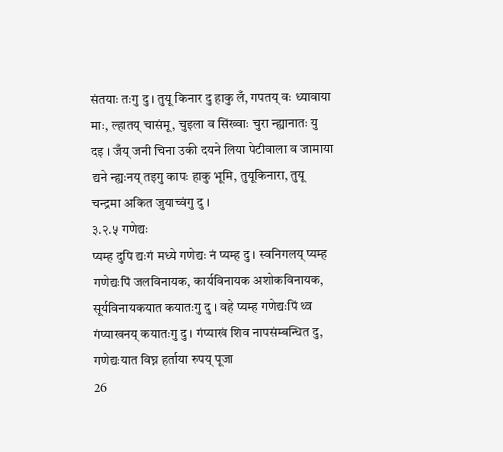संतयाः तःगु दु । तुयू किनार दु हाकु लँ, गपतय् वः ध्यावाया माः, ल्हातय् चासंमू, चुइला व सिंख्वाः चुरा न्ह्यानातः यु दइ । जँय् जनी चिना उकी दयने लिया पेटीवाला व जामाया द्यने न्ह्यःनय् तइगु कापः हाकु भूमि, तुयूकिनारा, तुयू चन्द्रमा अकित जुयाच्वंगु दु ।
३.२.५ गणेद्यः
प्यम्ह दुपि द्यःगं मध्ये गणेद्यः नं प्यम्ह दु । स्वनिगलय् प्यम्ह गणेद्यःपिं जलविनायक, कार्यविनायक अशोकविनायक, सूर्यविनायकयात कयातःगु दु । वहे प्यम्ह गणेद्यःपिं थ्व गंप्याखनय् कयातःगु दु । गंप्याखं शिव नापसंम्बन्धित दु, गणेद्यःयात विघ्न हर्ताया रुपय् पूजा
26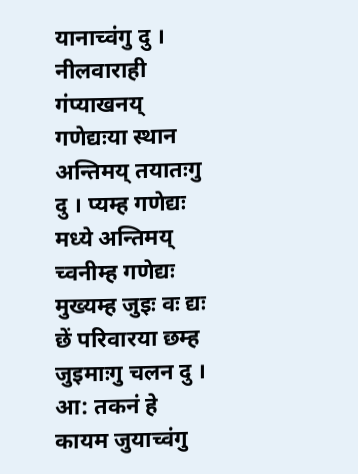यानाच्वंगु दु । नीलवाराही गंप्याखनय् गणेद्यःया स्थान अन्तिमय् तयातःगु दु । प्यम्ह गणेद्यः मध्ये अन्तिमय् च्वनीम्ह गणेद्यः मुख्यम्ह जुइः वः द्यः छें परिवारया छम्ह जुइमाःगु चलन दु । आ: तकनं हे कायम जुयाच्वंगु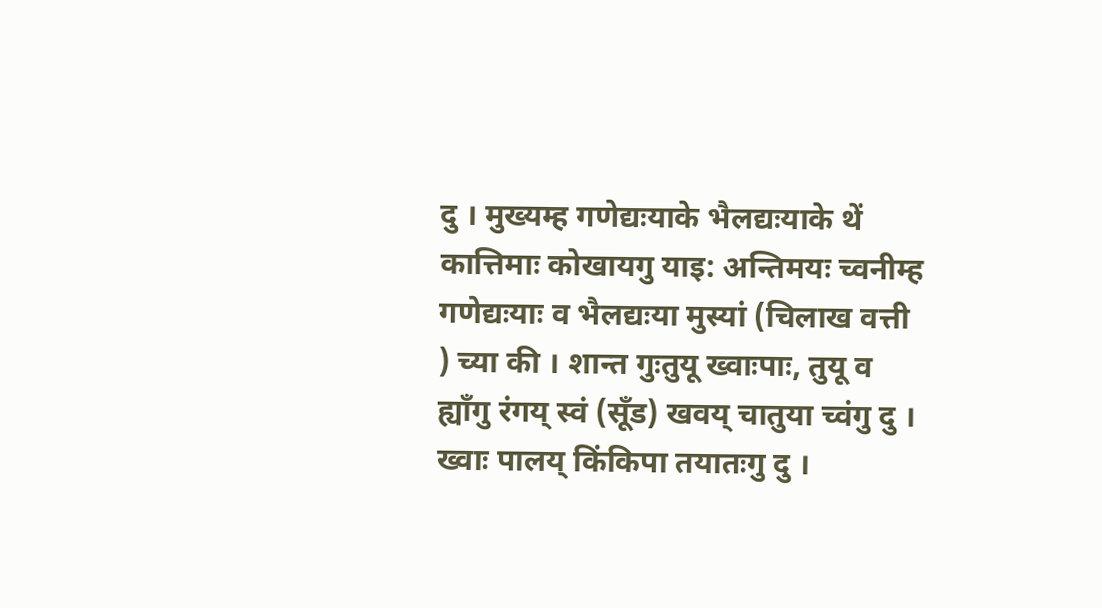दु । मुख्यम्ह गणेद्यःयाके भैलद्यःयाके थें कात्तिमाः कोखायगु याइ: अन्तिमयः च्वनीम्ह गणेद्यःयाः व भैलद्यःया मुस्यां (चिलाख वत्ती ) च्या की । शान्त गुःतुयू ख्वाःपाः, तुयू व ह्याँगु रंगय् स्वं (सूँड) खवय् चातुया च्वंगु दु । ख्वाः पालय् किंकिपा तयातःगु दु ।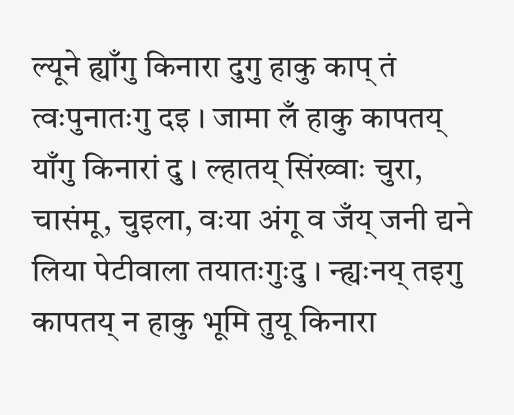ल्यूने ह्याँगु किनारा दुगु हाकु काप् तं त्वःपुनातःगु दइ । जामा लँ हाकु कापतय् याँगु किनारां दु । ल्हातय् सिंख्वाः चुरा, चासंमू, चुइला, वःया अंगू व जँय् जनी द्यने लिया पेटीवाला तयातःगुःदु । न्ह्यःनय् तइगु कापतय् न हाकु भूमि तुयू किनारा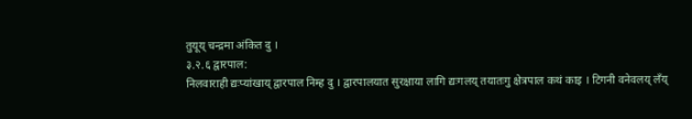तुयूय् चन्द्रमा अंकित दु ।
३.२.६ द्वारपाल:
निलवाराही द्यःप्यांखाय् द्वारपाल निम्ह दु । द्वारपालयात सुरक्षाया लागि द्यःगलय् तयातःगु क्षेत्रपाल कथं काइ । टिगनी वनेवलय् लँय्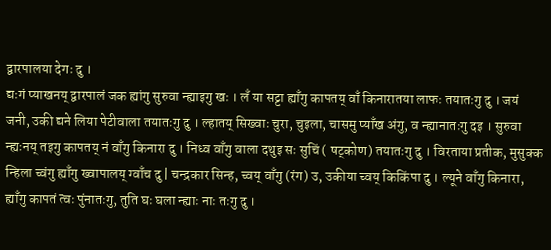द्वारपालया देगः दु ।
द्यःगं प्याखनय् द्वारपालं जक ह्यांगु सुरुवा न्ह्याइगु खः । लँ या सट्टा ह्याँगु कापतय् वाँ किनारातया लाफः तयातःगु दु । जयं जनी, उकी द्यने लिया पेटीवाला तयातःगु दु । ल्हातय् सिख्वाः चुरा, चुइला, चासमु प्याँख अंगु, व न्ह्यानातःगु दइ । सुरुवा न्ह्यःनय् तइगु कापतय् नं वाँगु किनारा दु । निध्व वाँगु वाला दथुइ सः सुचिं ( षट्कोण) तयातःगु दु । विरताया प्रतीक, मुसुक्क न्हिला च्वंगु ह्याँगु ख्वापालय् ग्वाँच दु | चन्द्रकार सिन्ह, च्वय् वाँगु (रंग) उ, उकीया च्वय् किकिंपा दु । ल्यूने वाँगु किनारा, ह्याँगु कापतं त्वः पुंनातःगु, तुति घः घला न्ह्याः नाः तःगु दु ।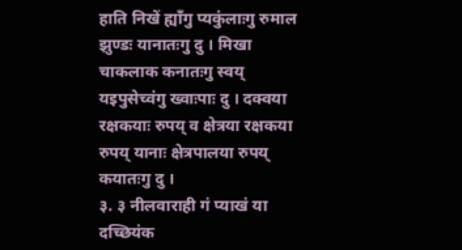हाति निखें ह्याँगु प्यकुंलाःगु रुमाल झुण्डः यानातःगु दु । मिखा चाकलाक कनातःगु स्वय् यइपुसेच्वंगु ख्वाःपाः दु । दक्वया रक्षकयाः रुपय् व क्षेत्रया रक्षकया रुपय् यानाः क्षेत्रपालया रुपय् कयातःगु दु ।
३. ३ नीलवाराही गं प्याखं या दच्छियंक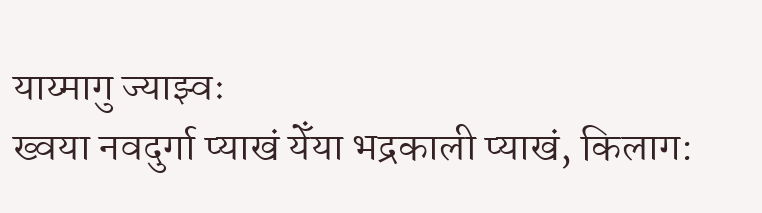याय्मागु ज्याझ्वः
ख्वया नवदुर्गा प्याखं येँया भद्रकाली प्याखं, किलाग: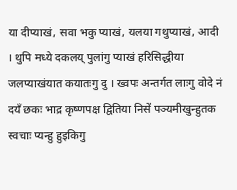या दीप्याखं, सवा भकु प्याखं, यलया गथुप्याखं, आदी । थुपि मध्ये दकलय् पुलांगु प्याखं हरिसिद्धीया जलप्याखंयात कयातःगु दु । ख्वपः अन्तर्गत लाःगु वोदे नं दयँ छकः भाद्र कृष्णपक्ष द्वितिया निसें पञ्यमीखुन्हुतक स्वचाः प्यन्हु हुइकिगु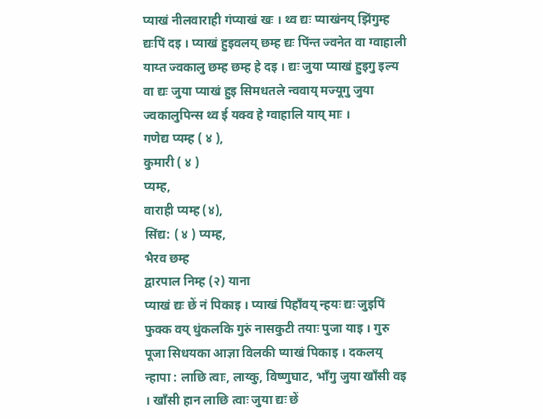प्याखं नीलवाराही गंप्याखं खः । थ्व द्यः प्याखंनय् झिंगुम्ह द्यःपिं दइ । प्याखं हुइवलय् छम्ह द्यः पिंन्त ज्वनेत वा ग्वाहाली याय्त ज्वकालु छम्ह छम्ह हे दइ । द्यः जुया प्याखं हुइगु इल्य वा द्यः जुया प्याखं हुइ सिमधतले न्ववाय् मज्यूगु जुया ज्वकालुपिन्स थ्व ई यक्व हे ग्वाहालि याय् माः ।
गणेद्य प्यम्ह ( ४ ),
कुमारी ( ४ )
प्यम्ह,
वाराही प्यम्ह (४),
सिंद्य: ( ४ ) प्यम्ह,
भैरव छम्ह
द्वारपाल निम्ह (२) याना
प्याखं द्यः छें नं पिकाइ । प्याखं पिहाँवय् न्हयः द्यः जुइपिं फुक्क वय् धुंकलकि गुरुं नासकुटी तयाः पुजा याइ । गुरु पूजा सिधयका आज्ञा विलकी प्याखं पिकाइ । दकलय् न्हापा : लाछि त्वाः, लाय्कु, विष्णुघाट, भाँगु जुया खाँसी वइ । खाँसी हान लाछि त्वाः जुया द्यः छें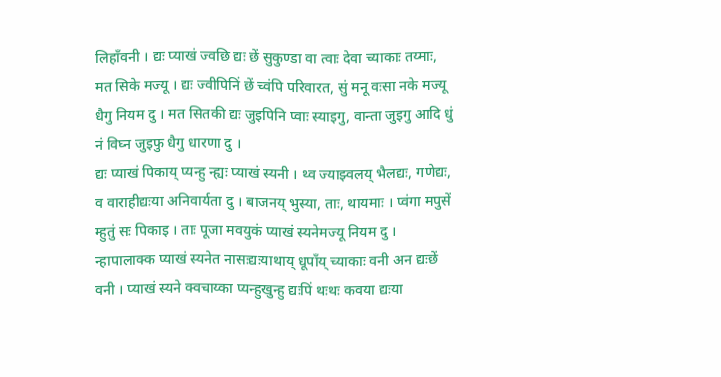लिहाँवनी । द्यः प्याखं ज्वछि द्यः छें सुकुण्डा वा त्वाः देवा च्याकाः तय्माः, मत सिके मज्यू । द्यः ज्वीपिनिं छें च्वंपि परिवारत, सुं मनू वःसा नके मज्यू धैगु नियम दु । मत सितकी द्यः जुइपिनि प्वाः स्याइगु, वान्ता जुइगु आदि धुं नं विघ्न जुइफु धैगु धारणा दु ।
द्यः प्याखं पिकाय् प्यन्हु न्ह्यः प्याखं स्यनी । थ्व ज्याझ्वलय् भैलद्यः, गणेद्यः, व वाराहीद्यःया अनिवार्यता दु । बाजनय् भुस्या, ताः, थायमाः । प्वंगा मपुसें म्हुतुं सः पिकाइ । ताः पूजा मवयुकं प्याखं स्यनेमज्यू नियम दु । न्हापालाक्क प्याखं स्यनेत नासःद्यःयाथाय् धूपाँय् च्याकाः वनी अन द्यःछें वनी । प्याखं स्यने क्वचाय्का प्यन्हुखुन्हु द्यःपिं थःथः कवया द्यःया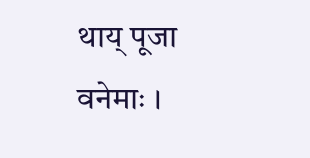थाय् पूजा वनेमाः ।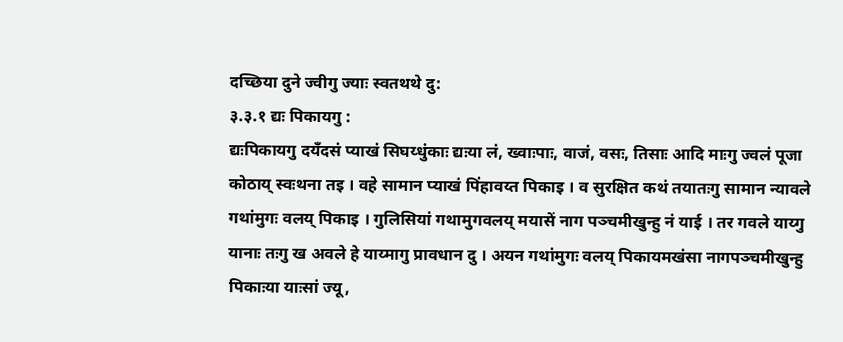दच्छिया दुने ज्वीगु ज्याः स्वतथथे दु:
३.३.१ द्यः पिकायगु :
द्यःपिकायगु दयँदसं प्याखं सिघय्धुंकाः द्यःया लं, ख्वाःपाः, वाजं, वसः, तिसाः आदि माःगु ज्वलं पूजा कोठाय् स्वःथना तइ । वहे सामान प्याखं पिंहावय्त पिकाइ । व सुरक्षित कथं तयातःगु सामान न्यावले गथांमुगः वलय् पिकाइ । गुलिसियां गथामुगवलय् मयासें नाग पञ्चमीखुन्हु नं याई । तर गवले याय्गु यानाः तःगु ख अवले हे याय्मागु प्रावधान दु । अयन गथांमुगः वलय् पिकायमखंसा नागपञ्चमीखुन्हु पिकाःया याःसां ज्यू,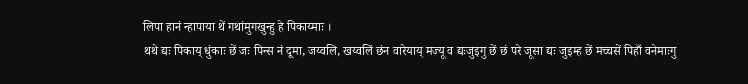लिपा हानं न्हापाया थें गथांमुगखुन्हु हे पिकाय्माः ।
थथे द्यः पिकाय् धुंकाः छें जः पिन्स नं दूमा, जय्वलि, खय्वलिं छंन वारेयाय् मज्यू व द्यःजुइगु छें छं परे जूसा द्यः जुइम्ह छें मच्चसें पिहाँ वनेमाःगु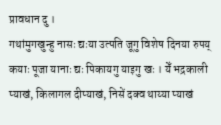प्रावधान दु ।
गथांमुगखुन्हु नासः द्यःया उत्पति जूगु विशेष दिनया रुपय् कयाः पूजा यानाः द्यः पिकायगु याइगु खः । येँ भद्रकाली प्याखं, किलागल दीप्याखं, निसें दक्व थाय्या प्याखं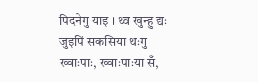पिदनेगु याइ । थ्व खुन्हु द्यः जुइपिं सकसिया थःगु ख्वाःपाः, ख्वाःपाःया सँ,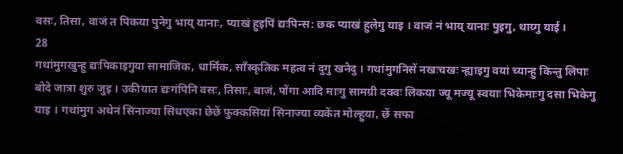वसः, तिसा, वाजं त पिकया पुनेगु भाय् यानाः, प्याखं हुइपिं द्यःपिन्स: छक प्याखं हुलेगु याइ । वाजं नं भाय् यानाः पुइगु, थाय्गु याई ।
28
गथांमुगखुन्हु द्यःपिकाइगुया सामाजिक, धार्मिक, साँस्कृतिक महत्व नं दुगु खनेदु । गथांमुगनिसें नखःचखः न्ह्याइगु वयां च्यान्हु किन्तु लिपाः बोदे जात्रा शुरु जुइ । उकीयात द्यःगंपिनि वसः, तिसाः, बाजं, पोंगा आदि माःगु सामग्री दक्वः लिकया ज्यू मज्यू स्वयाः भिकेमाःगु दसा भिकेगु याइ । गथांमुग अथेनं सिनाज्या सिधएका छेछें फुक्कसियां सिनाज्या व्यकेंत मोल्हुया, छें सफा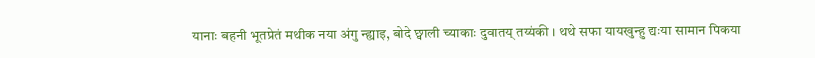यानाः बहनी भूतप्रेतं मथीक नया अंगु न्ह्याइ, बोदे छ्वाली च्याकाः दुवातय् तय्यंकी । थथे सफा यायखुन्हु द्यःया सामान पिकया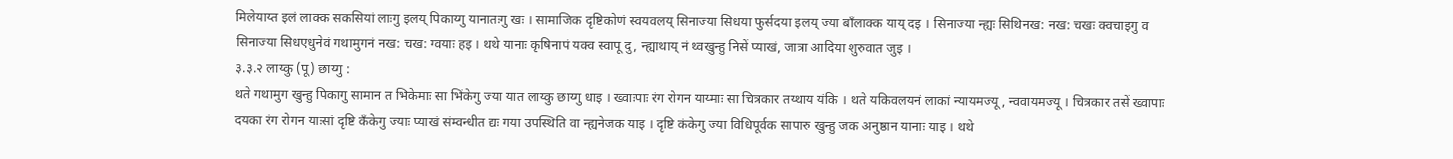मिलेयाय्त इलं लाक्क सकसियां लाःगु इलय् पिकाय्गु यानातःगु खः । सामाजिक दृष्टिकोणं स्वयवलय् सिनाज्या सिधया फुर्सदया इलय् ज्या बाँलाक्क याय् दइ । सिनाज्या न्ह्यः सिथिनख: नख: चखः क्वचाइगु व सिनाज्या सिधएधुनेवं गथामुगनं नख: चख: ग्वयाः हइ । थथे यानाः कृषिनापं यक्व स्वापू दु, न्ह्याथाय् नं थ्वखुन्हु निसें प्याखं, जात्रा आदिया शुरुवात जुइ ।
३.३.२ लाय्कु (पू) छाय्गु :
थते गथामुग खुन्हु पिकागु सामान त भिकेमाः सा भिंकेगु ज्या यात लाय्कु छाय्गु धाइ । ख्वाःपाः रंग रोगन याय्माः सा चित्रकार तय्थाय यंकि । थते यकिवलयनं लाकां न्यायमज्यू, न्ववायमज्यू । चित्रकार तसें ख्वापाः दयका रंग रोगन याःसां दृष्टि कँकेगु ज्याः प्याखं संम्वन्धीत द्यः गया उपस्थिति वा न्ह्यनेजक याइ । दृष्टि कंकेगु ज्या विधिपूर्वक सापारु खुन्हु जक अनुष्ठान यानाः याइ । थथे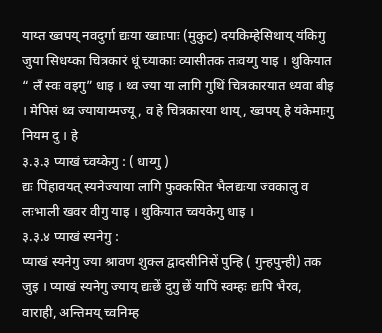याय्त ख्वपय् नवदुर्गा द्यःया ख्वाःपाः (मुकुट) दयकिम्हेसिथाय् यंकिगु जुया सिधय्का चित्रकारं धूं च्याकाः व्यासीतक तःवय्गु याइ । थुकियात “ लँ स्वः वइगु” धाइ । थ्व ज्या या लागि गुथिं चित्रकारयात ध्यवा बीइ । मेपिसं थ्व ज्यायाय्मज्यू, व हे चित्रकारया थाय्, ख्वपय् हे यंकेमाःगु नियम दु । हे
३.३.३ प्याखं च्वय्केगु : ( धाय्गु )
द्यः पिंहावयत् स्यनेज्याया लागि फुक्कसित भैलद्यःया ज्वकालु व लःभाली खवर वीगु याइ । थुकियात च्वयकेगु धाइ ।
३.३.४ प्याखं स्यनेगु :
प्याखं स्यनेगु ज्या श्रावण शुक्ल द्वादसीनिसें पुन्हि ( गुन्हपुन्ही) तक जुइ । प्याखं स्यनेगु ज्याय् द्यःछें दुगु छें यापिं स्वम्हः द्यःपि भैरव, वाराही, अन्तिमय् च्वनिम्ह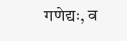गणेद्यः, व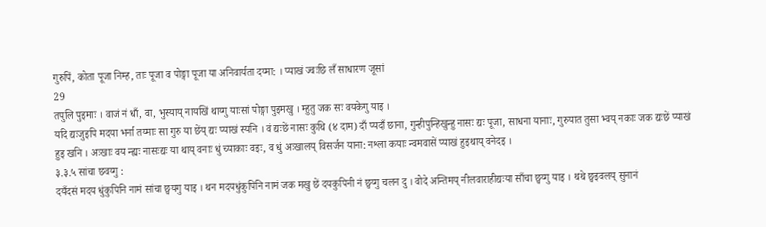गुरुपिं, कोता पूजा निम्ह, ताः पूजा व पोङ्गा पूजा या अनिवार्यता दय्मा: । प्याखं ज्वःछि लँ साधारण जूसां
29
तपुलि पुइमाः । वाजं नं धाँ, वा, भुस्याय् नायखिं थाय्गु याःसां पोङ्गा पुइमखु । म्हुतु जक सः वयकेगु याइ ।
यदि द्यःजुइपि मदया भर्ना तय्माः सा गुरु या छेंय् द्यः प्याखं स्यनि । वं द्यःछें नासः कुथि (४ दाम) दाँ प्यदाँ छाना, गुन्हीपुन्हिखुन्हु नासः द्यः पूजा, साधना यानाः, गुरुयात तुसा भ्वय् नकाः जक द्यःछें प्याखं हुइ खनि । अःखाः वय न्ह्यः नासःद्यः या थाय् वनाः धुं च्याकाः वइः, व धुं अःखालय् विसर्जन याना: नश्ला कयाः न्वमवासें प्याखं हुइथाय् वनेदइ ।
३.३.५ सांचा छवय्गु :
दयँदसं मदय धुंकुपिनि नामं सांचा छ्वयगु याइ । थन मदयधुंकुपिनि नामं जक मखु छें दयकुपिनी नं छ्वय्गु चलन दु । वोदे अन्तिमय् नीलवाराहीद्यःया साँचा छ्वय्गु याइ । थथे छ्वइवलय् सुनानं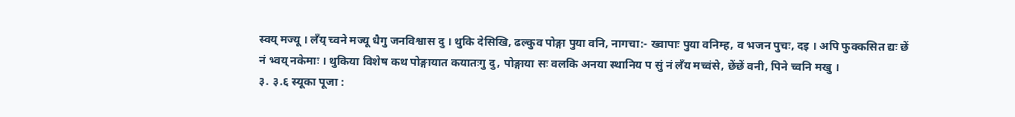स्वय् मज्यू । लँय् च्वने मज्यू धैगु जनविश्वास दु । थुकि देसिखि, ढल्कुव पोङ्गा पुया वनि, नागचा:- ख्वापाः पुया वनिम्ह, व भजन पुचः, दइ । अपि फुक्कसित द्यः छें नं भ्वय् नकेमाः । थुकिया विशेष कथ पोङ्गायात कयातःगु दु, पोङ्गाया सः वलकि अनया स्थानिय प सुं नं लँय मच्वंसे, छेंछें वनी, पिने च्वनि मखु ।
३. ३.६ स्यूका पूजा :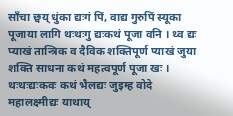साँचा छ्वय् धुंका द्यःगं पिं, वाद्य गुरुपिं स्यूका पूजाया लागि थःथःगु द्यःकथं पूजा वनि । थ्व द्यः प्याखं तान्त्रिक व दैविक शक्तिपूर्ण प्याखं जुया शक्ति साधना कथं महत्वपूर्ण पूजा खः । थःथःद्यःकवः कथं भैलद्यः जुइम्ह वोदे महालक्ष्मीद्यः याथाय्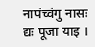नापंच्वंगु नासः द्यः पूजा याइ ।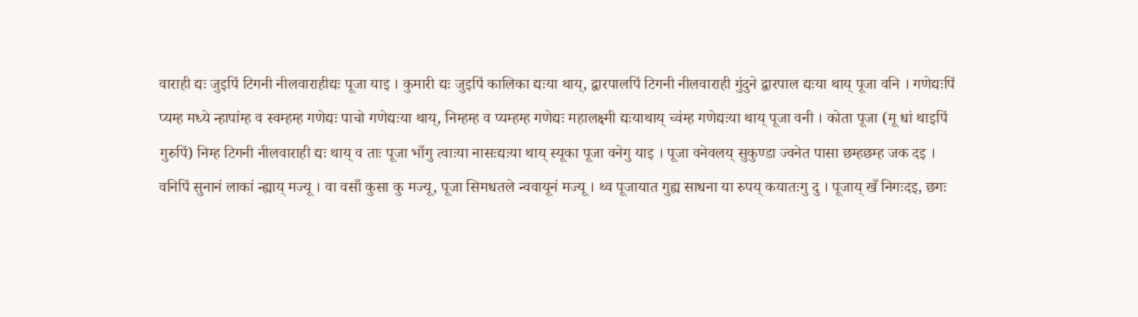वाराही द्यः जुइपिं टिगनी नीलवाराहीद्यः पूजा याइ । कुमारी द्यः जुइपिं कालिका द्यःया थाय्, द्वारपालपिं टिगनी नीलवाराही गुंदुने द्वारपाल द्यःया थाय् पूजा वनि । गणेद्यःपिं प्यम्ह मध्ये न्हापांम्ह व स्वम्हम्ह गणेद्यः पाचो गणेद्यःया थाय्, निम्हम्ह व प्यम्हम्ह गणेद्यः महालक्ष्मी द्यःयाथाय् च्वंम्ह गणेद्यःया थाय् पूजा वनी । कोता पूजा (मू धां थाइपिं गुरुपिं) निम्ह टिगनी नीलवाराही द्यः थाय् व ताः पूजा भाँगु त्वाःया नासःद्यःया थाय् स्यूका पूजा वनेगु याइ । पूजा वनेवलय् सुकुण्डा ज्वनेत पासा छम्हछम्ह जक दइ । वनिपिं सुनानं लाकां न्ह्याय् मज्यू । वा वसाँ कुसा कु मज्यू, पूजा सिमधतले न्ववायूनं मज्यू । थ्व पूजायात गुह्य साधना या रुपय् कयातःगु दु । पूजाय् खँ निगःदइ, छगः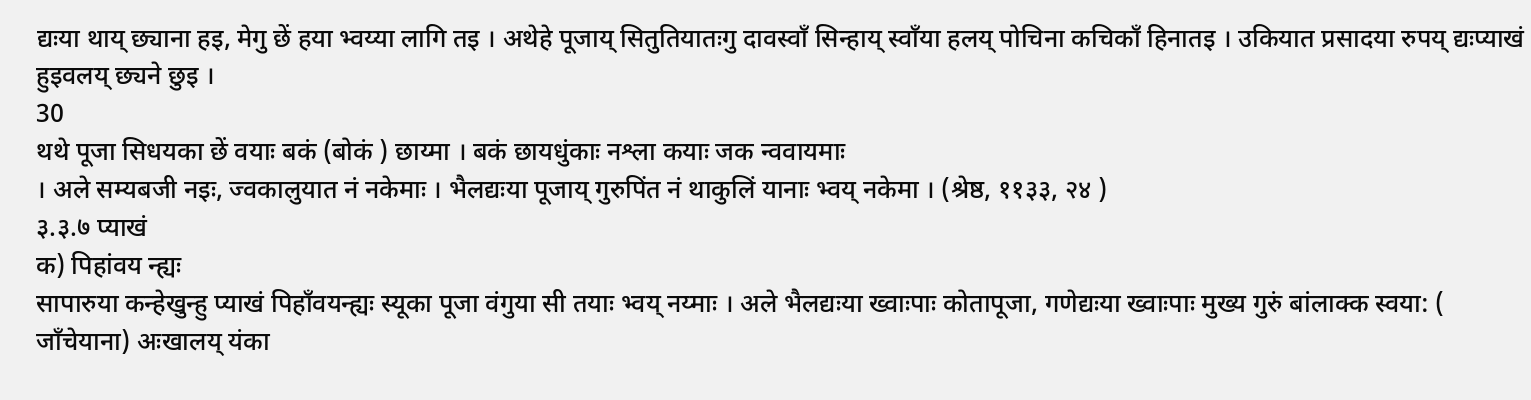द्यःया थाय् छ्याना हइ, मेगु छें हया भ्वय्या लागि तइ । अथेहे पूजाय् सितुतियातःगु दावस्वाँ सिन्हाय् स्वाँया हलय् पोचिना कचिकाँ हिनातइ । उकियात प्रसादया रुपय् द्यःप्याखं हुइवलय् छ्यने छुइ ।
30
थथे पूजा सिधयका छें वयाः बकं (बोकं ) छाय्मा । बकं छायधुंकाः नश्ला कयाः जक न्ववायमाः
। अले सम्यबजी नइः, ज्वकालुयात नं नकेमाः । भैलद्यःया पूजाय् गुरुपिंत नं थाकुलिं यानाः भ्वय् नकेमा । (श्रेष्ठ, ११३३, २४ )
३.३.७ प्याखं
क) पिहांवय न्ह्यः
सापारुया कन्हेखुन्हु प्याखं पिहाँवयन्ह्यः स्यूका पूजा वंगुया सी तयाः भ्वय् नय्माः । अले भैलद्यःया ख्वाःपाः कोतापूजा, गणेद्यःया ख्वाःपाः मुख्य गुरुं बांलाक्क स्वया: ( जाँचेयाना) अःखालय् यंका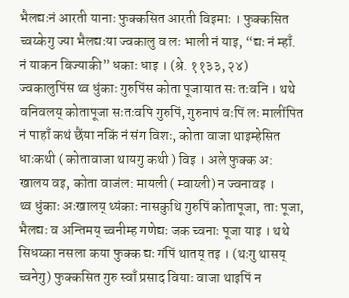भैलद्यःनं आरती यानाः फुक्कसित आरती विइमाः । फुक्कसित च्वय्केगु ज्या भैलद्यःया ज्वकालु व लः भाली नं याइ, “द्यः नं म्हाँ. नं याकन बिज्याकी” धकाः धाइ । (श्रे. ११३३, २४)
ज्वकालुपिंस थ्व धुंकाः गुरुपिंस कोता पूजायात सः तःवनि । थथे वनिवलय् कोतापूजा सःतःवपि गुरुपिं, गुरुनापं वःपिं लः मालींपित नं पाहाँ कथं छैंया नकिं नं संग विशः, कोता वाजा थाइम्हेसित धाःकथी ( कोतावाजा थायगु कथी ) विइ । अले फुक्क अ: खालय वइ, कोता वाजंल: मायली ( म्वाय्ली) न ज्वनावइ ।
थ्व धुंकाः अःखालय् थ्यंकाः नासकुथि गुरुपिं कोतापूजा, ताः पूजा, भैलद्यः व अन्तिमय् च्वनीम्ह गणेद्यः जक च्वनाः पूजा याइ । थथे सिधय्का नसला कया फुक्क द्यः गंपिं थातय् तइ । (थःगु थासय् च्वनेगु) फुक्कसित गुरु स्वाँ प्रसाद वियाः वाजा थाइपिं न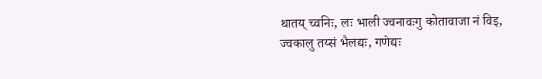थातय् च्वनिः, लः भाली ज्वनावःगु कोतावाजा नं विइ, ज्वकालु तय्सं भैलद्यः, गणेद्यः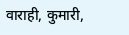वाराही, कुमारी,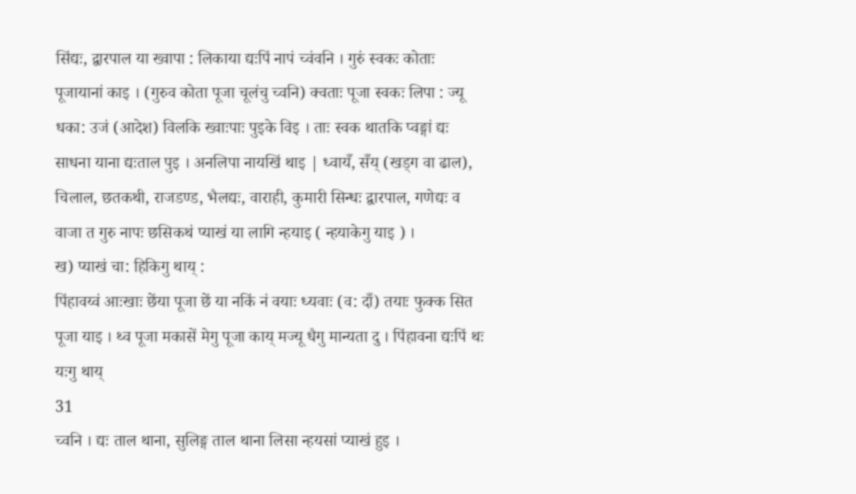सिंद्यः, द्वारपाल या ख्वापा : लिकाया द्यःपिं नापं च्वंवनि । गुरुं स्वकः कोताः पूजायानां काइ । (गुरुव कोता पूजा चूलंचु च्वनि) क्वताः पूजा स्वकः लिपा : ज्यू धका: उजं (आदेश) विलकि ख्वाःपाः पुइके विइ । ताः स्वक थातकि प्वङ्गां द्यः साधना याना द्यःताल पुइ । अनलिपा नायखिं थाइ | ध्वायँ, सँय् (खड्ग वा ढाल), चिलाल, छतकथी, राजडण्ड, भैलद्यः, वाराही, कुमारी सिन्धः द्वारपाल, गणेद्यः व वाजा त गुरु नापः छसिकथं प्याखं या लागि न्हयाइ ( न्हयाकेगु याइ ) ।
ख) प्याखं चा: हिकिगु थाय् :
पिंहावय्वं आःखाः छेंया पूजा छें या नकिं नं वयाः ध्यवाः (व: दाँ) तयाः फुक्क सित पूजा याइ । थ्व पूजा मकासें मेगु पूजा काय् मज्यू धैगु मान्यता दु । पिंहावना द्यःपिं थः यःगु थाय्
31
च्वनि । द्यः ताल थाना, सुलिङ्ग ताल थाना लिसा न्हयसां प्याखं हुइ ।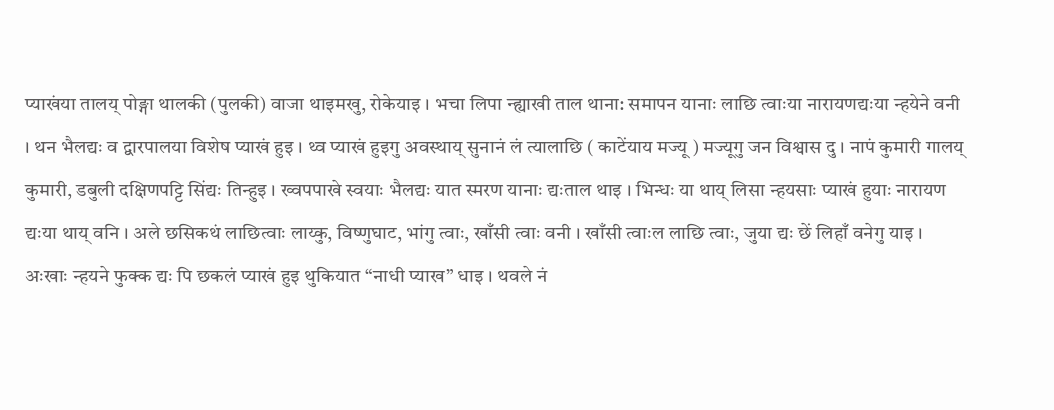प्याखंया तालय् पोङ्गा थालकी (पुलकी) वाजा थाइमखु, रोकेयाइ । भचा लिपा न्ह्याखी ताल थाना: समापन यानाः लाछि त्वाःया नारायणद्यःया न्हयेने वनी । थन भैलद्यः व द्वारपालया विशेष प्याखं हुइ । थ्व प्याखं हुइगु अवस्थाय् सुनानं लं त्यालाछि ( काटेंयाय मज्यू ) मज्यूगु जन विश्वास दु । नापं कुमारी गालय् कुमारी, डबुली दक्षिणपट्टि सिंद्यः तिन्हुइ । ख्वपपाखे स्वयाः भैलद्यः यात स्मरण यानाः द्यःताल थाइ । भिन्धः या थाय् लिसा न्हयसाः प्याखं हुयाः नारायण द्यःया थाय् वनि । अले छसिकथं लाछित्वाः लाय्कु, विष्णुघाट, भांगु त्वाः, खाँसी त्वाः वनी । खाँसी त्वाःल लाछि त्वाः, जुया द्यः छें लिहाँ वनेगु याइ । अःखाः न्हयने फुक्क द्यः पि छकलं प्याखं हुइ थुकियात “नाधी प्याख” धाइ । थवले नं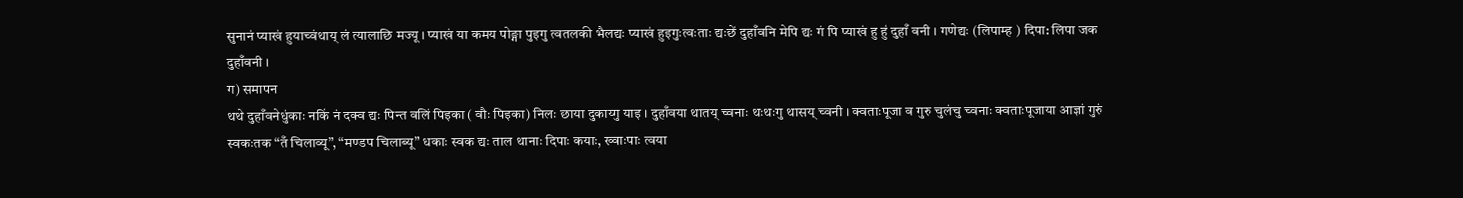सुनानं प्याखं हुयाच्वंथाय् लं त्यालाछि मज्यू । प्याखं या कमय पोङ्गा पुइगु त्वतलकी भैलद्यः प्याखं हुइगुःत्वःताः द्यःछें दुहाँवनि मेपि द्यः गं पि प्याखं हु हुं दुहाँ वनी । गणेद्यः (लिपाम्ह ) दिपा: लिपा जक दुहाँवनी ।
ग) समापन
थथे दुहाँवनेधुंकाः नकिं नं दक्व द्यः पिन्त वलिं पिइका ( वौः पिइका) निलः छाया दुकाय्गु याइ । दुहाँवया थातय् च्वनाः थःथःगु थासय् च्वनी । क्वताःपूजा व गुरु चुलंचु च्वनाः क्वताःपूजाया आज्ञां गुरुं स्वकःतक “तँ चिलाव्यू”, “मण्डप चिलाब्यू” धकाः स्वक द्यः ताल थानाः दिपाः कयाः, ख्वाःपाः त्वया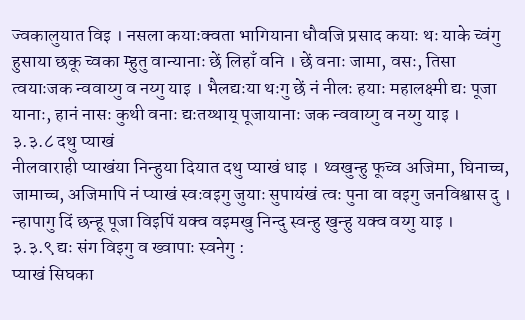ज्वकालुयात विइ । नसला कयाःक्वता भागियाना धौवजि प्रसाद कयाः थः याके च्वंगु हुसाया छकू च्वका म्हुतु वान्यानाः छें लिहाँ वनि । छें वनाः जामा, वसः, तिसा त्वयाःजक न्ववाय्गु व नय्गु याइ । भैलद्यःया थःगु छें नं नीलः हयाः महालक्ष्मी द्यः पूजा यानाः, हानं नासः कुथी वनाः द्यःतय्थाय् पूजायानाः जक न्ववाय्गु व नय्गु याइ ।
३.३.८ दथु प्याखं
नीलवाराही प्याखंया निन्हुया दियात दथु प्याखं धाइ । थ्वखुन्हु फूच्व अजिमा, घिनाच्च, जामाच्च, अजिमापि नं प्याखं स्वःवइगु जुयाः सुपायंखं त्वः पुना वा वइगु जनविश्वास दु । न्हापागु दिं छन्हू पूजा विइपिं यक्व वइमखु निन्दु स्वन्हु खुन्हु यक्व वय्गु याइ ।
३.३.९ द्यः संग विइगु व ख्वापाः स्वनेगु :
प्याखं सिघका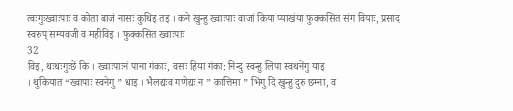त्वःगुःख्वाःपाः व कोता बाजं नासः कुथिइ तइ । कने खुन्हु ख्वाःपाः वाजां किया प्याखंया फुक्कसित संग वियाः, प्रसाद स्वरुप् सम्यवजी व महीविइ । फुक्कसित ख्वाःपाः
32
विइ, थःथःगुःछें कि । ख्वाःपाःनं पाना गंकाः, वसः हिया गंका: निन्दु स्वन्हु लिपा स्वथनेंगु याइ
। थुकियात “ख्वापाः स्वनेगु ” धाइ । भैलद्यःव गणेद्यः न ” कात्तिमा ” भिंगु दिं खुन्हु दुरु छम्ना, व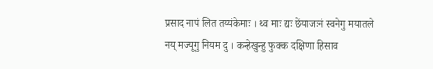प्रसाद नापं लित तय्यंकेमाः । थ्व माः द्यः छेंयाजःनं स्वनेगु मयातले नय् मज्यूगु नियम दु । कन्हेखुन्हु फुक्क दक्षिणा हिसाव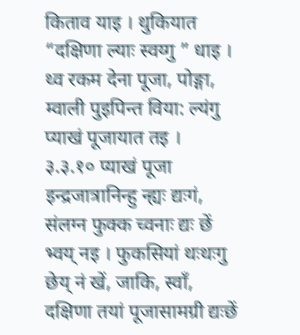किताव याइ । थुकियात “दक्षिणा ल्याः स्वय्गु ” धाइ । थ्व रकम देना पूजा, पोङ्गा, म्वाली पुइपिन्त विया: ल्यंगु प्याखं पूजायात तइ ।
३.३.१० प्याखं पूजा
इन्द्रजात्रानिन्हु न्ह्यः द्यःगं, संलग्न फुक्क च्वनाः द्यः छें भ्वय् नइ । फुकसियां थःथःगु छेय् नं खें, जाकि, स्वाँ, दक्षिणा तयां पूजासामग्री द्यःछें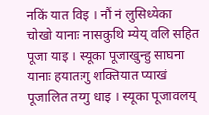नकिं यात विइ । नौं नं लुसिध्येका चोखो यानाः नासकुथि म्येय् वलि सहित पूजा याइ । स्यूका पूजाखुन्हु साघना यानाः हयातःगु शक्तियात प्याखं पूजालित तय्गु धाइ । स्यूका पूजावलय्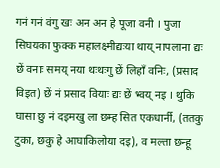गनं गनं वंगु खः अन अन हे पूजा वनी । पुजा सिघयका फुक्क महालक्ष्मीद्यःया थाय् नापलाना द्यः छें वनाः समय् नया थःथःगु छें लिहाँ वनिः, (प्रसाद विइत) छें नं प्रसाद वियाः द्यः छें भ्वय् नइ । थुकि घासा छु नं दइमखु ला छम्ह सित एकधार्नी, (ततकु टुका, छकु हे आघाकिलोया दइ), व मल्ता छन्हू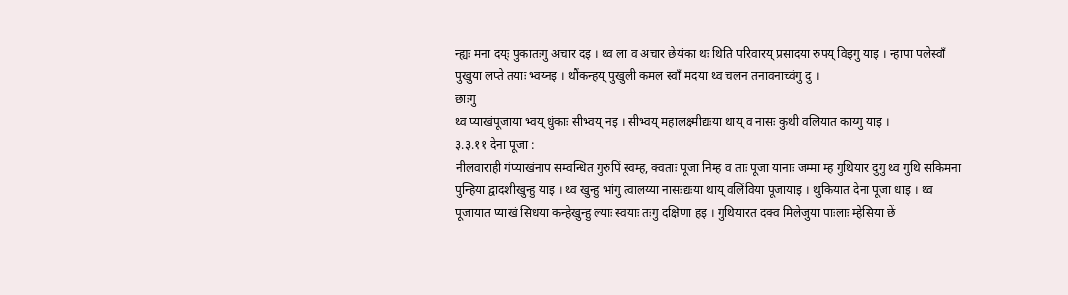न्ह्यः मना दय्ः पुकातःगु अचार दइ । थ्व ला व अचार छेयंका थः थिति परिवारय् प्रसादया रुपय् विइगु याइ । न्हापा पलेस्वाँ पुखुया लप्ते तयाः भ्वय्नइ । थौंकन्हय् पुखुली कमल स्वाँ मदया थ्व चलन तनावनाच्वंगु दु ।
छाःगु
थ्व प्याखंपूजाया भ्वय् धुंकाः सीभ्वय् नइ । सीभ्वय् महालक्ष्मीद्यःया थाय् व नासः कुथी वलियात काय्गु याइ ।
३.३.११ देना पूजा :
नीलवाराही गंप्याखंनाप सम्वन्धित गुरुपिं स्वम्ह, क्वताः पूजा निम्ह व ताः पूजा यानाः जम्मा म्ह गुथियार दुगु थ्व गुथि सकिमना पुन्हिया द्वादशीखुन्हु याइ । थ्व खुन्हु भांगु त्वालय्या नासःद्यःया थाय् वलिंविया पूजायाइ । थुकियात देना पूजा धाइ । थ्व पूजायात प्याखं सिधया कन्हेखुन्हु ल्याः स्वयाः तःगु दक्षिणा हइ । गुथियारत दक्व मिलेजुया पाःलाः म्हेसिया छें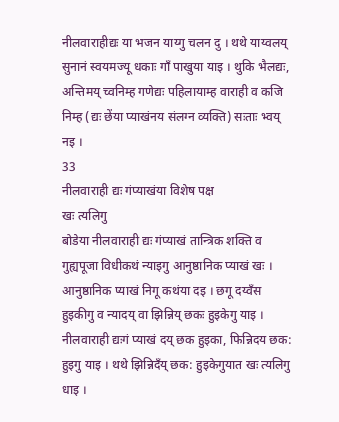नीलवाराहीद्यः या भजन याय्गु चलन दु । थथे याय्वलय् सुनानं स्वयमज्यू धकाः गाँ पाखुया याइ । थुकि भैलद्यः, अन्तिमय् च्वनिम्ह गणेद्यः पहिलायाम्ह वाराही व कजि निम्ह (द्यः छेंया प्याखंनय संलग्न व्यक्ति) सःताः भ्वय् नइ ।
33
नीलवाराही द्यः गंप्याखंया विशेष पक्ष
खः त्यलिगु
बोडेया नीलवाराही द्यः गंप्याखं तान्त्रिक शक्ति व गुह्यपूजा विधीकथं न्याइगु आनुष्ठानिक प्याखं खः । आनुष्ठानिक प्याखं निगू कथंया दइ । छगू दय्वँस हुइकीगु व न्यादय् वा झिन्निय् छकः हुइकेगु याइ । नीलवाराही द्यःगं प्याखं दय् छक हुइका, फिन्निदय छक: हुइगु याइ । थथे झिन्निदँय् छक: हुइकेगुयात खः त्यलिगु धाइ ।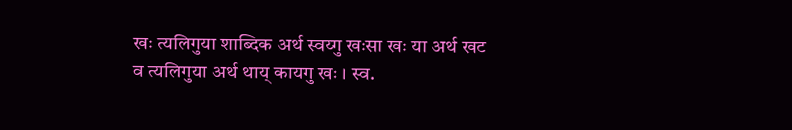खः त्यलिगुया शाब्दिक अर्थ स्वय्गु खःसा खः या अर्थ खट व त्यलिगुया अर्थ थाय् कायगु खः । स्व.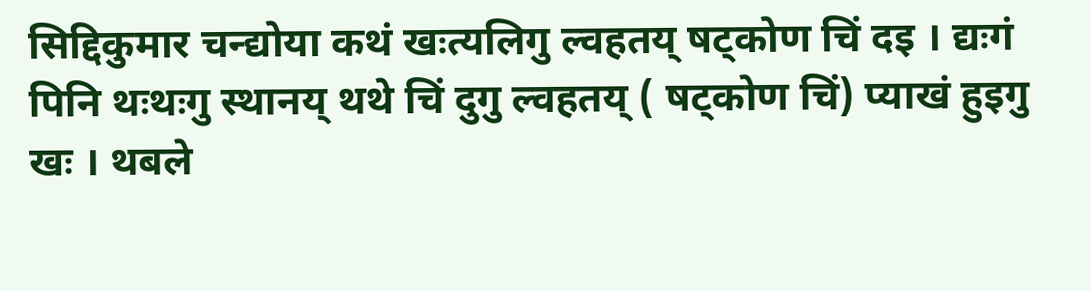सिद्दिकुमार चन्द्योया कथं खःत्यलिगु ल्वहतय् षट्कोण चिं दइ । द्यःगं पिनि थःथःगु स्थानय् थथे चिं दुगु ल्वहतय् ( षट्कोण चिं) प्याखं हुइगु खः । थबले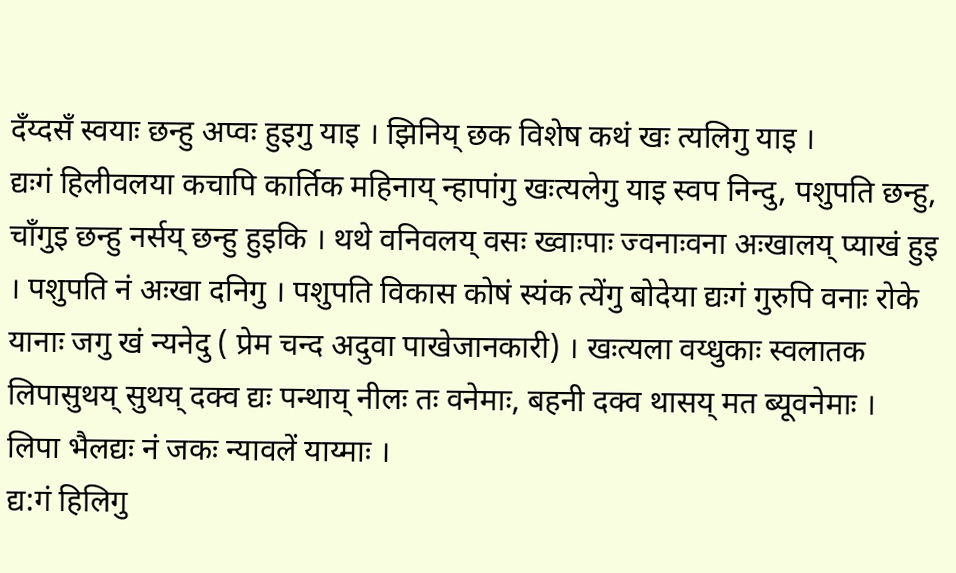दँय्दसँ स्वयाः छन्हु अप्वः हुइगु याइ । झिनिय् छक विशेष कथं खः त्यलिगु याइ ।
द्यःगं हिलीवलया कचापि कार्तिक महिनाय् न्हापांगु खःत्यलेगु याइ स्वप निन्दु, पशुपति छन्हु, चाँगुइ छन्हु नर्सय् छन्हु हुइकि । थथे वनिवलय् वसः ख्वाःपाः ज्वनाःवना अःखालय् प्याखं हुइ । पशुपति नं अःखा दनिगु । पशुपति विकास कोषं स्यंक त्येंगु बोदेया द्यःगं गुरुपि वनाः रोके यानाः जगु खं न्यनेदु ( प्रेम चन्द अदुवा पाखेजानकारी) । खःत्यला वय्धुकाः स्वलातक लिपासुथय् सुथय् दक्व द्यः पन्थाय् नीलः तः वनेमाः, बहनी दक्व थासय् मत ब्यूवनेमाः । लिपा भैलद्यः नं जकः न्यावलें याय्माः ।
द्य:गं हिलिगु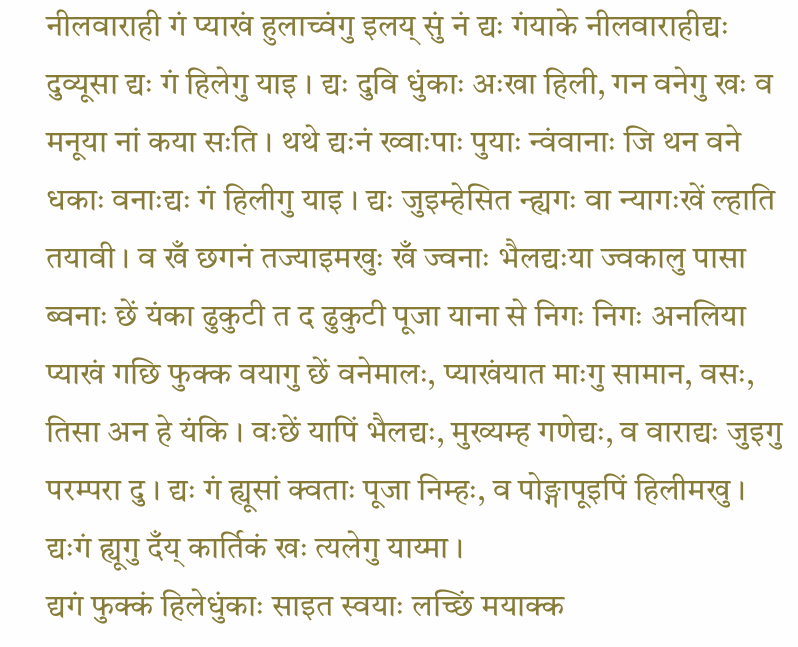नीलवाराही गं प्याखं हुलाच्वंगु इलय् सुं नं द्यः गंयाके नीलवाराहीद्यः दुव्यूसा द्यः गं हिलेगु याइ । द्यः दुवि धुंकाः अःखा हिली, गन वनेगु खः व मनूया नां कया सःति । थथे द्यःनं ख्वाःपाः पुयाः न्वंवानाः जि थन वने धकाः वनाःद्यः गं हिलीगु याइ । द्यः जुइम्हेसित न्ह्यगः वा न्यागःखें ल्हाति तयावी । व खँ छगनं तज्याइमखुः खँ ज्वनाः भैलद्यःया ज्वकालु पासा ब्वनाः छें यंका ढुकुटी त द ढुकुटी पूजा याना से निगः निगः अनलिया प्याखं गछि फुक्क वयागु छें वनेमालः, प्याखंयात माःगु सामान, वसः, तिसा अन हे यंकि । वःछें यापिं भैलद्यः, मुख्यम्ह गणेद्यः, व वाराद्यः जुइगु परम्परा दु । द्यः गं ह्यूसां क्वताः पूजा निम्हः, व पोङ्गापूइपिं हिलीमखु । द्यःगं ह्यूगु दँय् कार्तिकं खः त्यलेगु याय्मा ।
द्यगं फुक्कं हिलेधुंकाः साइत स्वयाः लच्छिं मयाक्क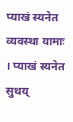प्याखं स्यनेत व्यवस्था यामाः । प्याखं स्यनेत सुथय्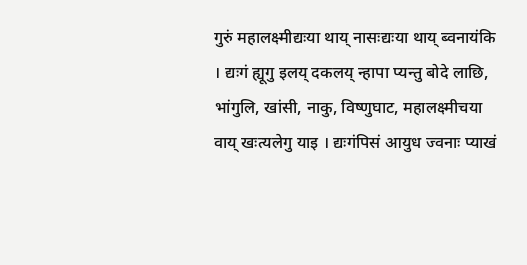गुरुं महालक्ष्मीद्यःया थाय् नासःद्यःया थाय् ब्वनायंकि । द्यःगं ह्यूगु इलय् दकलय् न्हापा प्यन्तु बोदे लाछि, भांगुलि, खांसी, नाकु, विष्णुघाट, महालक्ष्मीचया वाय् खःत्यलेगु याइ । द्यःगंपिसं आयुध ज्वनाः प्याखं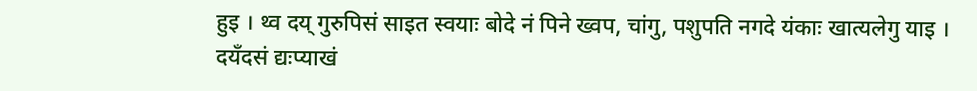हुइ । थ्व दय् गुरुपिसं साइत स्वयाः बोदे नं पिने ख्वप, चांगु, पशुपति नगदे यंकाः खात्यलेगु याइ ।
दयँदसं द्यःप्याखं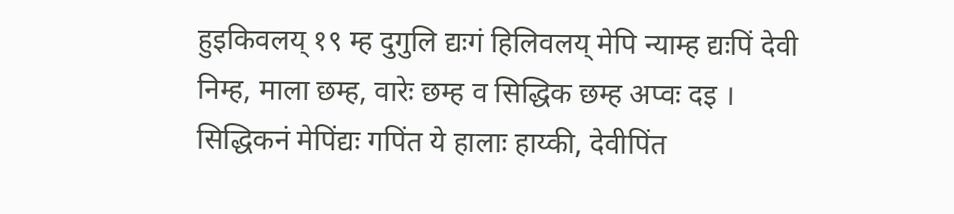हुइकिवलय् १९ म्ह दुगुलि द्यःगं हिलिवलय् मेपि न्याम्ह द्यःपिं देवी निम्ह, माला छम्ह, वारेः छम्ह व सिद्धिक छम्ह अप्वः दइ । सिद्धिकनं मेपिंद्यः गपिंत ये हालाः हाय्की, देवीपिंत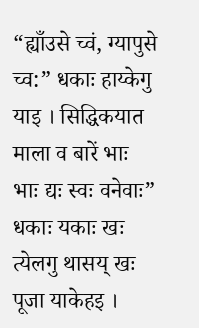“ह्याँउसे च्वं, ग्यापुसे च्व:” धकाः हाय्केगु याइ । सिद्धिकयात माला व बारें भाः भाः द्यः स्वः वनेवाः” धकाः यकाः खः त्येलगु थासय् खः पूजा याकेहइ ।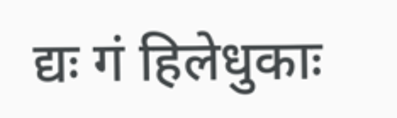द्यः गं हिलेधुकाः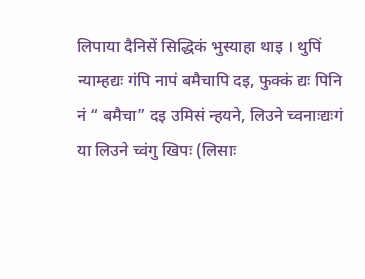लिपाया दैनिसें सिद्धिकं भुस्याहा थाइ । थुपिं न्याम्हद्यः गंपि नापं बमैचापि दइ, फुक्कं द्यः पिनि नं “ बमैचा” दइ उमिसं न्हयने, लिउने च्वनाःद्यःगं या लिउने च्वंगु खिपः (लिसाः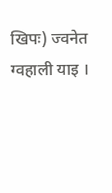खिपः) ज्वनेत ग्वहाली याइ ।